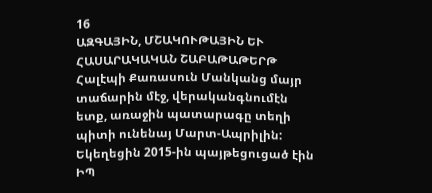16
ԱԶԳԱՅԻՆ, ՄՇԱԿՈՒԹԱՅԻՆ ԵՒ ՀԱՍԱՐԱԿԱԿԱՆ ՇԱԲԱԹԱԹԵՐԹ Հալէպի Քառասուն Մանկանց մայր տաճարին մէջ, վերականգնումէն ետք, առաջին պատարագը տեղի պիտի ունենայ Մարտ-Ապրիլին: Եկեղեցին 2015-ին պայթեցուցած էին ԻՊ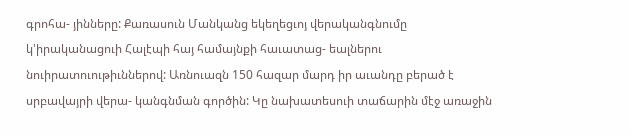գրոհա- յինները: Քառասուն Մանկանց եկեղեցւոյ վերականգնումը կ'իրականացուի Հալէպի հայ համայնքի հաւատաց- եալներու նուիրատուութիւններով: Առնուազն 150 հազար մարդ իր աւանդը բերած է սրբավայրի վերա- կանգնման գործին: Կը նախատեսուի տաճարին մէջ առաջին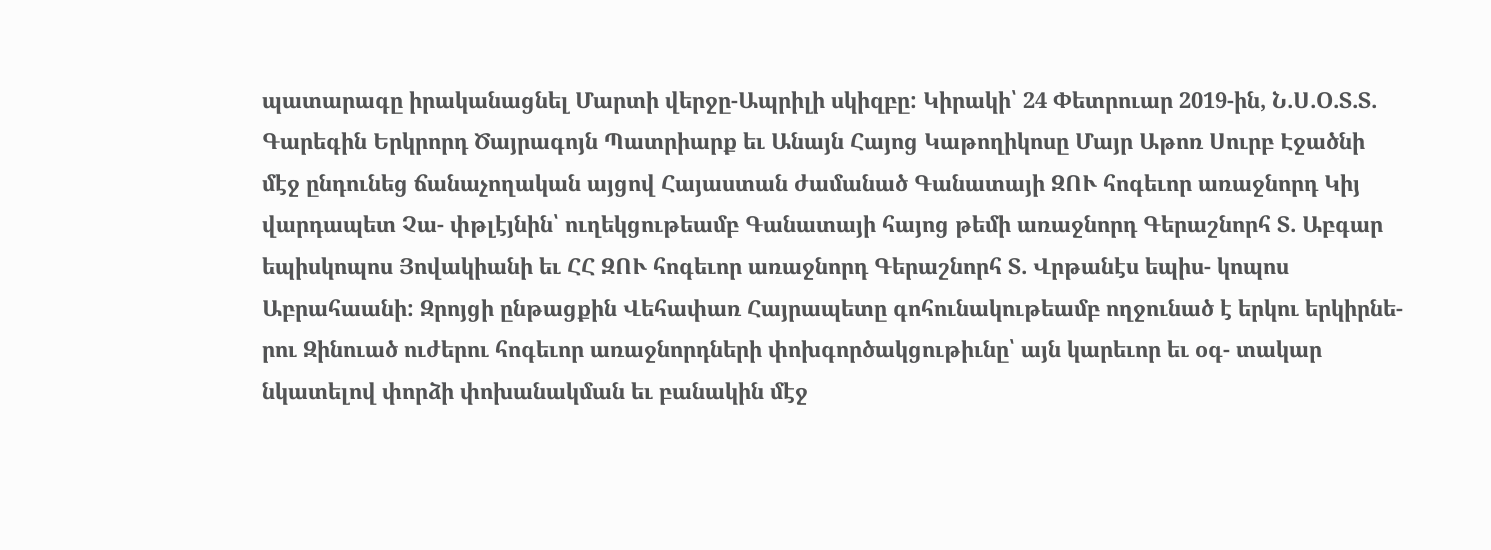պատարագը իրականացնել Մարտի վերջը-Ապրիլի սկիզբը: Կիրակի՝ 24 Փետրուար 2019-ին, Ն.Ս.Օ.Տ.Տ. Գարեգին Երկրորդ Ծայրագոյն Պատրիարք եւ Անայն Հայոց Կաթողիկոսը Մայր Աթոռ Սուրբ Էջածնի մէջ ընդունեց ճանաչողական այցով Հայաստան ժամանած Գանատայի ԶՈՒ հոգեւոր առաջնորդ Կիյ վարդապետ Չա- փթլէյնին՝ ուղեկցութեամբ Գանատայի հայոց թեմի առաջնորդ Գերաշնորհ Տ. Աբգար եպիսկոպոս Յովակիանի եւ ՀՀ ԶՈՒ հոգեւոր առաջնորդ Գերաշնորհ Տ. Վրթանէս եպիս- կոպոս Աբրահաանի: Զրոյցի ընթացքին Վեհափառ Հայրապետը գոհունակութեամբ ողջունած է երկու երկիրնե- րու Զինուած ուժերու հոգեւոր առաջնորդների փոխգործակցութիւնը՝ այն կարեւոր եւ օգ- տակար նկատելով փորձի փոխանակման եւ բանակին մէջ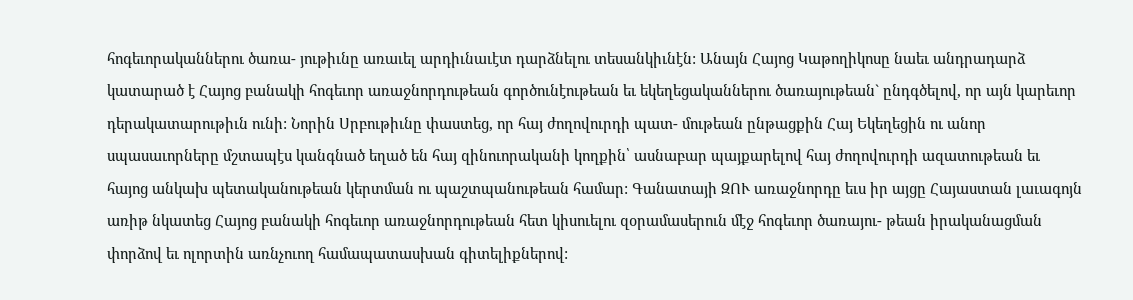հոգեւորականներու ծառա- յութիւնը առաւել արդիւնաւէտ դարձնելու տեսանկիւնէն: Անայն Հայոց Կաթողիկոսը նաեւ անդրադարձ կատարած է Հայոց բանակի հոգեւոր առաջնորդութեան գործունէութեան եւ եկեղեցականներու ծառայութեան` ընդգծելով, որ այն կարեւոր դերակատարութիւն ունի: Նորին Սրբութիւնը փաստեց, որ հայ ժողովուրդի պատ- մութեան ընթացքին Հայ Եկեղեցին ու անոր սպասաւորները մշտապէս կանգնած եղած են հայ զինուորականի կողքին՝ ասնաբար պայքարելով հայ ժողովուրդի ազատութեան եւ հայոց անկախ պետականութեան կերտման ու պաշտպանութեան համար: Գանատայի ԶՈՒ առաջնորդը եւս իր այցը Հայաստան լաւագոյն առիթ նկատեց Հայոց բանակի հոգեւոր առաջնորդութեան հետ կիսուելու զօրամասերուն մէջ հոգեւոր ծառայու- թեան իրականացման փորձով եւ ոլորտին առնչուող համապատասխան գիտելիքներով: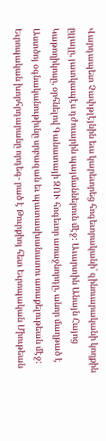Վարդապետ Չափթլէյնին եւս կարեւորեց հոգեւորականի՝ զինուարականի կողքին ըլլալը, յատկապէս դժուարին պայմաններուն մէջ: Աւարտին Անայն Հայոց Կաթողիկոսը, օրհնելով Գանատայի ԶՈՒ հոգեւոր առաջնորդը, անոր մաղթած է Աստծոյ օգնականութիւնը սրբազան եւ պատասխանատու առաքելութեան մէջ: Եւրոպական խորհրդարանը որդեգ- րած է Թուրքիոյ հետ Եւրոպական Միութեան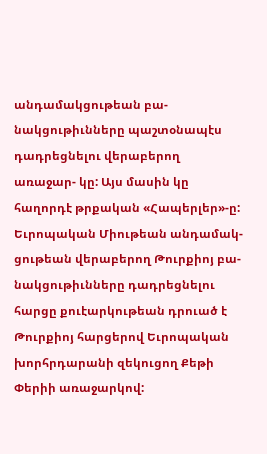անդամակցութեան բա- նակցութիւնները պաշտօնապէս դադրեցնելու վերաբերող առաջար- կը: Այս մասին կը հաղորդէ թրքական «Հապերլեր»-ը: Եւրոպական Միութեան անդամակ- ցութեան վերաբերող Թուրքիոյ բա- նակցութիւնները դադրեցնելու հարցը քուէարկութեան դրուած է Թուրքիոյ հարցերով Եւրոպական խորհրդարանի զեկուցող Քեթի Փերիի առաջարկով: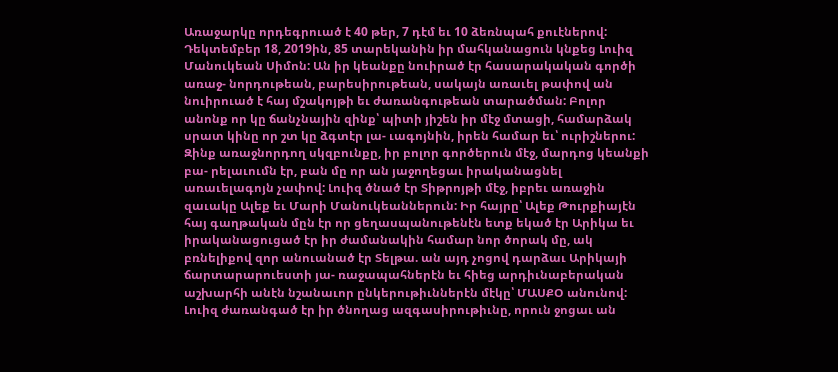Առաջարկը որդեգրուած է 40 թեր, 7 դէմ եւ 10 ձեռնպահ քուէներով: Դեկտեմբեր 18, 2019ին, 85 տարեկանին իր մահկանացուն կնքեց Լուիզ Մանուկեան Սիմոն: Ան իր կեանքը նուիրած էր հասարակական գործի առաջ- նորդութեան, բարեսիրութեան, սակայն առաւել թափով ան նուիրուած է հայ մշակոյթի եւ ժառանգութեան տարածման: Բոլոր անոնք որ կը ճանչնային զինք՝ պիտի յիշեն իր մէջ մտացի, համարձակ սրատ կինը որ շտ կը ձգտէր լա- ւագոյնին, իրեն համար եւ՝ ուրիշներու: Զինք առաջնորդող սկզբունքը, իր բոլոր գործերուն մէջ, մարդոց կեանքի բա- րելաւումն էր, բան մը որ ան յաջողեցաւ իրականացնել առաւելագոյն չափով: Լուիզ ծնած էր Տիթրոյթի մէջ, իբրեւ առաջին զաւակը Ալեք եւ Մարի Մանուկեաններուն: Իր հայրը՝ Ալեք Թուրքիայէն հայ գաղթական մըն էր որ ցեղասպանութենէն ետք եկած էր Արիկա եւ իրականացուցած էր իր ժամանակին համար նոր ծորակ մը, ակ բռնելիքով զոր անուանած էր Տելթա. ան այդ չոցով դարձաւ Արիկայի ճարտարարուեստի յա- ռաջապահներէն եւ հիեց արդիւնաբերական աշխարհի անէն նշանաւոր ընկերութիւններէն մէկը՝ ՄԱՍՔՕ անունով: Լուիզ ժառանգած էր իր ծնողաց ազգասիրութիւնը, որուն ջոցաւ ան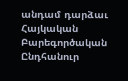անդամ դարձաւ Հայկական Բարեգործական Ընդհանուր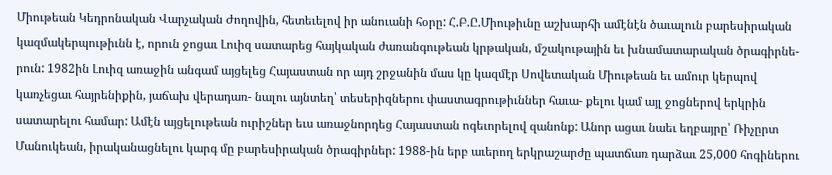Միութեան Կեդրոնական Վարչական Ժողովին, հետեւելով իր անուանի հօրը: Հ.Բ.Ը.Միութիւնը աշխարհի ամէնէն ծաւալուն բարեսիրական կազմակերպութիւնն է, որուն ջոցաւ Լուիզ սատարեց հայկական ժառանգութեան կրթական, մշակութային եւ խնամատարական ծրագիրնե- րուն: 1982ին Լուիզ առաջին անգամ այցելեց Հայաստան որ այդ շրջանին մաս կը կազմէր Սովետական Միութեան եւ ամուր կերպով կառչեցաւ հայրենիքին, յաճախ վերադառ- նալու այնտեղ՝ տեսերիզներու փաստագրութիւններ հաւա- քելու կամ այլ ջոցներով երկրին սատարելու համար: Ամէն այցելութեան ուրիշներ եւս առաջնորդեց Հայաստան ոգեւորելով զանոնք: Անոր ացաւ նաեւ եղբայրը՝ Ռիչըրտ Մանուկեան, իրականացնելու կարգ մը բարեսիրական ծրագիրներ: 1988-ին երբ աւերող երկրաշարժը պատճառ դարձաւ 25,000 հոգիներու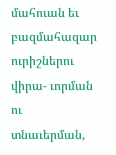մահուան եւ բազմահազար ուրիշներու վիրա- ւորման ու տնաւերման,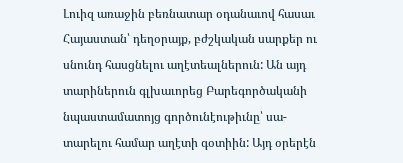Լուիզ առաջին բեռնատար օդանաւով հասաւ Հայաստան՝ դեղօրայք, բժշկական սարքեր ու սնունդ հասցնելու աղէտեալներուն: Ան այդ տարիներուն գլխաւորեց Բարեգործականի նպաստամատոյց գործունէութիւնը՝ սա- տարելու համար աղէտի գօտիին: Այդ օրերէն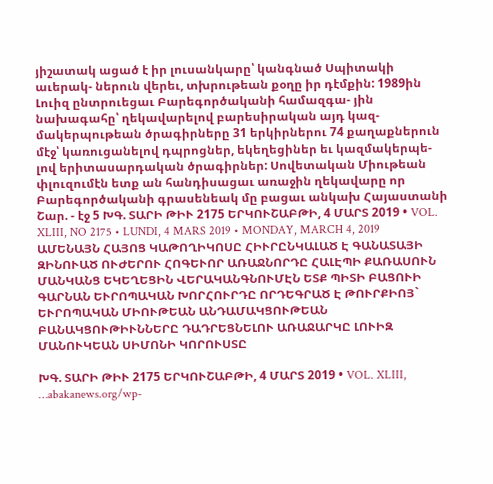յիշատակ ացած է իր լուսանկարը՝ կանգնած Սպիտակի աւերակ- ներուն վերեւ, տխրութեան քօղը իր դէմքին: 1989ին Լուիզ ընտրուեցաւ Բարեգործականի համազգա- յին նախագահը՝ ղեկավարելով բարեսիրական այդ կազ- մակերպութեան ծրագիրները 31 երկիրներու 74 քաղաքներուն մէջ՝ կառուցանելով դպրոցներ, եկեղեցիներ եւ կազմակերպե- լով երիտասարդական ծրագիրներ: Սովետական Միութեան փլուզումէն ետք ան հանդիսացաւ առաջին ղեկավարը որ Բարեգործականի գրասենեակ մը բացաւ անկախ Հայաստանի Շար. - էջ 5 ԽԳ. ՏԱՐԻ ԹԻՒ 2175 ԵՐԿՈՒՇԱԲԹԻ, 4 ՄԱՐՏ 2019 • VOL. XLIII, NO 2175 • LUNDI, 4 MARS 2019 • MONDAY, MARCH 4, 2019 ԱՄԵՆԱՅՆ ՀԱՅՈՑ ԿԱԹՈՂԻԿՈՍԸ ՀԻՒՐԸՆԿԱԼԱԾ Է ԳԱՆԱՏԱՅԻ ԶԻՆՈՒԱԾ ՈՒԺԵՐՈՒ ՀՈԳԵՒՈՐ ԱՌԱՋՆՈՐԴԸ ՀԱԼԷՊԻ ՔԱՌԱՍՈՒՆ ՄԱՆԿԱՆՑ ԵԿԵՂԵՑԻՆ ՎԵՐԱԿԱՆԳՆՈՒՄԷՆ ԵՏՔ ՊԻՏԻ ԲԱՑՈՒԻ ԳԱՐՆԱՆ ԵՒՐՈՊԱԿԱՆ ԽՈՐՀՈՒՐԴԸ ՈՐԴԵԳՐԱԾ Է ԹՈՒՐՔԻՈՅ` ԵՒՐՈՊԱԿԱՆ ՄԻՈՒԹԵԱՆ ԱՆԴԱՄԱԿՑՈՒԹԵԱՆ ԲԱՆԱԿՑՈՒԹԻՒՆՆԵՐԸ ԴԱԴՐԵՑՆԵԼՈՒ ԱՌԱՋԱՐԿԸ ԼՈՒԻԶ ՄԱՆՈՒԿԵԱՆ ՍԻՄՈՆԻ ԿՈՐՈՒՍՏԸ

ԽԳ. ՏԱՐԻ ԹԻՒ 2175 ԵՐԿՈՒՇԱԲԹԻ, 4 ՄԱՐՏ 2019 • VOL. XLIII, …abakanews.org/wp-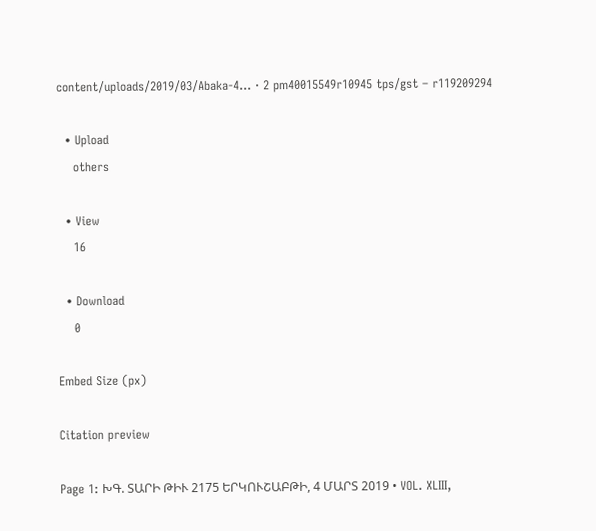content/uploads/2019/03/Abaka-4... · 2 pm40015549r10945 tps/gst – r119209294

  • Upload
    others

  • View
    16

  • Download
    0

Embed Size (px)

Citation preview

Page 1: ԽԳ. ՏԱՐԻ ԹԻՒ 2175 ԵՐԿՈՒՇԱԲԹԻ, 4 ՄԱՐՏ 2019 • VOL. XLIII,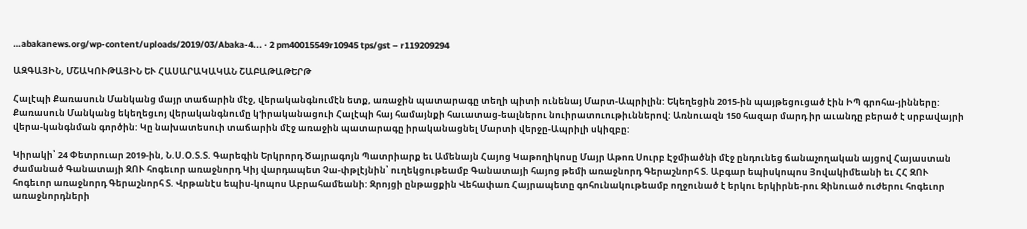…abakanews.org/wp-content/uploads/2019/03/Abaka-4... · 2 pm40015549r10945 tps/gst – r119209294

ԱԶԳԱՅԻՆ, ՄՇԱԿՈՒԹԱՅԻՆ ԵՒ ՀԱՍԱՐԱԿԱԿԱՆ ՇԱԲԱԹԱԹԵՐԹ

Հալէպի Քառասուն Մանկանց մայր տաճարին մէջ, վերականգնումէն ետք, առաջին պատարագը տեղի պիտի ունենայ Մարտ-Ապրիլին: Եկեղեցին 2015-ին պայթեցուցած էին ԻՊ գրոհա-յինները: Քառասուն Մանկանց եկեղեցւոյ վերականգնումը կ'իրականացուի Հալէպի հայ համայնքի հաւատաց-եալներու նուիրատուութիւններով: Առնուազն 150 հազար մարդ իր աւանդը բերած է սրբավայրի վերա-կանգնման գործին: Կը նախատեսուի տաճարին մէջ առաջին պատարագը իրականացնել Մարտի վերջը-Ապրիլի սկիզբը:

Կիրակի՝ 24 Փետրուար 2019-ին, Ն.Ս.Օ.Տ.Տ. Գարեգին Երկրորդ Ծայրագոյն Պատրիարք եւ Ամենայն Հայոց Կաթողիկոսը Մայր Աթոռ Սուրբ Էջմիածնի մէջ ընդունեց ճանաչողական այցով Հայաստան ժամանած Գանատայի ԶՈՒ հոգեւոր առաջնորդ Կիյ վարդապետ Չա-փթլէյնին՝ ուղեկցութեամբ Գանատայի հայոց թեմի առաջնորդ Գերաշնորհ Տ. Աբգար եպիսկոպոս Յովակիմեանի եւ ՀՀ ԶՈՒ հոգեւոր առաջնորդ Գերաշնորհ Տ. Վրթանէս եպիս-կոպոս Աբրահամեանի: Զրոյցի ընթացքին Վեհափառ Հայրապետը գոհունակութեամբ ողջունած է երկու երկիրնե-րու Զինուած ուժերու հոգեւոր առաջնորդների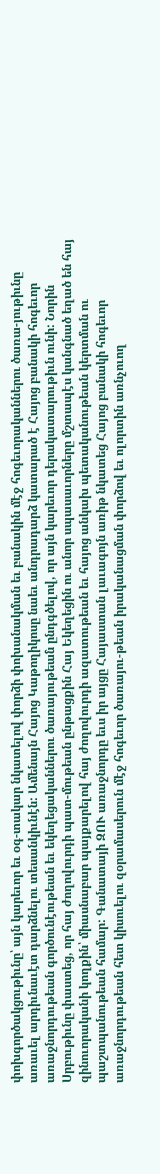փոխգործակցութիւնը՝ այն կարեւոր եւ օգ-տակար նկատելով փորձի փոխանակման եւ բանակին մէջ հոգեւորականներու ծառա-յութիւնը առաւել արդիւնաւէտ դարձնելու տեսանկիւնէն: Ամենայն Հայոց Կաթողիկոսը նաեւ անդրադարձ կատարած է Հայոց բանակի հոգեւոր առաջնորդութեան գործունէութեան եւ եկեղեցականներու ծառայութեան̀ ընդգծելով, որ այն կարեւոր դերակատարութիւն ունի: Նորին Սրբութիւնը փաստեց, որ հայ ժողովուրդի պատ-մութեան ընթացքին Հայ Եկեղեցին ու անոր սպասաւորները մշտապէս կանգնած եղած են հայ զինուորականի կողքին՝ միասնաբար պայքարելով հայ ժողովուրդի ազատութեան եւ հայոց անկախ պետականութեան կերտման ու պաշտպանութեան համար: Գանատայի ԶՈՒ առաջնորդը եւս իր այցը Հայաստան լաւագոյն առիթ նկատեց Հայոց բանակի հոգեւոր առաջնորդութեան հետ կիսուելու զօրամասերուն մէջ հոգեւոր ծառայու-թեան իրականացման փորձով եւ ոլորտին առնչուող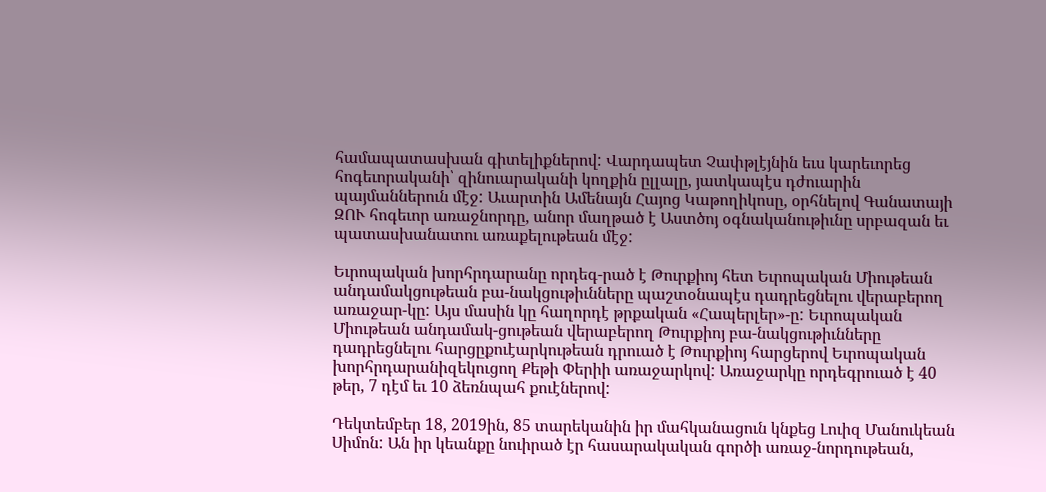համապատասխան գիտելիքներով: Վարդապետ Չափթլէյնին եւս կարեւորեց հոգեւորականի՝ զինուարականի կողքին ըլլալը, յատկապէս դժուարին պայմաններուն մէջ: Աւարտին Ամենայն Հայոց Կաթողիկոսը, օրհնելով Գանատայի ԶՈՒ հոգեւոր առաջնորդը, անոր մաղթած է Աստծոյ օգնականութիւնը սրբազան եւ պատասխանատու առաքելութեան մէջ:

Եւրոպական խորհրդարանը որդեգ-րած է Թուրքիոյ հետ Եւրոպական Միութեան անդամակցութեան բա-նակցութիւնները պաշտօնապէս դադրեցնելու վերաբերող առաջար-կը: Այս մասին կը հաղորդէ թրքական «Հապերլեր»-ը: Եւրոպական Միութեան անդամակ-ցութեան վերաբերող Թուրքիոյ բա-նակցութիւնները դադրեցնելու հարցըքուէարկութեան դրուած է Թուրքիոյ հարցերով Եւրոպական խորհրդարանիզեկուցող Քեթի Փերիի առաջարկով: Առաջարկը որդեգրուած է 40 թեր, 7 դէմ եւ 10 ձեռնպահ քուէներով:

Դեկտեմբեր 18, 2019ին, 85 տարեկանին իր մահկանացուն կնքեց Լուիզ Մանուկեան Սիմոն: Ան իր կեանքը նուիրած էր հասարակական գործի առաջ-նորդութեան,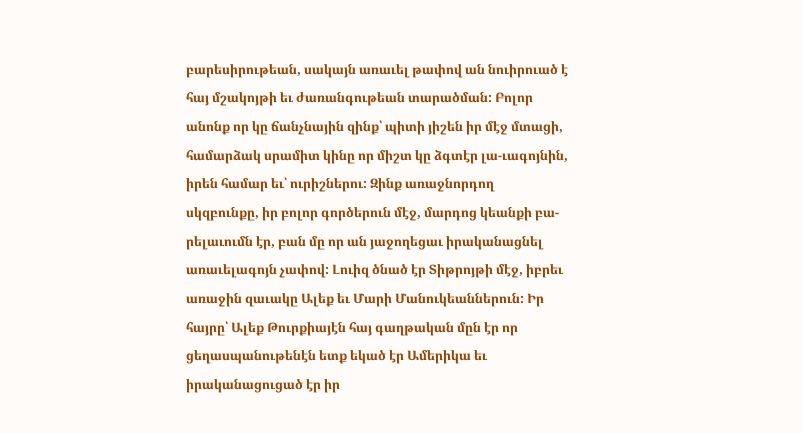բարեսիրութեան, սակայն առաւել թափով ան նուիրուած է հայ մշակոյթի եւ ժառանգութեան տարածման: Բոլոր անոնք որ կը ճանչնային զինք՝ պիտի յիշեն իր մէջ մտացի, համարձակ սրամիտ կինը որ միշտ կը ձգտէր լա-ւագոյնին, իրեն համար եւ՝ ուրիշներու: Զինք առաջնորդող սկզբունքը, իր բոլոր գործերուն մէջ, մարդոց կեանքի բա-րելաւումն էր, բան մը որ ան յաջողեցաւ իրականացնել առաւելագոյն չափով: Լուիզ ծնած էր Տիթրոյթի մէջ, իբրեւ առաջին զաւակը Ալեք եւ Մարի Մանուկեաններուն: Իր հայրը՝ Ալեք Թուրքիայէն հայ գաղթական մըն էր որ ցեղասպանութենէն ետք եկած էր Ամերիկա եւ իրականացուցած էր իր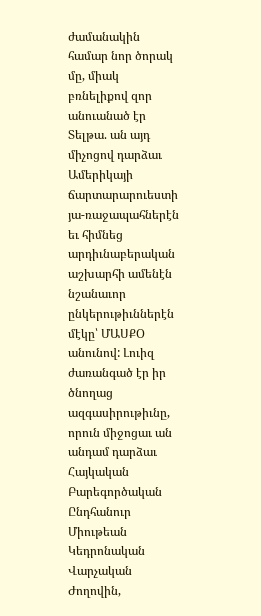ժամանակին համար նոր ծորակ մը, միակ բռնելիքով զոր անուանած էր Տելթա. ան այդ միչոցով դարձաւ Ամերիկայի ճարտարարուեստի յա-ռաջապահներէն եւ հիմնեց արդիւնաբերական աշխարհի ամենէն նշանաւոր ընկերութիւններէն մէկը՝ ՄԱՍՔՕ անունով: Լուիզ ժառանգած էր իր ծնողաց ազգասիրութիւնը, որուն միջոցաւ ան անդամ դարձաւ Հայկական Բարեգործական Ընդհանուր Միութեան Կեդրոնական Վարչական Ժողովին,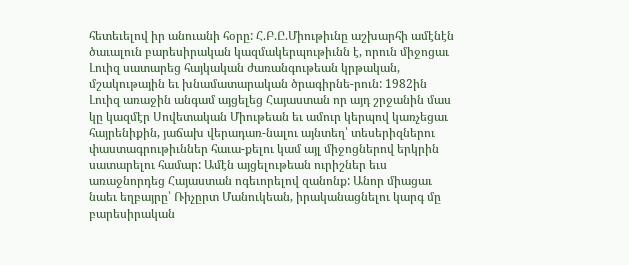հետեւելով իր անուանի հօրը: Հ.Բ.Ը.Միութիւնը աշխարհի ամէնէն ծաւալուն բարեսիրական կազմակերպութիւնն է, որուն միջոցաւ Լուիզ սատարեց հայկական ժառանգութեան կրթական, մշակութային եւ խնամատարական ծրագիրնե-րուն: 1982ին Լուիզ առաջին անգամ այցելեց Հայաստան որ այդ շրջանին մաս կը կազմէր Սովետական Միութեան եւ ամուր կերպով կառչեցաւ հայրենիքին, յաճախ վերադառ-նալու այնտեղ՝ տեսերիզներու փաստագրութիւններ հաւա-քելու կամ այլ միջոցներով երկրին սատարելու համար: Ամէն այցելութեան ուրիշներ եւս առաջնորդեց Հայաստան ոգեւորելով զանոնք: Անոր միացաւ նաեւ եղբայրը՝ Ռիչըրտ Մանուկեան, իրականացնելու կարգ մը բարեսիրական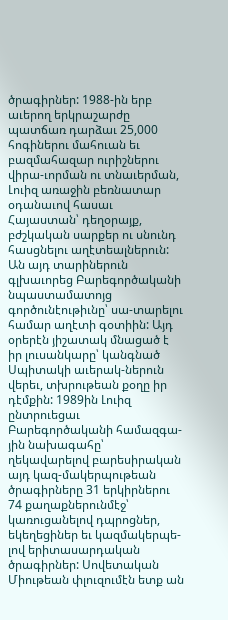ծրագիրներ: 1988-ին երբ աւերող երկրաշարժը պատճառ դարձաւ 25,000 հոգիներու մահուան եւ բազմահազար ուրիշներու վիրա-ւորման ու տնաւերման, Լուիզ առաջին բեռնատար օդանաւով հասաւ Հայաստան՝ դեղօրայք, բժշկական սարքեր ու սնունդ հասցնելու աղէտեալներուն: Ան այդ տարիներուն գլխաւորեց Բարեգործականի նպաստամատոյց գործունէութիւնը՝ սա-տարելու համար աղէտի գօտիին: Այդ օրերէն յիշատակ մնացած է իր լուսանկարը՝ կանգնած Սպիտակի աւերակ-ներուն վերեւ, տխրութեան քօղը իր դէմքին: 1989ին Լուիզ ընտրուեցաւ Բարեգործականի համազգա-յին նախագահը՝ ղեկավարելով բարեսիրական այդ կազ-մակերպութեան ծրագիրները 31 երկիրներու 74 քաղաքներունմէջ՝ կառուցանելով դպրոցներ, եկեղեցիներ եւ կազմակերպե-լով երիտասարդական ծրագիրներ: Սովետական Միութեան փլուզումէն ետք ան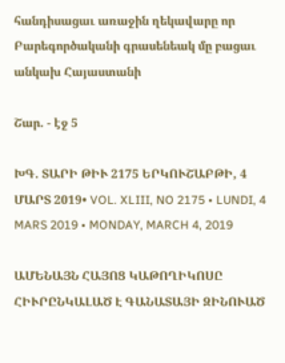հանդիսացաւ առաջին ղեկավարը որ Բարեգործականի գրասենեակ մը բացաւ անկախ Հայաստանի

Շար. - էջ 5

ԽԳ. ՏԱՐԻ ԹԻՒ 2175 ԵՐԿՈՒՇԱԲԹԻ, 4 ՄԱՐՏ 2019• VOL. XLIII, NO 2175 • LUNDI, 4 MARS 2019 • MONDAY, MARCH 4, 2019

ԱՄԵՆԱՅՆ ՀԱՅՈՑ ԿԱԹՈՂԻԿՈՍԸ ՀԻՒՐԸՆԿԱԼԱԾ Է ԳԱՆԱՏԱՅԻ ԶԻՆՈՒԱԾ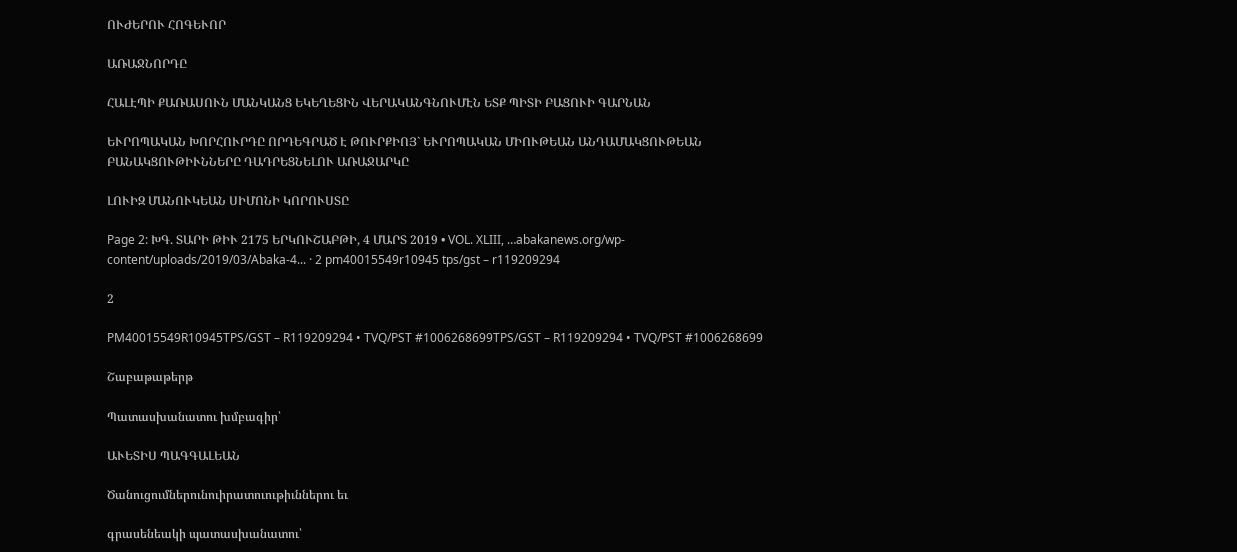ՈՒԺԵՐՈՒ ՀՈԳԵՒՈՐ

ԱՌԱՋՆՈՐԴԸ

ՀԱԼԷՊԻ ՔԱՌԱՍՈՒՆ ՄԱՆԿԱՆՑ ԵԿԵՂԵՑԻՆ ՎԵՐԱԿԱՆԳՆՈՒՄԷՆ ԵՏՔ ՊԻՏԻ ԲԱՑՈՒԻ ԳԱՐՆԱՆ

ԵՒՐՈՊԱԿԱՆ ԽՈՐՀՈՒՐԴԸ ՈՐԴԵԳՐԱԾ Է ԹՈՒՐՔԻՈՅ` ԵՒՐՈՊԱԿԱՆ ՄԻՈՒԹԵԱՆ ԱՆԴԱՄԱԿՑՈՒԹԵԱՆ ԲԱՆԱԿՑՈՒԹԻՒՆՆԵՐԸ ԴԱԴՐԵՑՆԵԼՈՒ ԱՌԱՋԱՐԿԸ

ԼՈՒԻԶ ՄԱՆՈՒԿԵԱՆ ՍԻՄՈՆԻ ԿՈՐՈՒՍՏԸ

Page 2: ԽԳ. ՏԱՐԻ ԹԻՒ 2175 ԵՐԿՈՒՇԱԲԹԻ, 4 ՄԱՐՏ 2019 • VOL. XLIII, …abakanews.org/wp-content/uploads/2019/03/Abaka-4... · 2 pm40015549r10945 tps/gst – r119209294

2

PM40015549R10945TPS/GST – R119209294 • TVQ/PST #1006268699TPS/GST – R119209294 • TVQ/PST #1006268699

Շաբաթաթերթ

Պատասխանատու խմբագիր՝

ԱՒԵՏԻՍ ՊԱԳԳԱԼԵԱՆ

Ծանուցումներունուիրատուութիւններու եւ

գրասենեակի պատասխանատու՝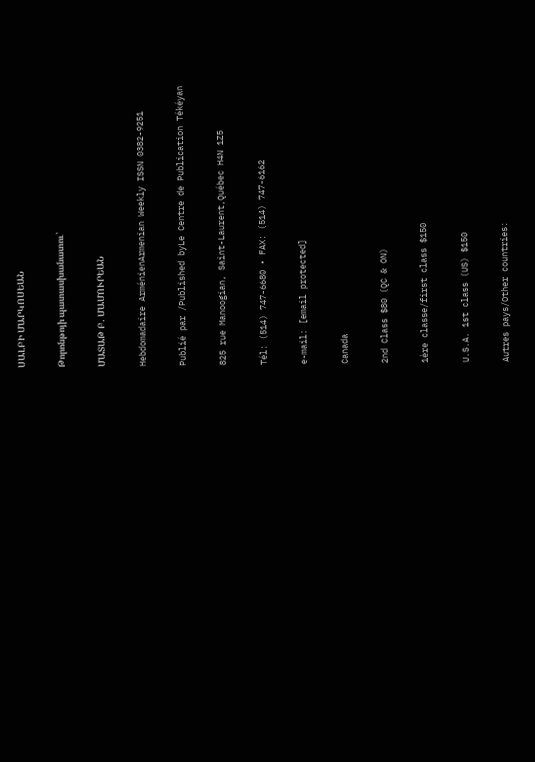ՍԱԼԲԻ ՄԱՐԿՈՍԵԱՆ

Թորոնթոյի պատասխանատու՝

ՄԱՏԱԹ Բ. ՄԱՄՈՒՐԵԱՆ

Hebdomadaire ArménienArmenian Weekly ISSN 0382-9251

Publié par /Published byLe Centre de Publication Tékéyan

825 rue Manoogian, Saint-Laurent,Québec H4N 1Z5

Tél: (514) 747-6680 • FAX: (514) 747-6162

e-mail: [email protected]

Canada

2nd Class $80 (QC & ON)

1ère classe/first class $150

U.S.A. 1st class (US) $150

Autres pays/Other countries: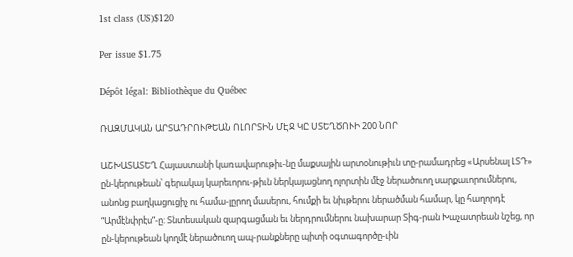1st class (US)$120

Per issue $1.75

Dépôt légal: Bibliothèque du Québec

ՌԱԶՄԱԿԱՆ ԱՐՏԱԴՐՈՒԹԵԱՆ ՈԼՈՐՏԻՆ ՄԷՋ ԿԸ ՍՏԵՂԾՈՒԻ 200 ՆՈՐ

ԱՇԽԱՏԱՏԵՂ Հայաստանի կառավարութիւ-նը մաքսային արտօնութիւն տը-րամադրեց «Արսենալ ԼՏԴ» ըն-կերութեան՝ գերակայ կարեւորու-թիւն ներկայացնող ոլորտին մէջ ներածուող սարքաւորումներու, անոնց բաղկացուցիչ ու համա-լըրող մասերու, հումքի եւ նիւթերու ներածման համար, կը հաղորդէ “Արմէնփրէս”-ը: Տնտեսական զարգացման եւ ներդրումներու նախարար Տիգ-րան Խաչատրեան նշեց, որ ըն-կերութեան կողմէ ներածուող ապ-րանքները պիտի օգտագործը-ւին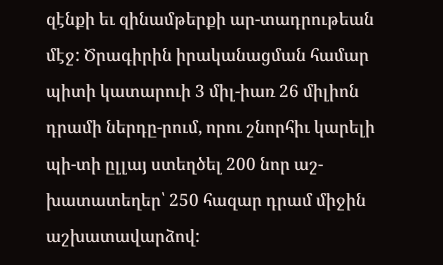զէնքի եւ զինամթերքի ար-տադրութեան մէջ: Ծրագիրին իրականացման համար պիտի կատարուի 3 միլ-իառ 26 միլիոն դրամի ներդը-րում, որու շնորհիւ կարելի պի-տի ըլլայ ստեղծել 200 նոր աշ-խատատեղեր՝ 250 հազար դրամ միջին աշխատավարձով: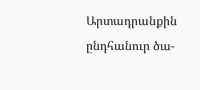Արտադրանքին ընդհանուր ծա-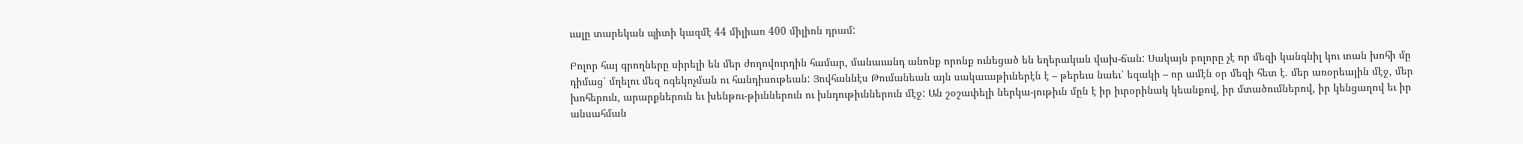ւալը տարեկան պիտի կազմէ 44 միլիառ 400 միլիոն դրամ:

Բոլոր հայ գրողները սիրելի են մեր ժողովուրդին համար, մանաւանդ անոնք որոնք ունեցած են եղերական վախ-ճան: Սակայն բոլորը չէ որ մեզի կանգնիլ կու տան խոհի մը դիմաց՝ մղելու մեզ ոգեկոչման ու հանդիսութեան: Յովհաննէս Թումանեան այն սակաւաթիւներէն է – թերեւս նաեւ՝ եզակի – որ ամէն օր մեզի հետ է. մեր առօրեային մէջ, մեր խոհերուն, արարքներուն եւ խենթու-թիւններուն ու խնդութիւններուն մէջ: Ան շօշափելի ներկա-յութիւն մըն է իր իւրօրինակ կեանքով, իր մտածումներով, իր կենցաղով եւ իր անսահման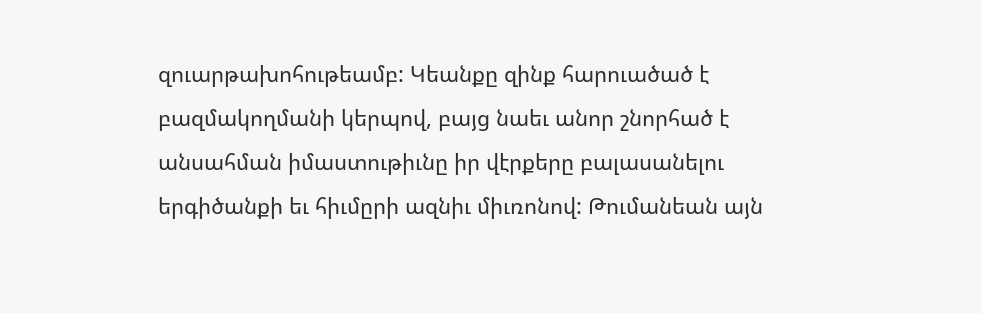զուարթախոհութեամբ: Կեանքը զինք հարուածած է բազմակողմանի կերպով, բայց նաեւ անոր շնորհած է անսահման իմաստութիւնը իր վէրքերը բալասանելու երգիծանքի եւ հիւմըրի ազնիւ միւռոնով: Թումանեան այն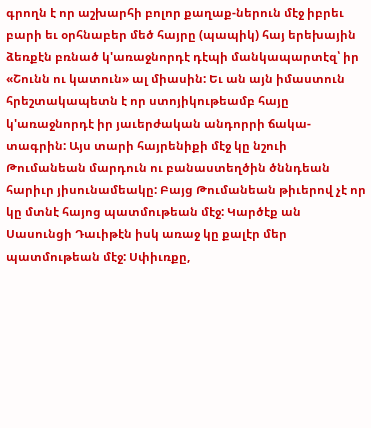գրողն է որ աշխարհի բոլոր քաղաք-ներուն մէջ իբրեւ բարի եւ օրհնաբեր մեծ հայրը (պապիկ) հայ երեխային ձեռքէն բռնած կ'առաջնորդէ դէպի մանկապարտէզ՝ իր «Շունն ու կատուն» ալ միասին: Եւ ան այն իմաստուն հրեշտակապետն է որ ստոյիկութեամբ հայը կ'առաջնորդէ իր յաւերժական անդորրի ճակա-տագրին: Այս տարի հայրենիքի մէջ կը նշուի Թումանեան մարդուն ու բանաստեղծին ծննդեան հարիւր յիսունամեակը: Բայց Թումանեան թիւերով չէ որ կը մտնէ հայոց պատմութեան մէջ: Կարծէք ան Սասունցի Դաւիթէն իսկ առաջ կը քալէր մեր պատմութեան մէջ: Սփիւռքը,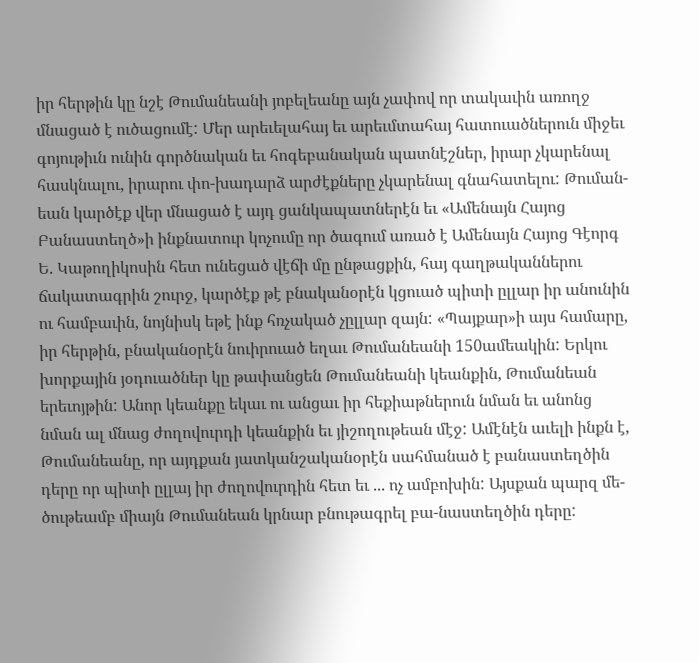իր հերթին կը նշէ Թումանեանի յոբելեանը այն չափով որ տակաւին առողջ մնացած է ուծացումէ: Մեր արեւելահայ եւ արեւմտահայ հատուածներուն միջեւ գոյութիւն ունին գործնական եւ հոգեբանական պատնէշներ, իրար չկարենալ հասկնալու, իրարու փո-խադարձ արժէքները չկարենալ գնահատելու: Թուման-եան կարծէք վեր մնացած է այդ ցանկապատներէն եւ «Ամենայն Հայոց Բանաստեղծ»ի ինքնատուր կոչումը որ ծագում առած է Ամենայն Հայոց Գէորգ Ե. Կաթողիկոսին հետ ունեցած վէճի մը ընթացքին, հայ գաղթականներու ճակատագրին շուրջ, կարծէք թէ բնականօրէն կցուած պիտի ըլլար իր անունին ու համբաւին, նոյնիսկ եթէ ինք հռչակած չըլլար զայն: «Պայքար»ի այս համարը, իր հերթին, բնականօրէն նուիրուած եղաւ Թումանեանի 150ամեակին: Երկու խորքային յօդուածներ կը թափանցեն Թումանեանի կեանքին, Թումանեան երեւոյթին: Անոր կեանքը եկաւ ու անցաւ իր հեքիաթներուն նման եւ անոնց նման ալ մնաց ժողովուրդի կեանքին եւ յիշողութեան մէջ: Ամէնէն աւելի ինքն է, Թումանեանը, որ այդքան յատկանշականօրէն սահմանած է բանաստեղծին դերը որ պիտի ըլլայ իր ժողովուրդին հետ եւ ... ոչ ամբոխին: Այսքան պարզ մե-ծութեամբ միայն Թումանեան կրնար բնութագրել բա-նաստեղծին դերը: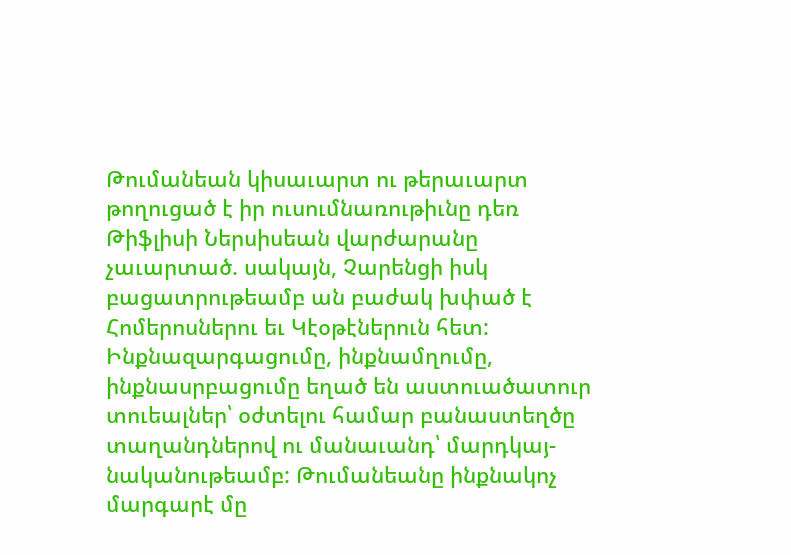Թումանեան կիսաւարտ ու թերաւարտ թողուցած է իր ուսումնառութիւնը դեռ Թիֆլիսի Ներսիսեան վարժարանը չաւարտած. սակայն, Չարենցի իսկ բացատրութեամբ ան բաժակ խփած է Հոմերոսներու եւ Կէօթէներուն հետ: Ինքնազարգացումը, ինքնամղումը, ինքնասրբացումը եղած են աստուածատուր տուեալներ՝ օժտելու համար բանաստեղծը տաղանդներով ու մանաւանդ՝ մարդկայ-նականութեամբ: Թումանեանը ինքնակոչ մարգարէ մը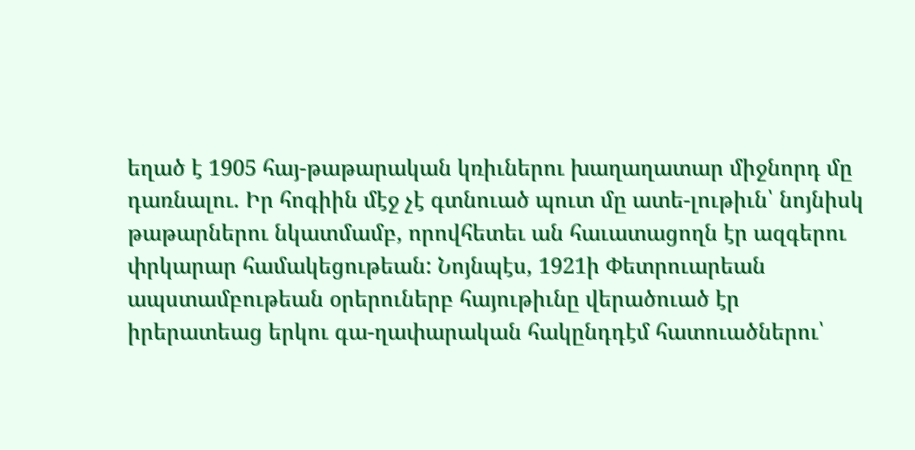եղած է 1905 հայ-թաթարական կռիւներու խաղաղատար միջնորդ մը դառնալու. Իր հոգիին մէջ չէ գտնուած պուտ մը ատե-լութիւն՝ նոյնիսկ թաթարներու նկատմամբ, որովհետեւ ան հաւատացողն էր ազգերու փրկարար համակեցութեան: Նոյնպէս, 1921ի Փետրուարեան ապստամբութեան օրերուներբ հայութիւնը վերածուած էր իրերատեաց երկու գա-ղափարական հակընդդէմ հատուածներու՝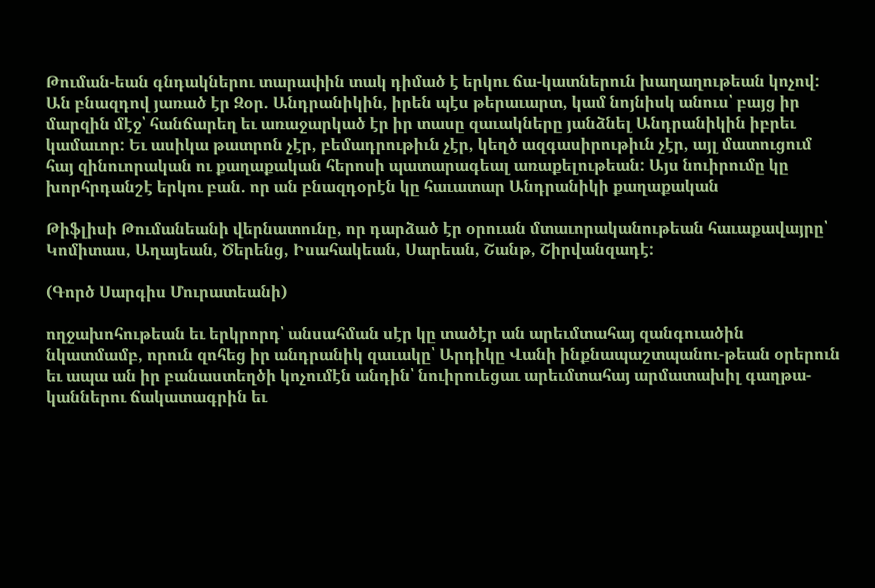Թուման-եան գնդակներու տարափին տակ դիմած է երկու ճա-կատներուն խաղաղութեան կոչով: Ան բնազդով յառած էր Զօր. Անդրանիկին, իրեն պէս թերաւարտ, կամ նոյնիսկ անուս՝ բայց իր մարզին մէջ՝ հանճարեղ եւ առաջարկած էր իր տասը զաւակները յանձնել Անդրանիկին իբրեւ կամաւոր: Եւ ասիկա թատրոն չէր, բեմադրութիւն չէր, կեղծ ազգասիրութիւն չէր, այլ մատուցում հայ զինուորական ու քաղաքական հերոսի պատարագեալ առաքելութեան: Այս նուիրումը կը խորհրդանշէ երկու բան. որ ան բնազդօրէն կը հաւատար Անդրանիկի քաղաքական

Թիֆլիսի Թումանեանի վերնատունը, որ դարձած էր օրուան մտաւորականութեան հաւաքավայրը՝ Կոմիտաս, Աղայեան, Ծերենց, Իսահակեան, Սարեան, Շանթ, Շիրվանզադէ:

(Գործ Սարգիս Մուրատեանի)

ողջախոհութեան եւ երկրորդ՝ անսահման սէր կը տածէր ան արեւմտահայ զանգուածին նկատմամբ, որուն զոհեց իր անդրանիկ զաւակը՝ Արդիկը Վանի ինքնապաշտպանու-թեան օրերուն եւ ապա ան իր բանաստեղծի կոչումէն անդին՝ նուիրուեցաւ արեւմտահայ արմատախիլ գաղթա-կաններու ճակատագրին եւ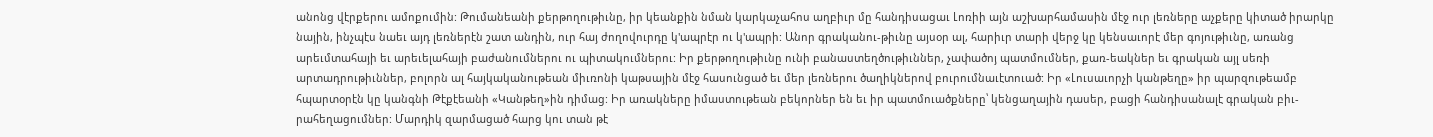անոնց վէրքերու ամոքումին: Թումանեանի քերթողութիւնը, իր կեանքին նման կարկաչահոս աղբիւր մը հանդիսացաւ Լոռիի այն աշխարհամասին մէջ ուր լեռները աչքերը կիտած իրարկը նային, ինչպէս նաեւ այդ լեռներէն շատ անդին, ուր հայ ժողովուրդը կ'ապրէր ու կ'ապրի: Անոր գրականու-թիւնը այսօր ալ, հարիւր տարի վերջ կը կենսաւորէ մեր գոյութիւնը, առանց արեւմտահայի եւ արեւելահայի բաժանումներու ու պիտակումներու: Իր քերթողութիւնը ունի բանաստեղծութիւններ, չափածոյ պատմումներ, քառ-եակներ եւ գրական այլ սեռի արտադրութիւններ, բոլորն ալ հայկականութեան միւռոնի կաթսային մէջ հասունցած եւ մեր լեռներու ծաղիկներով բուրումնաւէտուած: Իր «Լուսաւորչի կանթեղը» իր պարզութեամբ հպարտօրէն կը կանգնի Թէքէեանի «Կանթեղ»ին դիմաց: Իր առակները իմաստութեան բեկորներ են եւ իր պատմուածքները՝ կենցաղային դասեր, բացի հանդիսանալէ գրական բիւ-րահեղացումներ: Մարդիկ զարմացած հարց կու տան թէ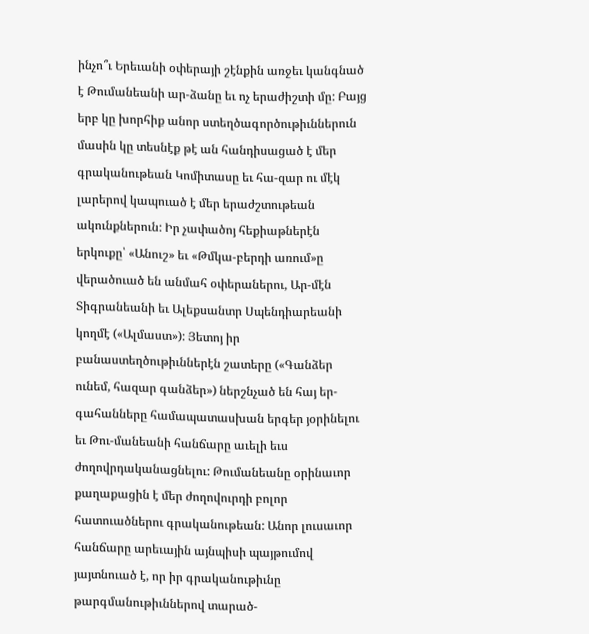ինչո՞ւ Երեւանի օփերայի շէնքին առջեւ կանգնած է Թումանեանի ար-ձանը եւ ոչ երաժիշտի մը: Բայց երբ կը խորհիք անոր ստեղծագործութիւններուն մասին կը տեսնէք թէ ան հանդիսացած է մեր գրականութեան Կոմիտասը եւ հա-զար ու մէկ լարերով կապուած է մեր երաժշտութեան ակունքներուն: Իր չափածոյ հեքիաթներէն երկուքը՝ «Անուշ» եւ «Թմկա-բերդի առում»ը վերածուած են անմահ օփերաներու, Ար-մէն Տիգրանեանի եւ Ալեքսանտր Սպենդիարեանի կողմէ («Ալմաստ»): Յետոյ իր բանաստեղծութիւններէն շատերը («Գանձեր ունեմ, հազար գանձեր») ներշնչած են հայ եր-գահանները համապատասխան երգեր յօրինելու եւ Թու-մանեանի հանճարը աւելի եւս ժողովրդականացնելու: Թումանեանը օրինաւոր քաղաքացին է մեր ժողովուրդի բոլոր հատուածներու գրականութեան: Անոր լուսաւոր հանճարը արեւային այնպիսի պայթումով յայտնուած է, որ իր գրականութիւնը թարգմանութիւններով տարած-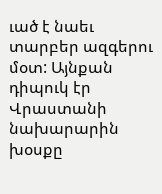ւած է նաեւ տարբեր ազգերու մօտ: Այնքան դիպուկ էր Վրաստանի նախարարին խօսքը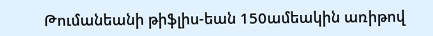Թումանեանի թիֆլիս-եան 150ամեակին առիթով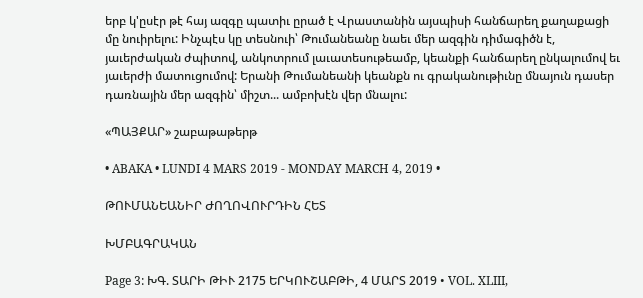երբ կ'ըսէր թէ հայ ազգը պատիւ ըրած է Վրաստանին այսպիսի հանճարեղ քաղաքացի մը նուիրելու: Ինչպէս կը տեսնուի՝ Թումանեանը նաեւ մեր ազգին դիմագիծն է, յաւերժական ժպիտով, անկոտրում լաւատեսութեամբ, կեանքի հանճարեղ ընկալումով եւ յաւերժի մատուցումով: Երանի Թումանեանի կեանքն ու գրականութիւնը մնայուն դասեր դառնային մեր ազգին՝ միշտ... ամբոխէն վեր մնալու:

«ՊԱՅՔԱՐ» շաբաթաթերթ

• ABAKA • LUNDI 4 MARS 2019 - MONDAY MARCH 4, 2019 •

ԹՈՒՄԱՆԵԱՆԻՐ ԺՈՂՈՎՈՒՐԴԻՆ ՀԵՏ

ԽՄԲԱԳՐԱԿԱՆ

Page 3: ԽԳ. ՏԱՐԻ ԹԻՒ 2175 ԵՐԿՈՒՇԱԲԹԻ, 4 ՄԱՐՏ 2019 • VOL. XLIII,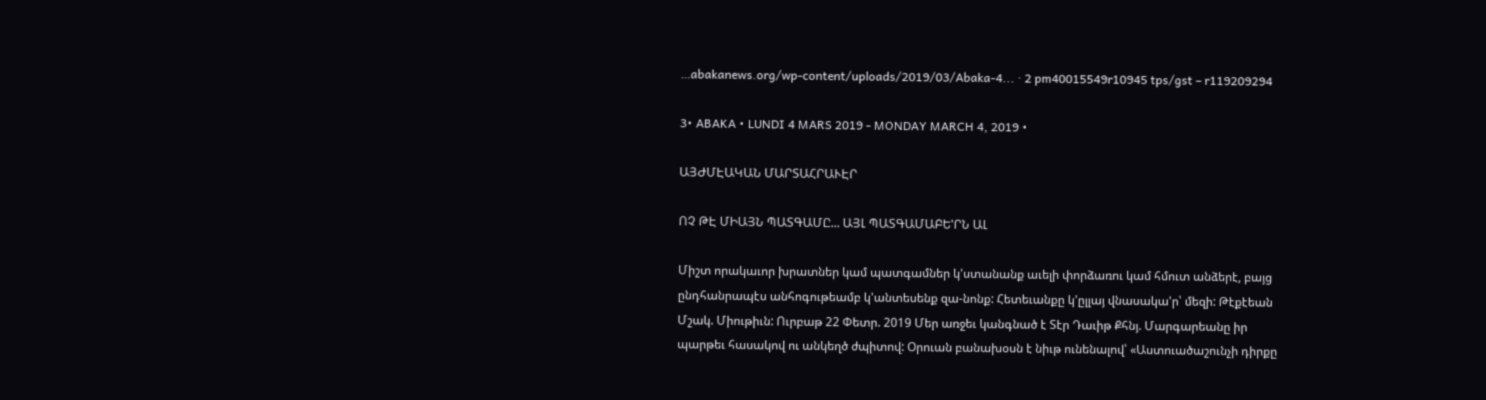…abakanews.org/wp-content/uploads/2019/03/Abaka-4... · 2 pm40015549r10945 tps/gst – r119209294

3• ABAKA • LUNDI 4 MARS 2019 - MONDAY MARCH 4, 2019 •

ԱՅԺՄԷԱԿԱՆ ՄԱՐՏԱՀՐԱՒԷՐ

ՈՉ ԹԷ ՄԻԱՅՆ ՊԱՏԳԱՄԸ... ԱՅԼ ՊԱՏԳԱՄԱԲԵ'ՐՆ ԱԼ

Միշտ որակաւոր խրատներ կամ պատգամներ կ'ստանանք աւելի փորձառու կամ հմուտ անձերէ, բայց ընդհանրապէս անհոգութեամբ կ'անտեսենք զա-նոնք: Հետեւանքը կ'ըլլայ վնասակա'ր՝ մեզի: Թէքէեան Մշակ. Միութիւն: Ուրբաթ 22 Փետր. 2019 Մեր առջեւ կանգնած է Տէր Դաւիթ Քհնյ. Մարգարեանը իր պարթեւ հասակով ու անկեղծ ժպիտով: Օրուան բանախօսն է նիւթ ունենալով՝ «Աստուածաշունչի դիրքը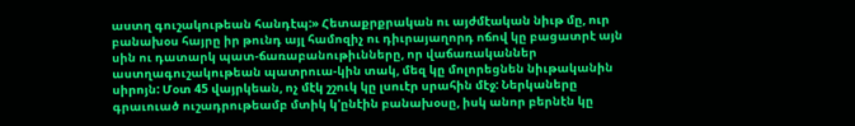աստղ գուշակութեան հանդէպ:» Հետաքրքրական ու այժմէական նիւթ մը, ուր բանախօս հայրը իր թունդ այլ համոզիչ ու դիւրայաղորդ ոճով կը բացատրէ այն սին ու դատարկ պատ-ճառաբանութիւնները, որ վաճառականներ աստղագուշակութեան պատրուա-կին տակ, մեզ կը մոլորեցնեն նիւթականին սիրոյն: Մօտ 45 վայրկեան, ոչ մէկ շշուկ կը լսուէր սրահին մէջ: Ներկաները գրաւուած ուշադրութեամբ մտիկ կ'ընէին բանախօսը, իսկ անոր բերնէն կը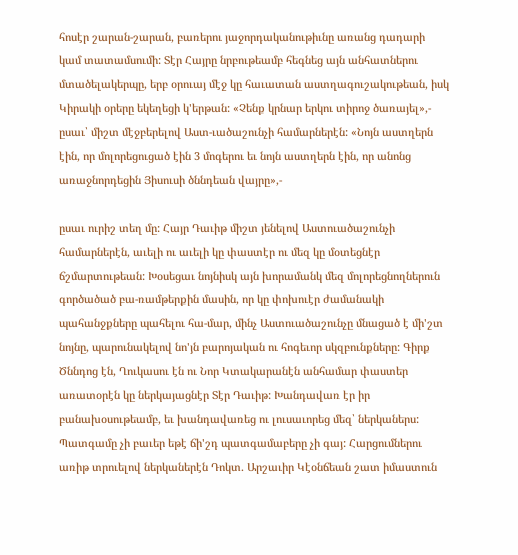հոսէր շարան-շարան, բառերու յաջորդականութիւնը առանց դադարի կամ տատամսումի: Տէր Հայրը նրբութեամբ հեգնեց այն անհատներու մտածելակերպը, երբ օրուայ մէջ կը հաւատան աստղագուշակութեան, իսկ Կիրակի օրերը եկեղեցի կ'երթան: «Չենք կրնար երկու տիրոջ ծառայել»,- ըսաւ՝ միշտ մէջբերելով Աստ-ւածաշունչի համարներէն: «Նոյն աստղերն էին, որ մոլորեցուցած էին 3 մոգերու եւ նոյն աստղերն էին, որ անոնց առաջնորդեցին Յիսուսի ծննդեան վայրը»,-

ըսաւ ուրիշ տեղ մը: Հայր Դաւիթ միշտ յենելով Աստուածաշունչի համարներէն, աւելի ու աւելի կը փաստէր ու մեզ կը մօտեցնէր ճշմարտութեան: Խօսեցաւ նոյնիսկ այն խորամանկ մեզ մոլորեցնողներուն գործածած բա-ռամթերքին մասին, որ կը փոխուէր ժամանակի պահանջքները պահելու հա-մար, մինչ Աստուածաշունչը մնացած է մի'շտ նոյնը, պարունակելով նո'յն բարոյական ու հոգեւոր սկզբունքները: Գիրք Ծննդոց էն, Ղուկասու էն ու Նոր Կտակարանէն անհամար փաստեր առատօրէն կը ներկայացնէր Տէր Դաւիթ: Խանդավառ էր իր բանախօսութեամբ, եւ խանդավառեց ու լուսաւորեց մեզ՝ ներկաներս: Պատգամը չի բաւեր եթէ ճի'շդ պատգամաբերը չի գայ: Հարցումներու առիթ տրուելով ներկաներէն Դոկտ. Արշաւիր Կէօնճեան շատ իմաստուն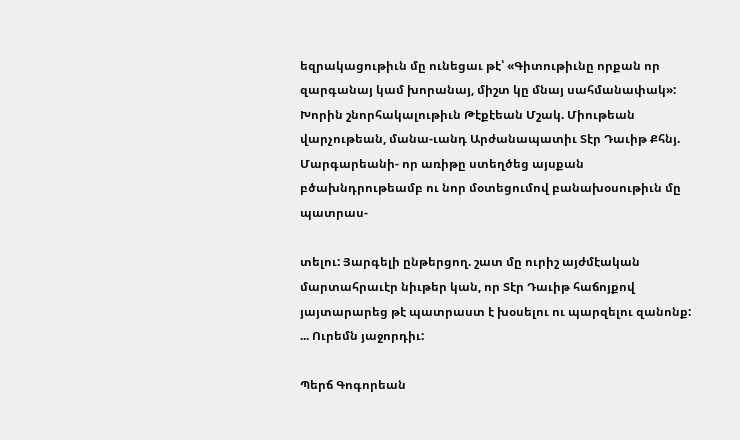եզրակացութիւն մը ունեցաւ թէ՝ «Գիտութիւնը որքան որ զարգանայ կամ խորանայ, միշտ կը մնայ սահմանափակ»: Խորին շնորհակալութիւն Թէքէեան Մշակ. Միութեան վարչութեան, մանա-ւանդ Արժանապատիւ Տէր Դաւիթ Քհնյ. Մարգարեանի- որ առիթը ստեղծեց այսքան բծախնդրութեամբ ու նոր մօտեցումով բանախօսութիւն մը պատրաս-

տելու: Յարգելի ընթերցող. շատ մը ուրիշ այժմէական մարտահրաւէր նիւթեր կան, որ Տէր Դաւիթ հաճոյքով յայտարարեց թէ պատրաստ է խօսելու ու պարզելու զանոնք: ... Ուրեմն յաջորդիւ:

Պերճ Գոգորեան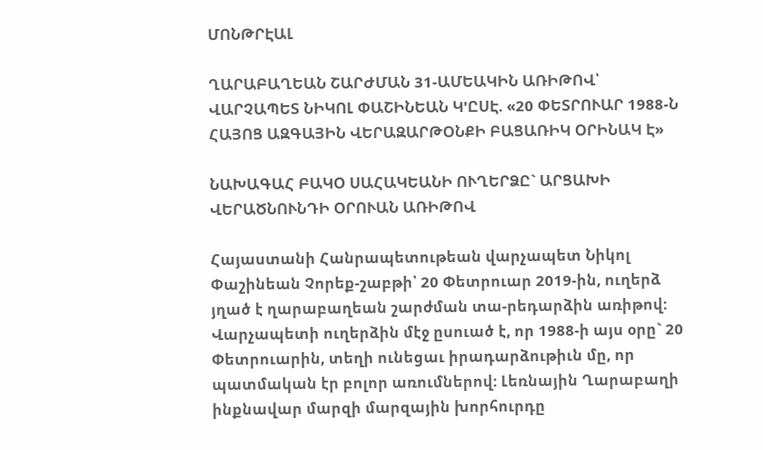ՄՈՆԹՐԷԱԼ

ՂԱՐԱԲԱՂԵԱՆ ՇԱՐԺՄԱՆ 31-ԱՄԵԱԿԻՆ ԱՌԻԹՈՎ՝ ՎԱՐՉԱՊԵՏ ՆԻԿՈԼ ՓԱՇԻՆԵԱՆ Կ'ԸՍԷ. «20 ՓԵՏՐՈՒԱՐ 1988-Ն ՀԱՅՈՑ ԱԶԳԱՅԻՆ ՎԵՐԱԶԱՐԹՕՆՔԻ ԲԱՑԱՌԻԿ ՕՐԻՆԱԿ Է»

ՆԱԽԱԳԱՀ ԲԱԿՕ ՍԱՀԱԿԵԱՆԻ ՈՒՂԵՐՁԸ` ԱՐՑԱԽԻ ՎԵՐԱԾՆՈՒՆԴԻ ՕՐՈՒԱՆ ԱՌԻԹՈՎ

Հայաստանի Հանրապետութեան վարչապետ Նիկոլ Փաշինեան Չորեք-շաբթի՝ 20 Փետրուար 2019-ին, ուղերձ յղած է ղարաբաղեան շարժման տա-րեդարձին առիթով: Վարչապետի ուղերձին մէջ ըսուած է, որ 1988-ի այս օրը` 20 Փետրուարին, տեղի ունեցաւ իրադարձութիւն մը, որ պատմական էր բոլոր առումներով: Լեռնային Ղարաբաղի ինքնավար մարզի մարզային խորհուրդը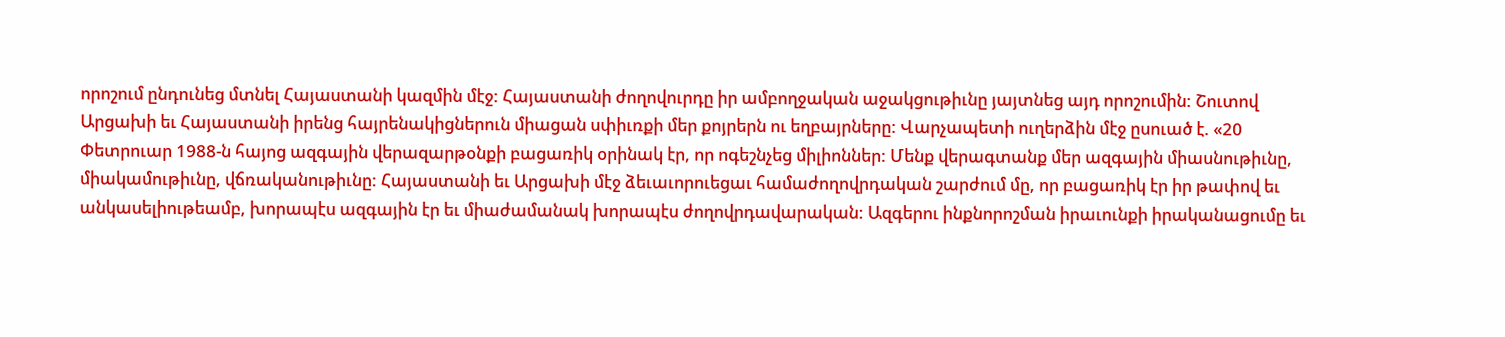որոշում ընդունեց մտնել Հայաստանի կազմին մէջ: Հայաստանի ժողովուրդը իր ամբողջական աջակցութիւնը յայտնեց այդ որոշումին: Շուտով Արցախի եւ Հայաստանի իրենց հայրենակիցներուն միացան սփիւռքի մեր քոյրերն ու եղբայրները: Վարչապետի ուղերձին մէջ ըսուած է. «20 Փետրուար 1988-ն հայոց ազգային վերազարթօնքի բացառիկ օրինակ էր, որ ոգեշնչեց միլիոններ: Մենք վերագտանք մեր ազգային միասնութիւնը, միակամութիւնը, վճռականութիւնը: Հայաստանի եւ Արցախի մէջ ձեւաւորուեցաւ համաժողովրդական շարժում մը, որ բացառիկ էր իր թափով եւ անկասելիութեամբ, խորապէս ազգային էր եւ միաժամանակ խորապէս ժողովրդավարական: Ազգերու ինքնորոշման իրաւունքի իրականացումը եւ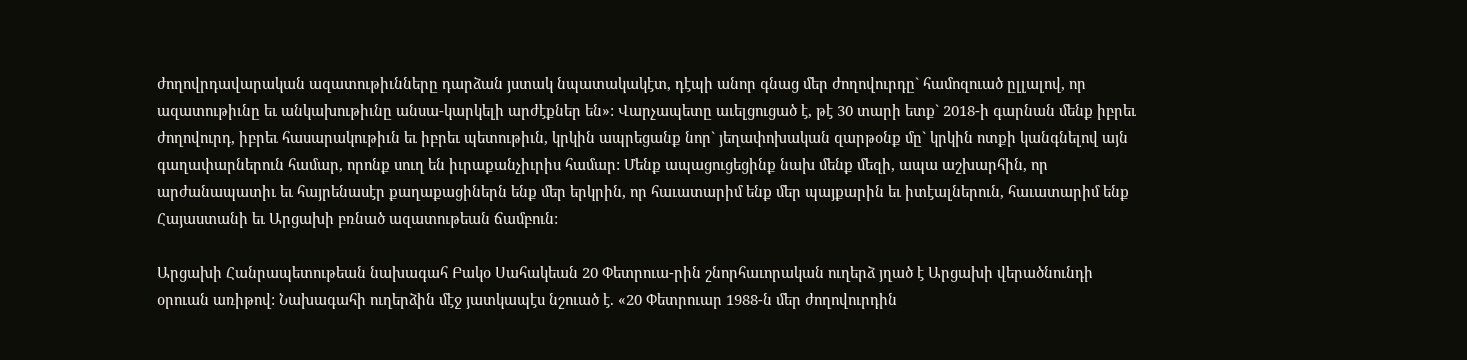ժողովրդավարական ազատութիւնները դարձան յստակ նպատակակէտ, դէպի անոր գնաց մեր ժողովուրդը` համոզուած ըլլալով, որ ազատութիւնը եւ անկախութիւնը անսա-կարկելի արժէքներ են»: Վարչապետը աւելցուցած է, թէ 30 տարի ետք` 2018-ի գարնան մենք իբրեւ ժողովուրդ, իբրեւ հասարակութիւն եւ իբրեւ պետութիւն, կրկին ապրեցանք նոր` յեղափոխական զարթօնք մը` կրկին ոտքի կանգնելով այն գաղափարներուն համար, որոնք սուղ են իւրաքանչիւրիս համար: Մենք ապացուցեցինք նախ մենք մեզի, ապա աշխարհին, որ արժանապատիւ եւ հայրենասէր քաղաքացիներն ենք մեր երկրին, որ հաւատարիմ ենք մեր պայքարին եւ իտէալներուն, հաւատարիմ ենք Հայաստանի եւ Արցախի բռնած ազատութեան ճամբուն:

Արցախի Հանրապետութեան նախագահ Բակօ Սահակեան 20 Փետրուա-րին շնորհաւորական ուղերձ յղած է Արցախի վերածնունդի օրուան առիթով: Նախագահի ուղերձին մէջ յատկապէս նշուած է. «20 Փետրուար 1988-ն մեր ժողովուրդին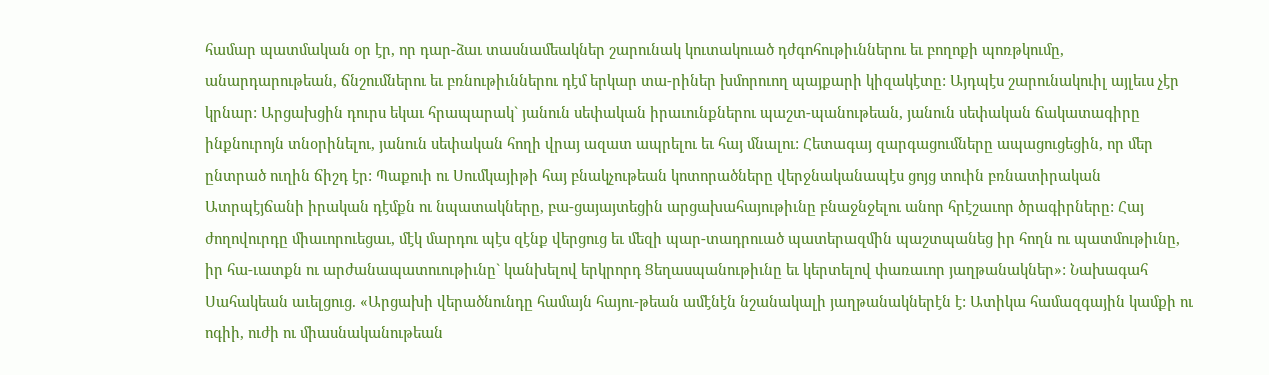համար պատմական օր էր, որ դար-ձաւ տասնամեակներ շարունակ կուտակուած դժգոհութիւններու եւ բողոքի պոռթկումը, անարդարութեան, ճնշումներու եւ բռնութիւններու դէմ երկար տա-րիներ խմորուող պայքարի կիզակէտը: Այդպէս շարունակուիլ այլեւս չէր կրնար: Արցախցին դուրս եկաւ հրապարակ` յանուն սեփական իրաւունքներու պաշտ-պանութեան, յանուն սեփական ճակատագիրը ինքնուրոյն տնօրինելու, յանուն սեփական հողի վրայ ազատ ապրելու եւ հայ մնալու: Հետագայ զարգացումները ապացուցեցին, որ մեր ընտրած ուղին ճիշդ էր: Պաքուի ու Սումկայիթի հայ բնակչութեան կոտորածները վերջնականապէս ցոյց տուին բռնատիրական Ատրպէյճանի իրական դէմքն ու նպատակները, բա-ցայայտեցին արցախահայութիւնը բնաջնջելու անոր հրէշաւոր ծրագիրները: Հայ ժողովուրդը միաւորուեցաւ, մէկ մարդու պէս զէնք վերցուց եւ մեզի պար-տադրուած պատերազմին պաշտպանեց իր հողն ու պատմութիւնը, իր հա-ւատքն ու արժանապատուութիւնը` կանխելով երկրորդ Ցեղասպանութիւնը եւ կերտելով փառաւոր յաղթանակներ»: Նախագահ Սահակեան աւելցուց. «Արցախի վերածնունդը համայն հայու-թեան ամէնէն նշանակալի յաղթանակներէն է: Ատիկա համազգային կամքի ու ոգիի, ուժի ու միասնականութեան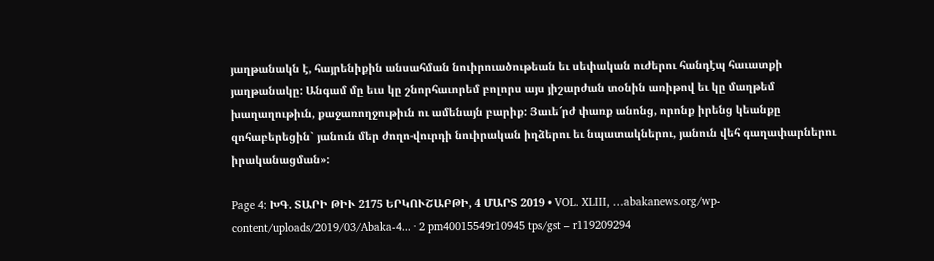յաղթանակն է, հայրենիքին անսահման նուիրուածութեան եւ սեփական ուժերու հանդէպ հաւատքի յաղթանակը: Անգամ մը եւս կը շնորհաւորեմ բոլորս այս յիշարժան տօնին առիթով եւ կը մաղթեմ խաղաղութիւն, քաջառողջութիւն ու ամենայն բարիք: Յաւե՜րժ փառք անոնց, որոնք իրենց կեանքը զոհաբերեցին` յանուն մեր ժողո-վուրդի նուիրական իղձերու եւ նպատակներու, յանուն վեհ գաղափարներու իրականացման»:

Page 4: ԽԳ. ՏԱՐԻ ԹԻՒ 2175 ԵՐԿՈՒՇԱԲԹԻ, 4 ՄԱՐՏ 2019 • VOL. XLIII, …abakanews.org/wp-content/uploads/2019/03/Abaka-4... · 2 pm40015549r10945 tps/gst – r119209294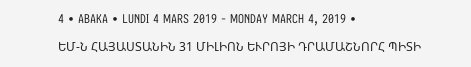4 • ABAKA • LUNDI 4 MARS 2019 - MONDAY MARCH 4, 2019 •

ԵՄ-Ն ՀԱՅԱՍՏԱՆԻՆ 31 ՄԻԼԻՈՆ ԵՒՐՈՅԻ ԴՐԱՄԱՇՆՈՐՀ ՊԻՏԻ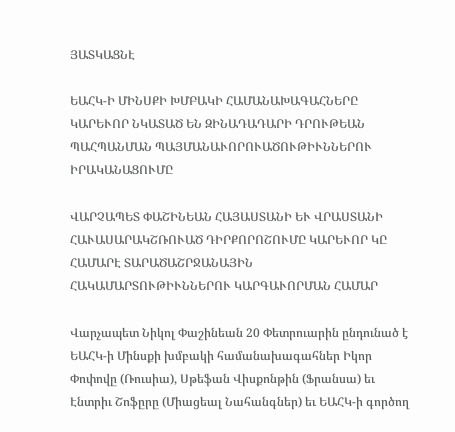ՅԱՏԿԱՑՆԷ

ԵԱՀԿ-Ի ՄԻՆՍՔԻ ԽՄԲԱԿԻ ՀԱՄԱՆԱԽԱԳԱՀՆԵՐԸ ԿԱՐԵՒՈՐ ՆԿԱՏԱԾ ԵՆ ԶԻՆԱԴԱԴԱՐԻ ԴՐՈՒԹԵԱՆ ՊԱՀՊԱՆՄԱՆ ՊԱՅՄԱՆԱՒՈՐՈՒԱԾՈՒԹԻՒՆՆԵՐՈՒ ԻՐԱԿԱՆԱՑՈՒՄԸ

ՎԱՐՉԱՊԵՏ ՓԱՇԻՆԵԱՆ ՀԱՅԱՍՏԱՆԻ ԵՒ ՎՐԱՍՏԱՆԻ ՀԱՒԱՍԱՐԱԿՇՌՈՒԱԾ ԴԻՐՔՈՐՈՇՈՒՄԸ ԿԱՐԵՒՈՐ ԿԸ ՀԱՄԱՐԷ ՏԱՐԱԾԱՇՐՋԱՆԱՅԻՆ ՀԱԿԱՄԱՐՏՈՒԹԻՒՆՆԵՐՈՒ ԿԱՐԳԱՒՈՐՄԱՆ ՀԱՄԱՐ

Վարչապետ Նիկոլ Փաշինեան 20 Փետրուարին ընդունած է ԵԱՀԿ-ի Մինսքի խմբակի համանախագահներ Իկոր Փոփովը (Ռուսիա), Սթեֆան Վիսքոնթին (Ֆրանսա) եւ Էնտրիւ Շոֆըրը (Միացեալ Նահանգներ) եւ ԵԱՀԿ-ի գործող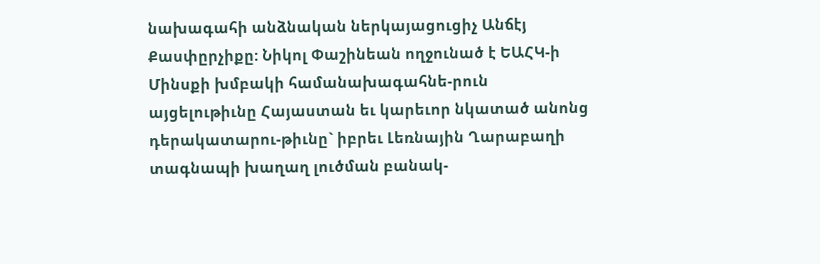նախագահի անձնական ներկայացուցիչ Անճէյ Քասփըրչիքը: Նիկոլ Փաշինեան ողջունած է ԵԱՀԿ-ի Մինսքի խմբակի համանախագահնե-րուն այցելութիւնը Հայաստան եւ կարեւոր նկատած անոնց դերակատարու-թիւնը` իբրեւ Լեռնային Ղարաբաղի տագնապի խաղաղ լուծման բանակ-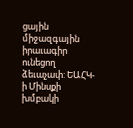ցային միջազգային իրաւագիր ունեցող ձեւաչափ: ԵԱՀԿ-ի Մինսքի խմբակի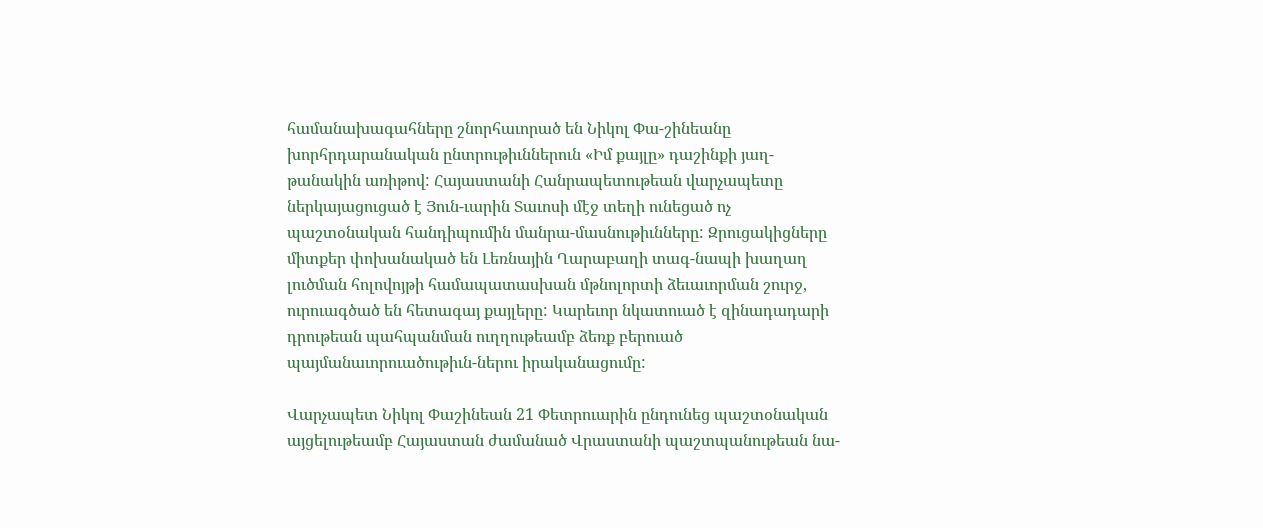համանախագահները շնորհաւորած են Նիկոլ Փա-շինեանը խորհրդարանական ընտրութիւններուն «Իմ քայլը» դաշինքի յաղ-թանակին առիթով: Հայաստանի Հանրապետութեան վարչապետը ներկայացուցած է Յուն-ւարին Տաւոսի մէջ տեղի ունեցած ոչ պաշտօնական հանդիպումին մանրա-մասնութիւնները: Զրուցակիցները միտքեր փոխանակած են Լեռնային Ղարաբաղի տագ-նապի խաղաղ լուծման հոլովոյթի համապատասխան մթնոլորտի ձեւաւորման շուրջ, ուրուագծած են հետագայ քայլերը: Կարեւոր նկատուած է զինադադարի դրութեան պահպանման ուղղութեամբ ձեռք բերուած պայմանաւորուածութիւն-ներու իրականացումը:

Վարչապետ Նիկոլ Փաշինեան 21 Փետրուարին ընդունեց պաշտօնական այցելութեամբ Հայաստան ժամանած Վրաստանի պաշտպանութեան նա-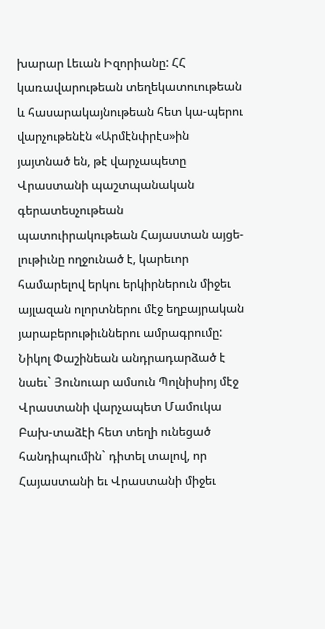խարար Լեւան Իզորիանը: ՀՀ կառավարութեան տեղեկատուութեան և հասարակայնութեան հետ կա-պերու վարչութենէն «Արմէնփրէս»ին յայտնած են, թէ վարչապետը Վրաստանի պաշտպանական գերատեսչութեան պատուիրակութեան Հայաստան այցե-լութիւնը ողջունած է, կարեւոր համարելով երկու երկիրներուն միջեւ այլազան ոլորտներու մէջ եղբայրական յարաբերութիւններու ամրագրումը: Նիկոլ Փաշինեան անդրադարձած է նաեւ` Յունուար ամսուն Պոլնիսիոյ մէջ Վրաստանի վարչապետ Մամուկա Բախ-տաձէի հետ տեղի ունեցած հանդիպումին` դիտել տալով, որ Հայաստանի եւ Վրաստանի միջեւ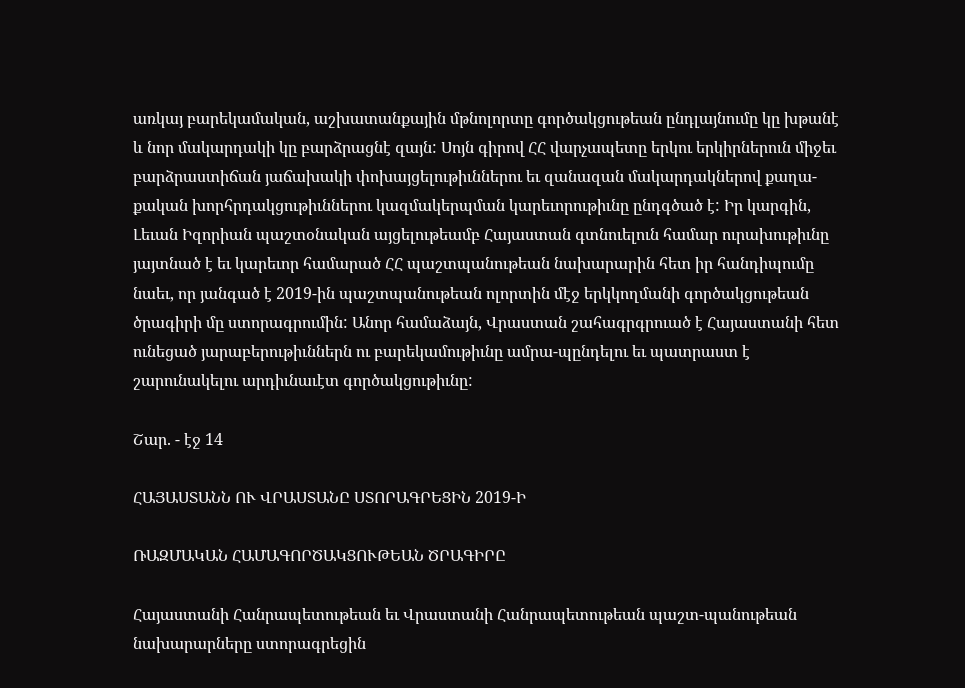առկայ բարեկամական, աշխատանքային մթնոլորտը գործակցութեան ընդլայնումը կը խթանէ և նոր մակարդակի կը բարձրացնէ զայն: Սոյն գիրով ՀՀ վարչապետը երկու երկիրներուն միջեւ բարձրաստիճան յաճախակի փոխայցելութիւններու եւ զանազան մակարդակներով քաղա-քական խորհրդակցութիւններու կազմակերպման կարեւորութիւնը ընդգծած է: Իր կարգին, Լեւան Իզորիան պաշտօնական այցելութեամբ Հայաստան գտնուելուն համար ուրախութիւնը յայտնած է եւ կարեւոր համարած ՀՀ պաշտպանութեան նախարարին հետ իր հանդիպումը նաեւ, որ յանգած է 2019-ին պաշտպանութեան ոլորտին մէջ երկկողմանի գործակցութեան ծրագիրի մը ստորագրումին: Անոր համաձայն, Վրաստան շահագրգրուած է Հայաստանի հետ ունեցած յարաբերութիւններն ու բարեկամութիւնը ամրա-պընդելու եւ պատրաստ է շարունակելու արդիւնաւէտ գործակցութիւնը:

Շար. - էջ 14

ՀԱՅԱՍՏԱՆՆ ՈՒ ՎՐԱՍՏԱՆԸ ՍՏՈՐԱԳՐԵՑԻՆ 2019-Ի

ՌԱԶՄԱԿԱՆ ՀԱՄԱԳՈՐԾԱԿՑՈՒԹԵԱՆ ԾՐԱԳԻՐԸ

Հայաստանի Հանրապետութեան եւ Վրաստանի Հանրապետութեան պաշտ-պանութեան նախարարները ստորագրեցին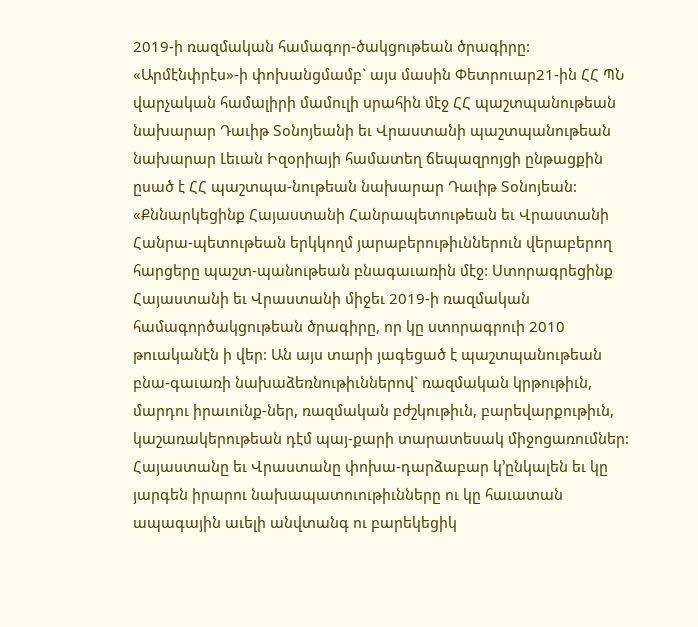2019-ի ռազմական համագոր-ծակցութեան ծրագիրը: «Արմէնփրէս»-ի փոխանցմամբ` այս մասին Փետրուար21-ին ՀՀ ՊՆ վարչական համալիրի մամուլի սրահին մէջ ՀՀ պաշտպանութեան նախարար Դաւիթ Տօնոյեանի եւ Վրաստանի պաշտպանութեան նախարար Լեւան Իզօրիայի համատեղ ճեպազրոյցի ընթացքին ըսած է ՀՀ պաշտպա-նութեան նախարար Դաւիթ Տօնոյեան: «Քննարկեցինք Հայաստանի Հանրապետութեան եւ Վրաստանի Հանրա-պետութեան երկկողմ յարաբերութիւններուն վերաբերող հարցերը պաշտ-պանութեան բնագաւառին մէջ: Ստորագրեցինք Հայաստանի եւ Վրաստանի միջեւ 2019-ի ռազմական համագործակցութեան ծրագիրը, որ կը ստորագրուի 2010 թուականէն ի վեր: Ան այս տարի յագեցած է պաշտպանութեան բնա-գաւառի նախաձեռնութիւններով` ռազմական կրթութիւն, մարդու իրաւունք-ներ, ռազմական բժշկութիւն, բարեվարքութիւն, կաշառակերութեան դէմ պայ-քարի տարատեսակ միջոցառումներ: Հայաստանը եւ Վրաստանը փոխա-դարձաբար կ’ընկալեն եւ կը յարգեն իրարու նախապատուութիւնները ու կը հաւատան ապագային աւելի անվտանգ ու բարեկեցիկ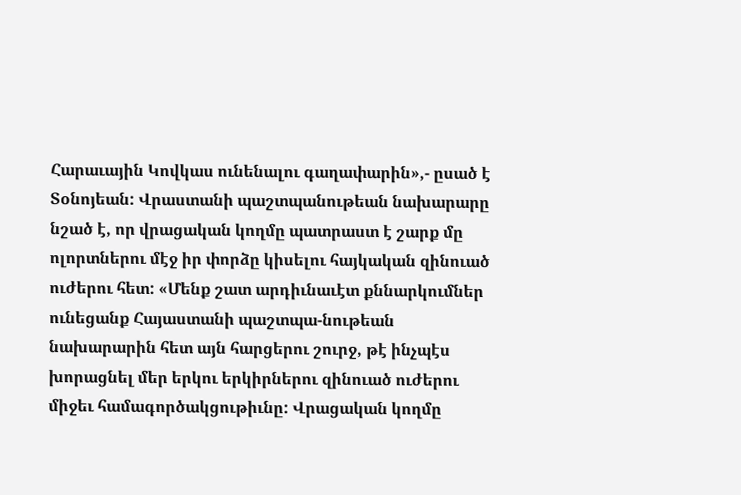Հարաւային Կովկաս ունենալու գաղափարին»,- ըսած է Տօնոյեան: Վրաստանի պաշտպանութեան նախարարը նշած է, որ վրացական կողմը պատրաստ է շարք մը ոլորտներու մէջ իր փորձը կիսելու հայկական զինուած ուժերու հետ: «Մենք շատ արդիւնաւէտ քննարկումներ ունեցանք Հայաստանի պաշտպա-նութեան նախարարին հետ այն հարցերու շուրջ, թէ ինչպէս խորացնել մեր երկու երկիրներու զինուած ուժերու միջեւ համագործակցութիւնը: Վրացական կողմը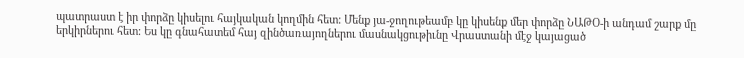պատրաստ է իր փորձը կիսելու հայկական կողմին հետ: Մենք յա-ջողութեամբ կը կիսենք մեր փորձը ՆԱԹՕ-ի անդամ շարք մը երկիրներու հետ: Ես կը գնահատեմ հայ զինծառայողներու մասնակցութիւնը Վրաստանի մէջ կայացած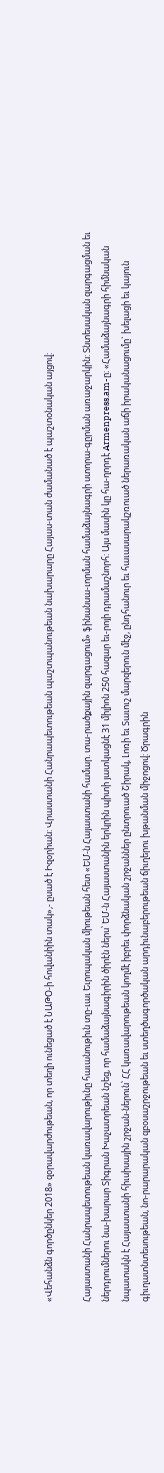«Վեհանձն գործընկեր 2018» զօրավարժութեան, որ տեղի ունեցած է ՆԱԹՕ-ի հովանիին տակ»,- ըսած է Իզօրիան: Վրաստանի Հանրապետութեան պաշտպանութեան նախարարը Հայաս-տան ժամանած է պաշտօնական այցով:

Հայաստանի Հանրապետութեան կառավարութիւնը հաւանութիւն տը-ւաւ Եւրոպական միութեան հետ «ԵՄ-ն Հայաստանի համար. տա-րածքային զարգացում» ֆինանսա-ւորման համաձայնագրի ստորա-գըրման առաջարկին: Տնտեսական զարգացման եւ ներդրումներու նա-խարար Տիգրան Խաչատրեան նշեց, որ համաձայնագիրին ծիրէն ներս՝ ԵՄ-ն Հայաստանին երկրին պիտի յատկացնէ 31 միլիոն 250 հազար եւ-րոյի դրամաշնորհ: Այս մասին կը հա-ղորդէ Armenpress.am-ը։ «Համաձայնագրի հիմնական նպատակն է Հայաստանի հիւսիսային շրջան-ներուն՝ ՀՀ կառավարութեան կողմէ իբրեւ փորձնական շրջաններ ընտրուած Շիրակ, Լոռի եւ Տաւուշ մարզերուն մէջ, ընդհանուր եւ հաւասարակշռուած ներառական աճի իրականացումը` խելացի եւ կայուն գիւղատնտեսութեան, նո-րարարական զբօսաշրջութեան եւ ստեղծագործական արդիւնաբերութեան ճիւղերու խթանման միջոցով: Ծրագրին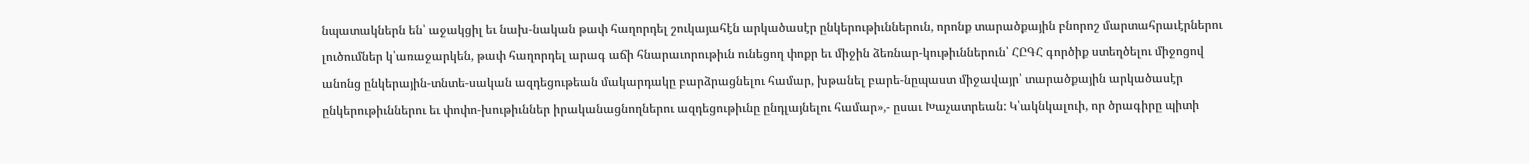նպատակներն են՝ աջակցիլ եւ նախ-նական թափ հաղորդել շուկայահէն արկածասէր ընկերութիւններուն, որոնք տարածքային բնորոշ մարտահրաւէրներու լուծումներ կ՝առաջարկեն, թափ հաղորդել արագ աճի հնարաւորութիւն ունեցող փոքր եւ միջին ձեռնար-կութիւններուն՝ ՀԸԳՀ գործիք ստեղծելու միջոցով անոնց ընկերային-տնտե-սական ազդեցութեան մակարդակը բարձրացնելու համար, խթանել բարե-նըպաստ միջավայր՝ տարածքային արկածասէր ընկերութիւններու եւ փոփո-խութիւններ իրականացնողներու ազդեցութիւնը ընդլայնելու համար»,- ըսաւ Խաչատրեան: Կ՝ակնկալուի, որ ծրագիրը պիտի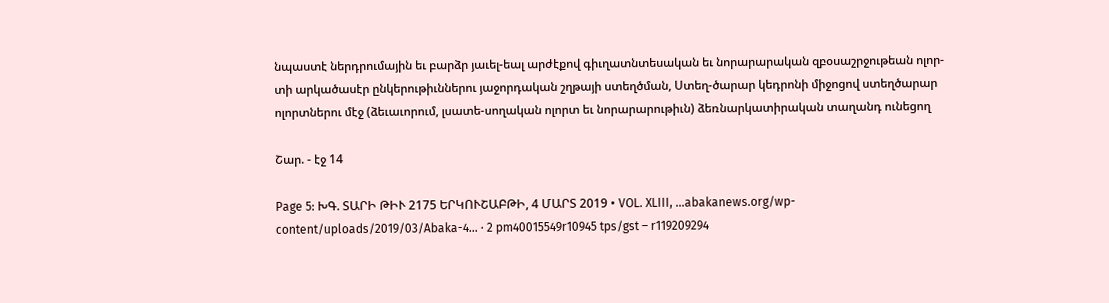նպաստէ ներդրումային եւ բարձր յաւել-եալ արժէքով գիւղատնտեսական եւ նորարարական զբօսաշրջութեան ոլոր-տի արկածասէր ընկերութիւններու յաջորդական շղթայի ստեղծման, Ստեղ-ծարար կեդրոնի միջոցով ստեղծարար ոլորտներու մէջ (ձեւաւորում, լսատե-սողական ոլորտ եւ նորարարութիւն) ձեռնարկատիրական տաղանդ ունեցող

Շար. - էջ 14

Page 5: ԽԳ. ՏԱՐԻ ԹԻՒ 2175 ԵՐԿՈՒՇԱԲԹԻ, 4 ՄԱՐՏ 2019 • VOL. XLIII, …abakanews.org/wp-content/uploads/2019/03/Abaka-4... · 2 pm40015549r10945 tps/gst – r119209294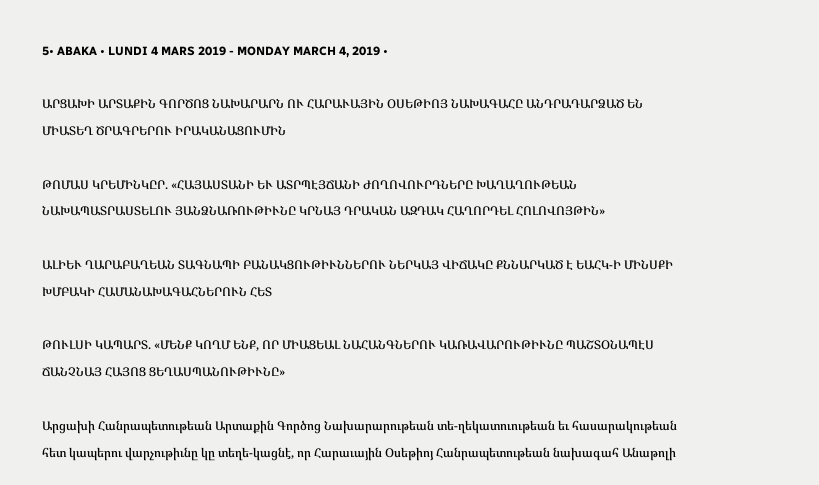5• ABAKA • LUNDI 4 MARS 2019 - MONDAY MARCH 4, 2019 •

ԱՐՑԱԽԻ ԱՐՏԱՔԻՆ ԳՈՐԾՈՑ ՆԱԽԱՐԱՐՆ ՈՒ ՀԱՐԱՒԱՅԻՆ ՕՍԵԹԻՈՅ ՆԱԽԱԳԱՀԸ ԱՆԴՐԱԴԱՐՁԱԾ ԵՆ ՄԻԱՏԵՂ ԾՐԱԳՐԵՐՈՒ ԻՐԱԿԱՆԱՑՈՒՄԻՆ

ԹՈՄԱՍ ԿՐԵՄԻՆԿԸՐ. «ՀԱՅԱՍՏԱՆԻ ԵՒ ԱՏՐՊԷՅՃԱՆԻ ԺՈՂՈՎՈՒՐԴՆԵՐԸ ԽԱՂԱՂՈՒԹԵԱՆ ՆԱԽԱՊԱՏՐԱՍՏԵԼՈՒ ՅԱՆՁՆԱՌՈՒԹԻՒՆԸ ԿՐՆԱՅ ԴՐԱԿԱՆ ԱԶԴԱԿ ՀԱՂՈՐԴԵԼ ՀՈԼՈՎՈՅԹԻՆ»

ԱԼԻԵՒ ՂԱՐԱԲԱՂԵԱՆ ՏԱԳՆԱՊԻ ԲԱՆԱԿՑՈՒԹԻՒՆՆԵՐՈՒ ՆԵՐԿԱՅ ՎԻՃԱԿԸ ՔՆՆԱՐԿԱԾ Է ԵԱՀԿ-Ի ՄԻՆՍՔԻ ԽՄԲԱԿԻ ՀԱՄԱՆԱԽԱԳԱՀՆԵՐՈՒՆ ՀԵՏ

ԹՈՒԼՍԻ ԿԱՊԱՐՏ. «ՄԵՆՔ ԿՈՂՄ ԵՆՔ, ՈՐ ՄԻԱՑԵԱԼ ՆԱՀԱՆԳՆԵՐՈՒ ԿԱՌԱՎԱՐՈՒԹԻՒՆԸ ՊԱՇՏՕՆԱՊԷՍ ՃԱՆՉՆԱՅ ՀԱՅՈՑ ՑԵՂԱՍՊԱՆՈՒԹԻՒՆԸ»

Արցախի Հանրապետութեան Արտաքին Գործոց Նախարարութեան տե-ղեկատուութեան եւ հասարակութեան հետ կապերու վարչութիւնը կը տեղե-կացնէ, որ Հարաւային Օսեթիոյ Հանրապետութեան նախագահ Անաթոլի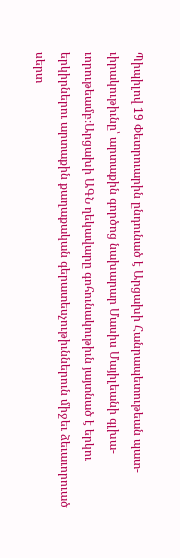Պիպիլով 19 Փետրուարին ընդունած է Արցախի Հանրապետութեան պատ-ւիրակութիւնը՝ արտաքին գործոց նախարար Մասիս Մայիլեանի գլխա-ւորութեամբ։Արցախի ԱԳՆ ղեկավարը գոհունակութիւն յայտնած է երկու երկիրներու արտաքին քաղաքական գերատեսչութիւններուն միջեւ ձեւաւորուած սերտ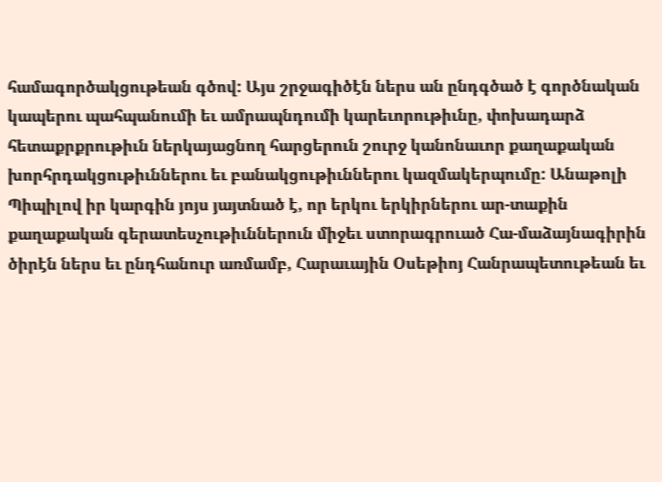համագործակցութեան գծով: Այս շրջագիծէն ներս ան ընդգծած է գործնական կապերու պահպանումի եւ ամրապնդումի կարեւորութիւնը, փոխադարձ հետաքրքրութիւն ներկայացնող հարցերուն շուրջ կանոնաւոր քաղաքական խորհրդակցութիւններու եւ բանակցութիւններու կազմակերպումը: Անաթոլի Պիպիլով իր կարգին յոյս յայտնած է, որ երկու երկիրներու ար-տաքին քաղաքական գերատեսչութիւններուն միջեւ ստորագրուած Հա-մաձայնագիրին ծիրէն ներս եւ ընդհանուր առմամբ, Հարաւային Օսեթիոյ Հանրապետութեան եւ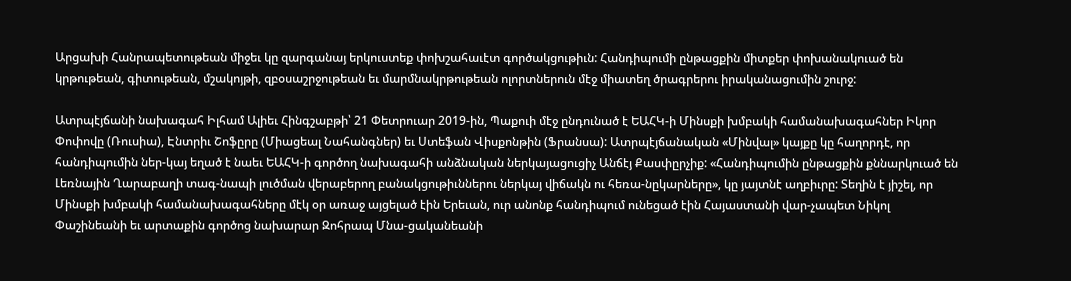Արցախի Հանրապետութեան միջեւ կը զարգանայ երկուստեք փոխշահաւէտ գործակցութիւն: Հանդիպումի ընթացքին միտքեր փոխանակուած են կրթութեան, գիտութեան, մշակոյթի, զբօսաշրջութեան եւ մարմնակրթութեան ոլորտներուն մէջ միատեղ ծրագրերու իրականացումին շուրջ:

Ատրպէյճանի նախագահ Իլհամ Ալիեւ Հինգշաբթի՝ 21 Փետրուար 2019-ին, Պաքուի մէջ ընդունած է ԵԱՀԿ-ի Մինսքի խմբակի համանախագահներ Իկոր Փոփովը (Ռուսիա), Էնտրիւ Շոֆըրը (Միացեալ Նահանգներ) եւ Ստեֆան Վիսքոնթին (Ֆրանսա): Ատրպէյճանական «Մինվալ» կայքը կը հաղորդէ, որ հանդիպումին ներ-կայ եղած է նաեւ ԵԱՀԿ-ի գործող նախագահի անձնական ներկայացուցիչ Անճէյ Քասփըրչիք: «Հանդիպումին ընթացքին քննարկուած են Լեռնային Ղարաբաղի տագ-նապի լուծման վերաբերող բանակցութիւններու ներկայ վիճակն ու հեռա-նըկարները», կը յայտնէ աղբիւրը: Տեղին է յիշել, որ Մինսքի խմբակի համանախագահները մէկ օր առաջ այցելած էին Երեւան, ուր անոնք հանդիպում ունեցած էին Հայաստանի վար-չապետ Նիկոլ Փաշինեանի եւ արտաքին գործոց նախարար Զոհրապ Մնա-ցականեանի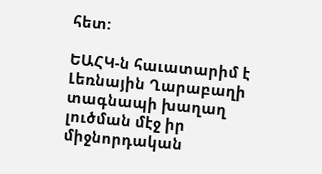հետ:

ԵԱՀԿ-ն հաւատարիմ է Լեռնային Ղարաբաղի տագնապի խաղաղ լուծման մէջ իր միջնորդական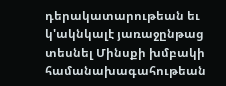դերակատարութեան եւ կ'ակնկալէ յառաջընթաց տեսնել Մինսքի խմբակի համանախագահութեան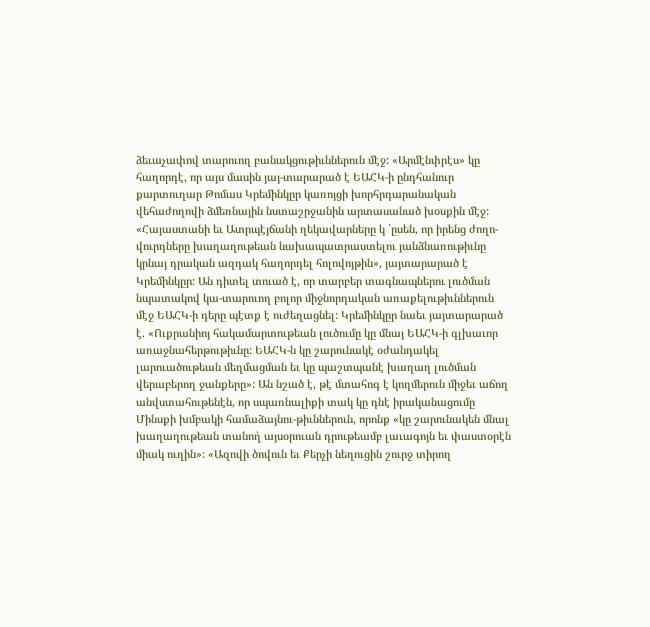ձեւաչափով տարուող բանակցութիւններուն մէջ: «Արմէնփրէս» կը հաղորդէ, որ այս մասին յայ-տարարած է ԵԱՀԿ-ի ընդհանուր քարտուղար Թոմաս Կրեմինկըր կառոյցի խորհրդարանական վեհաժողովի ձմեռնային նստաշրջանին արտասանած խօսքին մէջ: «Հայաստանի եւ Ատրպէյճանի ղեկավարները կ ՛ըսեն, որ իրենց ժողո-վուրդները խաղաղութեան նախապատրաստելու յանձնառութիւնը կրնայ դրական ազդակ հաղորդել հոլովոյթին», յայտարարած է Կրեմինկըր: Ան դիտել տուած է, որ տարբեր տագնապներու լուծման նպատակով կա-տարուող բոլոր միջնորդական առաքելութիւններուն մէջ ԵԱՀԿ-ի դերը պէտք է ուժեղացնել: Կրեմինկըր նաեւ յայտարարած է. «Ուքրանիոյ հակամարտութեան լուծումը կը մնայ ԵԱՀԿ-ի գլխաւոր առաջնահերթութիւնը: ԵԱՀԿ-ն կը շարունակէ օժանդակել լարուածութեան մեղմացման եւ կը պաշտպանէ խաղաղ լուծման վերաբերող ջանքերը»: Ան նշած է, թէ մտահոգ է կողմերուն միջեւ աճող անվստահութենէն, որ սպառնալիքի տակ կը դնէ իրականացումը Մինսքի խմբակի համաձայնու-թիւններուն, որոնք «կը շարունակեն մնալ խաղաղութեան տանող̀ այսօրուան դրութեամբ լաւագոյն եւ փաստօրէն միակ ուղին»: «Ազովի ծովուն եւ Քերչի նեղուցին շուրջ տիրող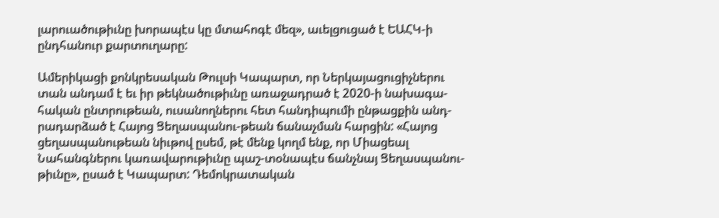լարուածութիւնը խորապէս կը մտահոգէ մեզ», աւելցուցած է ԵԱՀԿ-ի ընդհանուր քարտուղարը:

Ամերիկացի քոնկրեսական Թուլսի Կապարտ, որ Ներկայացուցիչներու տան անդամ է եւ իր թեկնածութիւնը առաջադրած է 2020-ի նախագա-հական ընտրութեան, ուսանողներու հետ հանդիպումի ընթացքին անդ-րադարձած է Հայոց Ցեղասպանու-թեան ճանաչման հարցին: «Հայոց ցեղասպանութեան նիւթով ըսեմ, թէ մենք կողմ ենք, որ Միացեալ Նահանգներու կառավարութիւնը պաշ-տօնապէս ճանչնայ Ցեղասպանու- թիւնը», ըսած է Կապարտ: Դեմոկրատական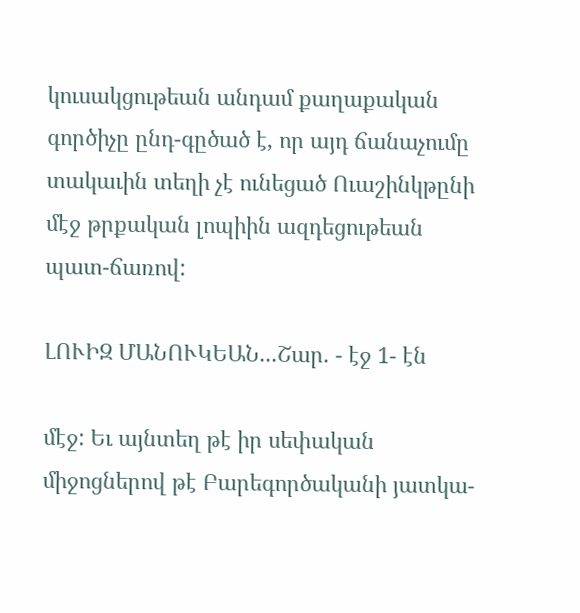կուսակցութեան անդամ քաղաքական գործիչը ընդ-գըծած է, որ այդ ճանաչումը տակաւին տեղի չէ ունեցած Ուաշինկթընի մէջ թրքական լոպիին ազդեցութեան պատ-ճառով:

ԼՈՒԻԶ ՄԱՆՈՒԿԵԱՆ...Շար. - էջ 1- էն

մէջ: Եւ այնտեղ թէ իր սեփական միջոցներով թէ Բարեգործականի յատկա-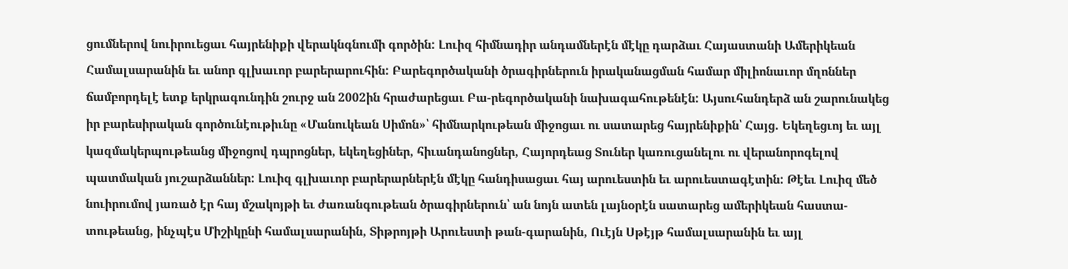ցումներով նուիրուեցաւ հայրենիքի վերակնգնումի գործին: Լուիզ հիմնադիր անդամներէն մէկը դարձաւ Հայաստանի Ամերիկեան Համալսարանին եւ անոր գլխաւոր բարերարուհին: Բարեգործականի ծրագիրներուն իրականացման համար միլիոնաւոր մղոններ ճամբորդելէ ետք երկրագունդին շուրջ ան 2002ին հրաժարեցաւ Բա-րեգործականի նախագահութենէն: Այսուհանդերձ ան շարունակեց իր բարեսիրական գործունէութիւնը «Մանուկեան Սիմոն»՝ հիմնարկութեան միջոցաւ ու սատարեց հայրենիքին՝ Հայց. Եկեղեցւոյ եւ այլ կազմակերպութեանց միջոցով դպրոցներ, եկեղեցիներ, հիւանդանոցներ, Հայորդեաց Տուներ կառուցանելու ու վերանորոգելով պատմական յուշարձաններ: Լուիզ գլխաւոր բարերարներէն մէկը հանդիսացաւ հայ արուեստին եւ արուեստագէտին: Թէեւ Լուիզ մեծ նուիրումով յառած էր հայ մշակոյթի եւ ժառանգութեան ծրագիրներուն՝ ան նոյն ատեն լայնօրէն սատարեց ամերիկեան հաստա-տութեանց, ինչպէս Միշիկընի համալսարանին, Տիթրոյթի Արուեստի թան-գարանին, Ուէյն Սթէյթ համալսարանին եւ այլ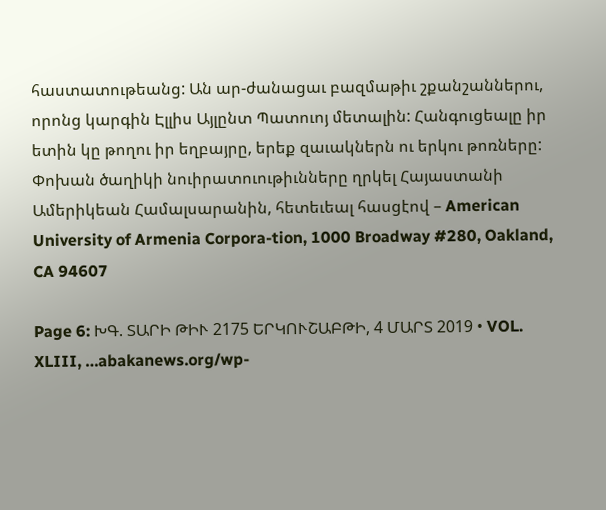հաստատութեանց: Ան ար-ժանացաւ բազմաթիւ շքանշաններու, որոնց կարգին Էլլիս Այլընտ Պատուոյ մետալին: Հանգուցեալը իր ետին կը թողու իր եղբայրը, երեք զաւակներն ու երկու թոռները: Փոխան ծաղիկի նուիրատուութիւնները ղրկել Հայաստանի Ամերիկեան Համալսարանին, հետեւեալ հասցէով – American University of Armenia Corpora-tion, 1000 Broadway #280, Oakland, CA 94607

Page 6: ԽԳ. ՏԱՐԻ ԹԻՒ 2175 ԵՐԿՈՒՇԱԲԹԻ, 4 ՄԱՐՏ 2019 • VOL. XLIII, …abakanews.org/wp-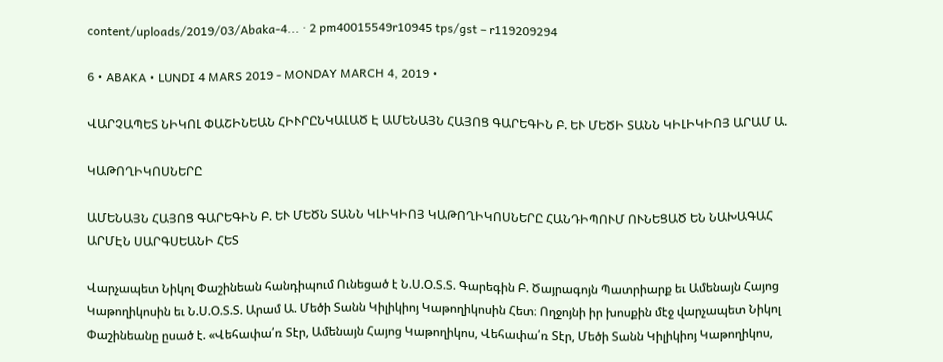content/uploads/2019/03/Abaka-4... · 2 pm40015549r10945 tps/gst – r119209294

6 • ABAKA • LUNDI 4 MARS 2019 - MONDAY MARCH 4, 2019 •

ՎԱՐՉԱՊԵՏ ՆԻԿՈԼ ՓԱՇԻՆԵԱՆ ՀԻՒՐԸՆԿԱԼԱԾ Է ԱՄԵՆԱՅՆ ՀԱՅՈՑ ԳԱՐԵԳԻՆ Բ. ԵՒ ՄԵԾԻ ՏԱՆՆ ԿԻԼԻԿԻՈՅ ԱՐԱՄ Ա.

ԿԱԹՈՂԻԿՈՍՆԵՐԸ

ԱՄԵՆԱՅՆ ՀԱՅՈՑ ԳԱՐԵԳԻՆ Բ. ԵՒ ՄԵԾՆ ՏԱՆՆ ԿԼԻԿԻՈՅ ԿԱԹՈՂԻԿՈՍՆԵՐԸ ՀԱՆԴԻՊՈՒՄ ՈՒՆԵՑԱԾ ԵՆ ՆԱԽԱԳԱՀ ԱՐՄԷՆ ՍԱՐԳՍԵԱՆԻ ՀԵՏ

Վարչապետ Նիկոլ Փաշինեան հանդիպում Ունեցած է Ն.Ս.Օ.Տ.Տ. Գարեգին Բ. Ծայրագոյն Պատրիարք եւ Ամենայն Հայոց Կաթողիկոսին եւ Ն.Ս.Օ.Տ.Տ. Արամ Ա. Մեծի Տանն Կիլիկիոյ Կաթողիկոսին Հետ։ Ողջոյնի իր խոսքին մէջ վարչապետ Նիկոլ Փաշինեանը ըսած է. «Վեհափա՛ռ Տէր, Ամենայն Հայոց Կաթողիկոս, Վեհափա՛ռ Տէր, Մեծի Տանն Կիլիկիոյ Կաթողիկոս,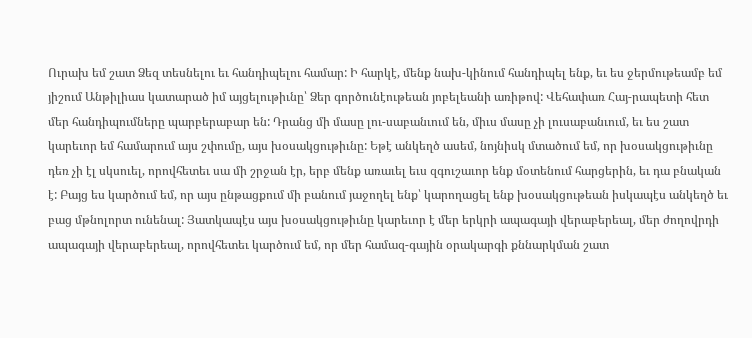Ուրախ եմ շատ Ձեզ տեսնելու եւ հանդիպելու համար: Ի հարկէ, մենք նախ-կինում հանդիպել ենք, եւ ես ջերմութեամբ եմ յիշում Անթիլիաս կատարած իմ այցելութիւնը՝ Ձեր գործունէութեան յոբելեանի առիթով: Վեհափառ Հայ-րապետի հետ մեր հանդիպումները պարբերաբար են: Դրանց մի մասը լու-սաբանւում են, միւս մասը չի լուսաբանւում, եւ ես շատ կարեւոր եմ համարում այս շփումը, այս խօսակցութիւնը: Եթէ անկեղծ ասեմ, նոյնիսկ մտածում եմ, որ խօսակցութիւնը դեռ չի էլ սկսուել, որովհետեւ սա մի շրջան էր, երբ մենք առաւել եւս զգուշաւոր ենք մօտենում հարցերին, եւ դա բնական է: Բայց ես կարծում եմ, որ այս ընթացքում մի բանում յաջողել ենք՝ կարողացել ենք խօսակցութեան իսկապէս անկեղծ եւ բաց մթնոլորտ ունենալ: Յատկապէս այս խօսակցութիւնը կարեւոր է մեր երկրի ապագայի վերաբերեալ, մեր ժողովրդի ապագայի վերաբերեալ, որովհետեւ կարծում եմ, որ մեր համազ-գային օրակարգի քննարկման շատ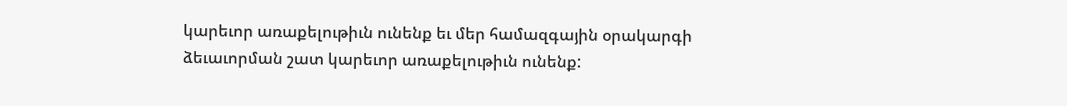կարեւոր առաքելութիւն ունենք եւ մեր համազգային օրակարգի ձեւաւորման շատ կարեւոր առաքելութիւն ունենք: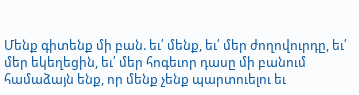Մենք գիտենք մի բան. եւ՛ մենք, եւ՛ մեր ժողովուրդը, եւ՛ մեր եկեղեցին, եւ՛ մեր հոգեւոր դասը մի բանում համաձայն ենք, որ մենք չենք պարտուելու եւ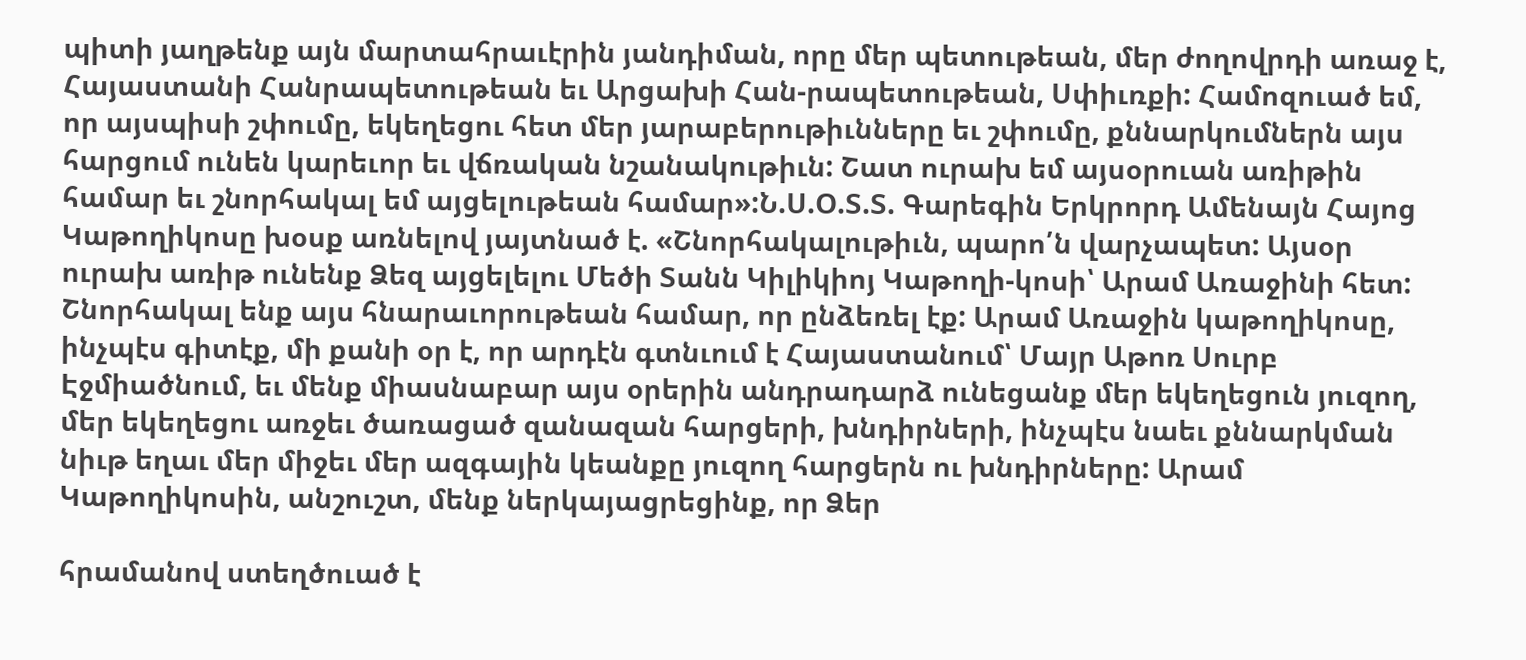պիտի յաղթենք այն մարտահրաւէրին յանդիման, որը մեր պետութեան, մեր ժողովրդի առաջ է, Հայաստանի Հանրապետութեան եւ Արցախի Հան-րապետութեան, Սփիւռքի: Համոզուած եմ, որ այսպիսի շփումը, եկեղեցու հետ մեր յարաբերութիւնները եւ շփումը, քննարկումներն այս հարցում ունեն կարեւոր եւ վճռական նշանակութիւն: Շատ ուրախ եմ այսօրուան առիթին համար եւ շնորհակալ եմ այցելութեան համար»:Ն.Ս.Օ.Տ.Տ. Գարեգին Երկրորդ Ամենայն Հայոց Կաթողիկոսը խօսք առնելով յայտնած է. «Շնորհակալութիւն, պարո՛ն վարչապետ: Այսօր ուրախ առիթ ունենք Ձեզ այցելելու Մեծի Տանն Կիլիկիոյ Կաթողի-կոսի՝ Արամ Առաջինի հետ: Շնորհակալ ենք այս հնարաւորութեան համար, որ ընձեռել էք: Արամ Առաջին կաթողիկոսը, ինչպէս գիտէք, մի քանի օր է, որ արդէն գտնւում է Հայաստանում՝ Մայր Աթոռ Սուրբ Էջմիածնում, եւ մենք միասնաբար այս օրերին անդրադարձ ունեցանք մեր եկեղեցուն յուզող, մեր եկեղեցու առջեւ ծառացած զանազան հարցերի, խնդիրների, ինչպէս նաեւ քննարկման նիւթ եղաւ մեր միջեւ մեր ազգային կեանքը յուզող հարցերն ու խնդիրները: Արամ Կաթողիկոսին, անշուշտ, մենք ներկայացրեցինք, որ Ձեր

հրամանով ստեղծուած է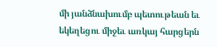մի յանձնախումբ պետութեան եւ եկեղեցու միջեւ առկայ հարցերն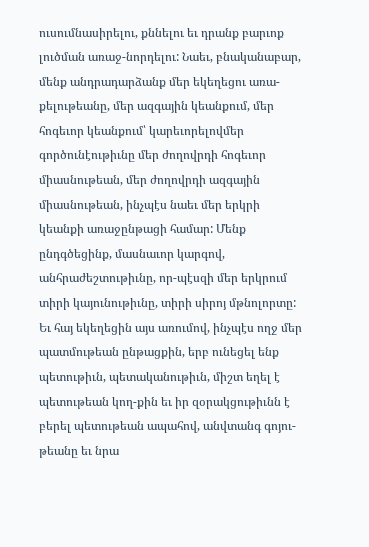ուսումնասիրելու, քննելու եւ դրանք բարւոք լուծման առաջ-նորդելու: Նաեւ, բնականաբար, մենք անդրադարձանք մեր եկեղեցու առա-քելութեանը, մեր ազգային կեանքում, մեր հոգեւոր կեանքում՝ կարեւորելովմեր գործունէութիւնը մեր ժողովրդի հոգեւոր միասնութեան, մեր ժողովրդի ազգային միասնութեան, ինչպէս նաեւ մեր երկրի կեանքի առաջընթացի համար: Մենք ընդգծեցինք, մասնաւոր կարգով, անհրաժեշտութիւնը, որ-պէսզի մեր երկրում տիրի կայունութիւնը, տիրի սիրոյ մթնոլորտը: Եւ հայ եկեղեցին այս առումով, ինչպէս ողջ մեր պատմութեան ընթացքին, երբ ունեցել ենք պետութիւն, պետականութիւն, միշտ եղել է պետութեան կող-քին եւ իր զօրակցութիւնն է բերել պետութեան ապահով, անվտանգ գոյու-թեանը եւ նրա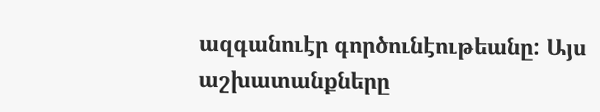ազգանուէր գործունէութեանը: Այս աշխատանքները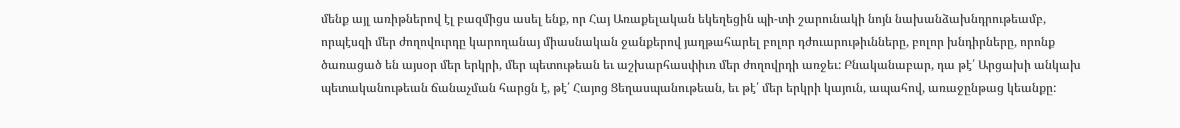մենք այլ առիթներով էլ բազմիցս ասել ենք, որ Հայ Առաքելական եկեղեցին պի-տի շարունակի նոյն նախանձախնդրութեամբ, որպէսզի մեր ժողովուրդը կարողանայ միասնական ջանքերով յաղթահարել բոլոր դժուարութիւնները, բոլոր խնդիրները, որոնք ծառացած են այսօր մեր երկրի, մեր պետութեան եւ աշխարհասփիւռ մեր ժողովրդի առջեւ: Բնականաբար, դա թէ՛ Արցախի անկախ պետականութեան ճանաչման հարցն է, թէ՛ Հայոց Ցեղասպանութեան, եւ թէ՛ մեր երկրի կայուն, ապահով, առաջընթաց կեանքը: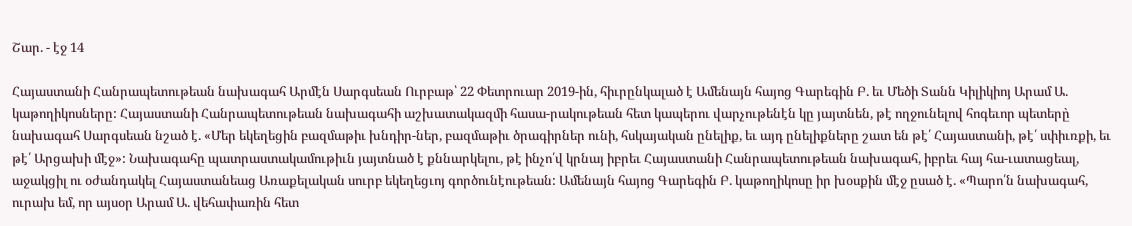Շար. - էջ 14

Հայաստանի Հանրապետութեան նախագահ Արմէն Սարգսեան Ուրբաթ՝ 22 Փետրուար 2019-ին, հիւրընկալած է Ամենայն հայոց Գարեգին Բ. եւ Մեծի Տանն Կիլիկիոյ Արամ Ա. կաթողիկոսները: Հայաստանի Հանրապետութեան նախագահի աշխատակազմի հասա-րակութեան հետ կապերու վարչութենէն կը յայտնեն, թէ ողջունելով հոգեւոր պետերը̀ նախագահ Սարգսեան նշած է. «Մեր եկեղեցին բազմաթիւ խնդիր-ներ, բազմաթիւ ծրագիրներ ունի, հսկայական ընելիք, եւ այդ ընելիքները շատ են թէ՛ Հայաստանի, թէ՛ սփիւռքի, եւ թէ՛ Արցախի մէջ»: Նախագահը պատրաստակամութիւն յայտնած է քննարկելու, թէ ինչո՛վ կրնայ իբրեւ Հայաստանի Հանրապետութեան նախագահ, իբրեւ հայ հա-ւատացեալ, աջակցիլ ու օժանդակել Հայաստանեաց Առաքելական սուրբ եկեղեցւոյ գործունէութեան: Ամենայն հայոց Գարեգին Բ. կաթողիկոսը իր խօսքին մէջ ըսած է. «Պարո՛ն նախագահ, ուրախ եմ, որ այսօր Արամ Ա. վեհափառին հետ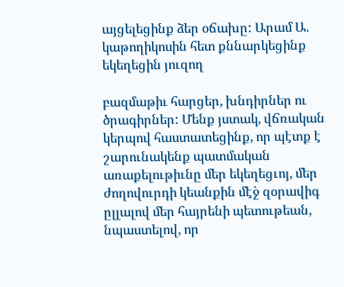այցելեցինք ձեր օճախը: Արամ Ա. կաթողիկոսին հետ քննարկեցինք եկեղեցին յուզող

բազմաթիւ հարցեր, խնդիրներ ու ծրագիրներ: Մենք յստակ, վճռական կերպով հաստատեցինք, որ պէտք է շարունակենք պատմական առաքելութիւնը մեր եկեղեցւոյ, մեր ժողովուրդի կեանքին մէջ̀ զօրավիգ ըլլալով մեր հայրենի պետութեան, նպաստելով, որ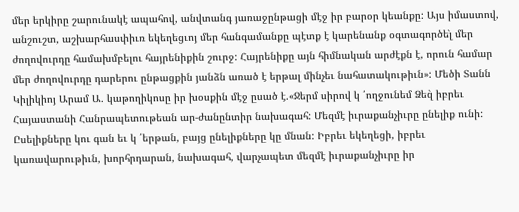մեր երկիրը շարունակէ ապահով, անվտանգ յառաջընթացի մէջ իր բարօր կեանքը: Այս իմաստով, անշուշտ, աշխարհասփիւռ եկեղեցւոյ մեր հանգամանքը պէտք է կարենանք օգտագործել̀ մեր ժողովուրդը համախմբելու հայրենիքին շուրջ: Հայրենիքը այն հիմնական արժէքն է, որուն համար մեր ժողովուրդը դարերու ընթացքին յանձն առած է երթալ մինչեւ նահատակութիւն»: Մեծի Տանն Կիլիկիոյ Արամ Ա. կաթողիկոսը իր խօսքին մէջ ըսած է.«Ջերմ սիրով կ ՛ողջունեմ Ձեզ̀ իբրեւ Հայաստանի Հանրապետութեան ար-ժանընտիր նախագահ: Մեզմէ իւրաքանչիւրը ընելիք ունի: Ըսելիքները կու գան եւ կ ՛երթան, բայց ընելիքները կը մնան: Իբրեւ եկեղեցի, իբրեւ կառավարութիւն, խորհրդարան, նախագահ, վարչապետ մեզմէ իւրաքանչիւրը իր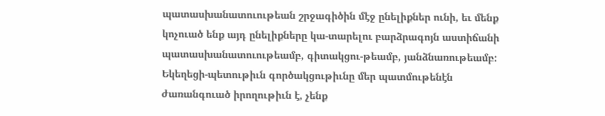պատասխանատուութեան շրջագիծին մէջ ընելիքներ ունի, եւ մենք կոչուած ենք այդ ընելիքները կա-տարելու բարձրագոյն աստիճանի պատասխանատուութեամբ, գիտակցու-թեամբ, յանձնառութեամբ: Եկեղեցի-պետութիւն գործակցութիւնը մեր պատմութենէն ժառանգուած իրողութիւն է, չենք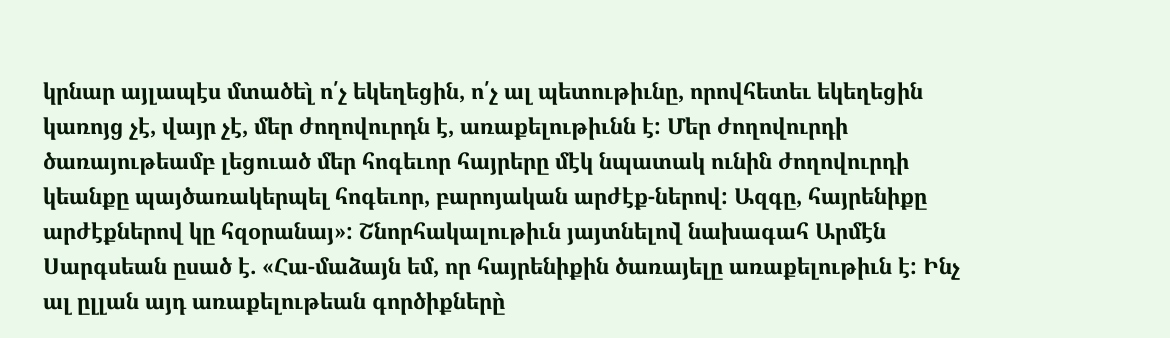կրնար այլապէս մտածել̀ ո՛չ եկեղեցին, ո՛չ ալ պետութիւնը, որովհետեւ եկեղեցին կառոյց չէ, վայր չէ, մեր ժողովուրդն է, առաքելութիւնն է: Մեր ժողովուրդի ծառայութեամբ լեցուած մեր հոգեւոր հայրերը մէկ նպատակ ունին̀ ժողովուրդի կեանքը պայծառակերպել հոգեւոր, բարոյական արժէք-ներով: Ազգը, հայրենիքը արժէքներով կը հզօրանայ»: Շնորհակալութիւն յայտնելով̀ նախագահ Արմէն Սարգսեան ըսած է. «Հա-մաձայն եմ, որ հայրենիքին ծառայելը առաքելութիւն է: Ինչ ալ ըլլան այդ առաքելութեան գործիքները̀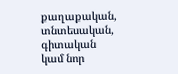քաղաքական, տնտեսական, գիտական կամ նոր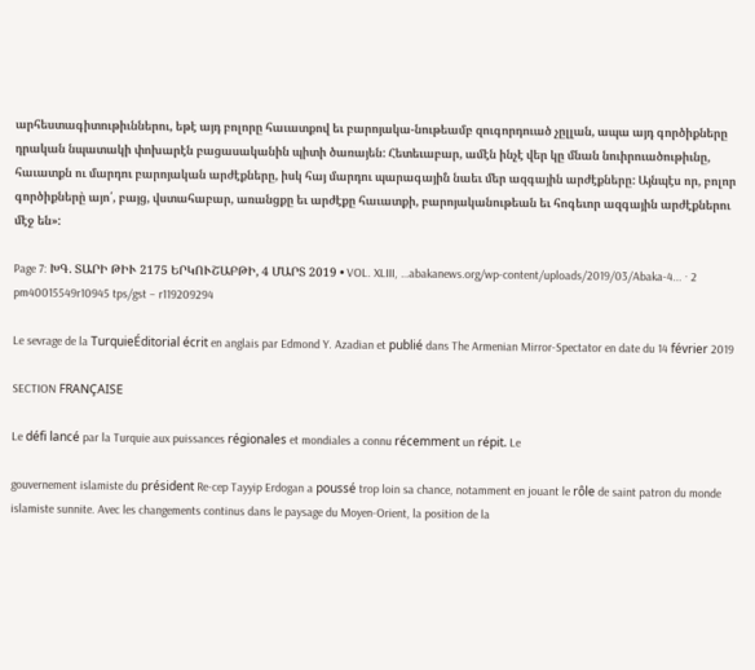արհեստագիտութիւններու, եթէ այդ բոլորը հաւատքով եւ բարոյակա-նութեամբ զուգորդուած չըլլան, ապա այդ գործիքները դրական նպատակի փոխարէն բացասականին պիտի ծառայեն: Հետեւաբար, ամէն ինչէ վեր կը մնան նուիրուածութիւնը, հաւատքն ու մարդու բարոյական արժէքները, իսկ հայ մարդու պարագային̀ նաեւ մեր ազգային արժէքները: Այնպէս որ, բոլոր գործիքները̀ այո՛, բայց, վստահաբար, առանցքը եւ արժէքը հաւատքի, բարոյականութեան եւ հոգեւոր ազգային արժէքներու մէջ են»:

Page 7: ԽԳ. ՏԱՐԻ ԹԻՒ 2175 ԵՐԿՈՒՇԱԲԹԻ, 4 ՄԱՐՏ 2019 • VOL. XLIII, …abakanews.org/wp-content/uploads/2019/03/Abaka-4... · 2 pm40015549r10945 tps/gst – r119209294

Le sevrage de la TurquieÉditorial écrit en anglais par Edmond Y. Azadian et publié dans The Armenian Mirror-Spectator en date du 14 février 2019

SECTION FRANÇAISE

Le défi lancé par la Turquie aux puissances régionales et mondiales a connu récemment un répit. Le

gouvernement islamiste du président Re-cep Tayyip Erdogan a poussé trop loin sa chance, notamment en jouant le rôle de saint patron du monde islamiste sunnite. Avec les changements continus dans le paysage du Moyen-Orient, la position de la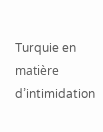Turquie en matière d’intimidation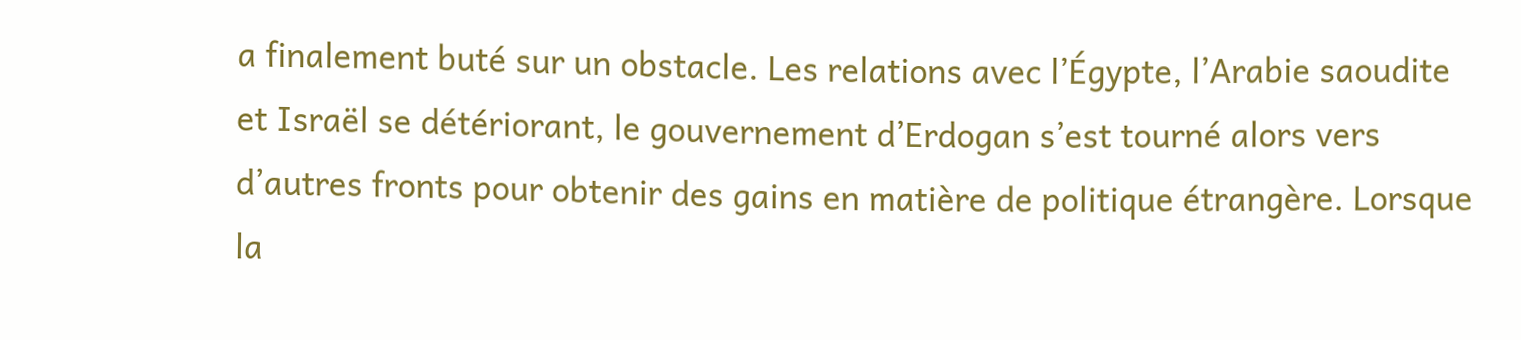a finalement buté sur un obstacle. Les relations avec l’Égypte, l’Arabie saoudite et Israël se détériorant, le gouvernement d’Erdogan s’est tourné alors vers d’autres fronts pour obtenir des gains en matière de politique étrangère. Lorsque la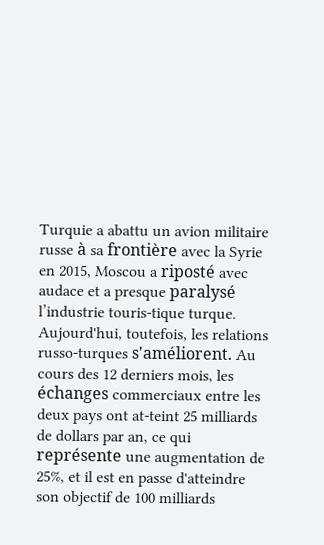Turquie a abattu un avion militaire russe à sa frontière avec la Syrie en 2015, Moscou a riposté avec audace et a presque paralysé l’industrie touris-tique turque. Aujourd'hui, toutefois, les relations russo-turques s'améliorent. Au cours des 12 derniers mois, les échanges commerciaux entre les deux pays ont at-teint 25 milliards de dollars par an, ce qui représente une augmentation de 25%, et il est en passe d'atteindre son objectif de 100 milliards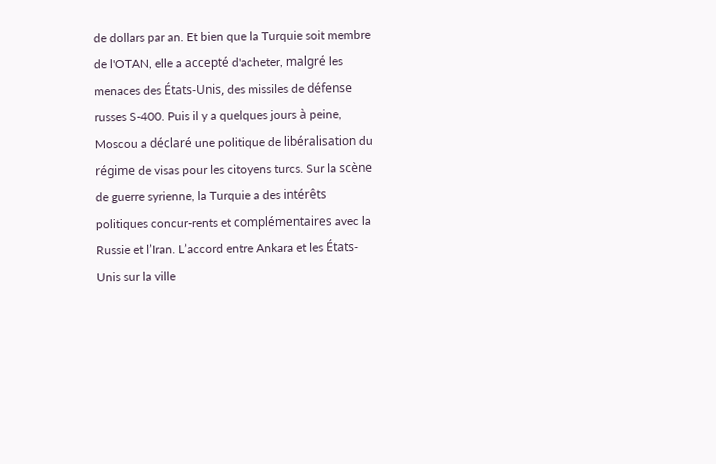de dollars par an. Et bien que la Turquie soit membre de l'OTAN, elle a accepté d'acheter, malgré les menaces des États-Unis, des missiles de défense russes S-400. Puis il y a quelques jours à peine, Moscou a déclaré une politique de libéralisation du régime de visas pour les citoyens turcs. Sur la scène de guerre syrienne, la Turquie a des intérêts politiques concur-rents et complémentaires avec la Russie et l’Iran. L’accord entre Ankara et les États-Unis sur la ville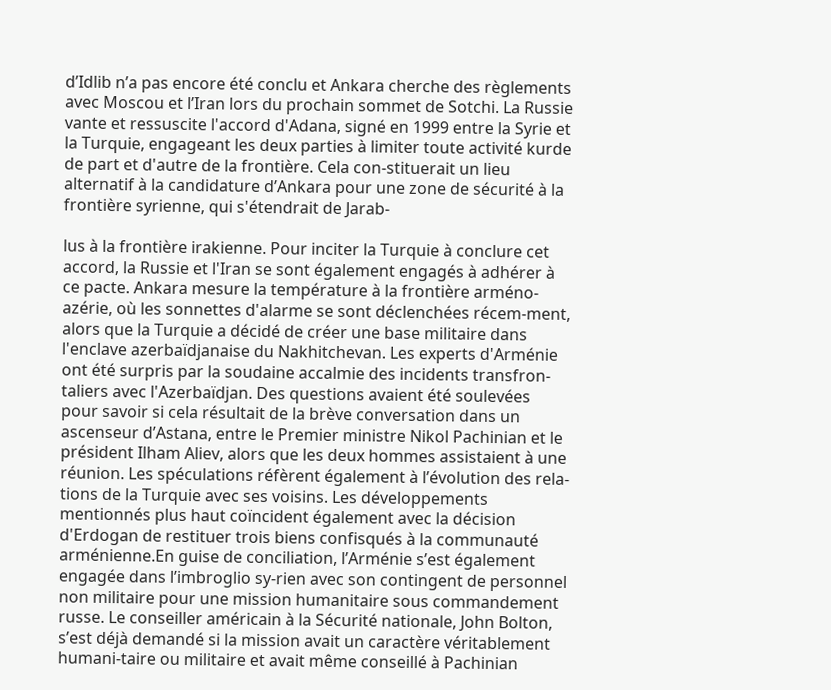d’Idlib n’a pas encore été conclu et Ankara cherche des règlements avec Moscou et l’Iran lors du prochain sommet de Sotchi. La Russie vante et ressuscite l'accord d'Adana, signé en 1999 entre la Syrie et la Turquie, engageant les deux parties à limiter toute activité kurde de part et d'autre de la frontière. Cela con-stituerait un lieu alternatif à la candidature d’Ankara pour une zone de sécurité à la frontière syrienne, qui s'étendrait de Jarab-

lus à la frontière irakienne. Pour inciter la Turquie à conclure cet accord, la Russie et l'Iran se sont également engagés à adhérer à ce pacte. Ankara mesure la température à la frontière arméno-azérie, où les sonnettes d'alarme se sont déclenchées récem-ment, alors que la Turquie a décidé de créer une base militaire dans l'enclave azerbaïdjanaise du Nakhitchevan. Les experts d'Arménie ont été surpris par la soudaine accalmie des incidents transfron-taliers avec l'Azerbaïdjan. Des questions avaient été soulevées pour savoir si cela résultait de la brève conversation dans un ascenseur d’Astana, entre le Premier ministre Nikol Pachinian et le président Ilham Aliev, alors que les deux hommes assistaient à une réunion. Les spéculations réfèrent également à l’évolution des rela-tions de la Turquie avec ses voisins. Les développements mentionnés plus haut coïncident également avec la décision d'Erdogan de restituer trois biens confisqués à la communauté arménienne.En guise de conciliation, l’Arménie s’est également engagée dans l’imbroglio sy-rien avec son contingent de personnel non militaire pour une mission humanitaire sous commandement russe. Le conseiller américain à la Sécurité nationale, John Bolton, s’est déjà demandé si la mission avait un caractère véritablement humani-taire ou militaire et avait même conseillé à Pachinian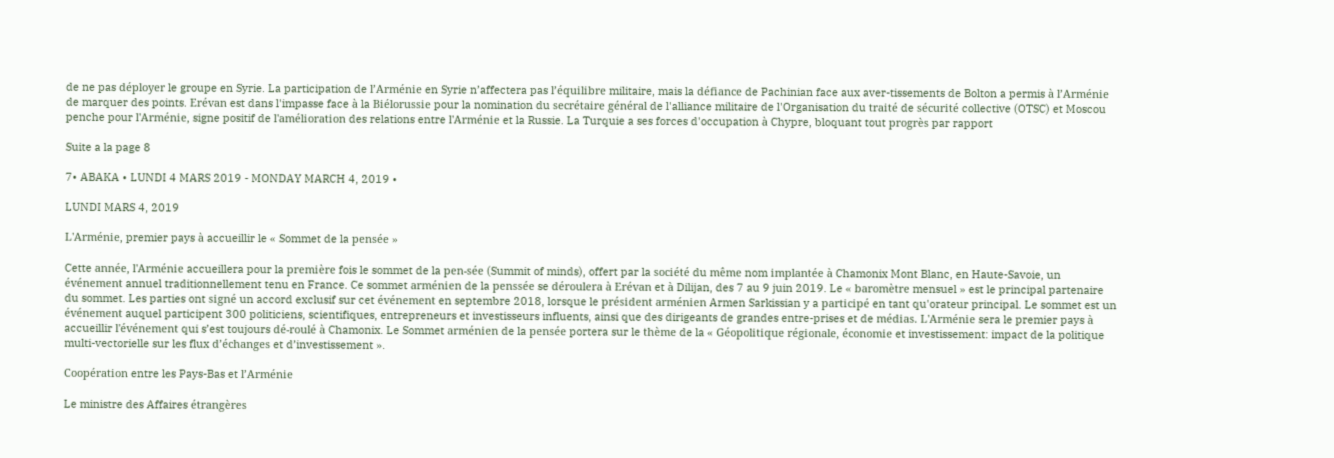de ne pas déployer le groupe en Syrie. La participation de l’Arménie en Syrie n’affectera pas l’équilibre militaire, mais la défiance de Pachinian face aux aver-tissements de Bolton a permis à l’Arménie de marquer des points. Erévan est dans l'impasse face à la Biélorussie pour la nomination du secrétaire général de l'alliance militaire de l'Organisation du traité de sécurité collective (OTSC) et Moscou penche pour l'Arménie, signe positif de l'amélioration des relations entre l'Arménie et la Russie. La Turquie a ses forces d'occupation à Chypre, bloquant tout progrès par rapport

Suite a la page 8

7• ABAKA • LUNDI 4 MARS 2019 - MONDAY MARCH 4, 2019 •

LUNDI MARS 4, 2019

L'Arménie, premier pays à accueillir le « Sommet de la pensée »

Cette année, l'Arménie accueillera pour la première fois le sommet de la pen-sée (Summit of minds), offert par la société du même nom implantée à Chamonix Mont Blanc, en Haute-Savoie, un événement annuel traditionnellement tenu en France. Ce sommet arménien de la penssée se déroulera à Erévan et à Dilijan, des 7 au 9 juin 2019. Le « baromètre mensuel » est le principal partenaire du sommet. Les parties ont signé un accord exclusif sur cet événement en septembre 2018, lorsque le président arménien Armen Sarkissian y a participé en tant qu'orateur principal. Le sommet est un événement auquel participent 300 politiciens, scientifiques, entrepreneurs et investisseurs influents, ainsi que des dirigeants de grandes entre-prises et de médias. L'Arménie sera le premier pays à accueillir l'événement qui s’est toujours dé-roulé à Chamonix. Le Sommet arménien de la pensée portera sur le thème de la « Géopolitique régionale, économie et investissement: impact de la politique multi-vectorielle sur les flux d’échanges et d’investissement ».

Coopération entre les Pays-Bas et l’Arménie

Le ministre des Affaires étrangères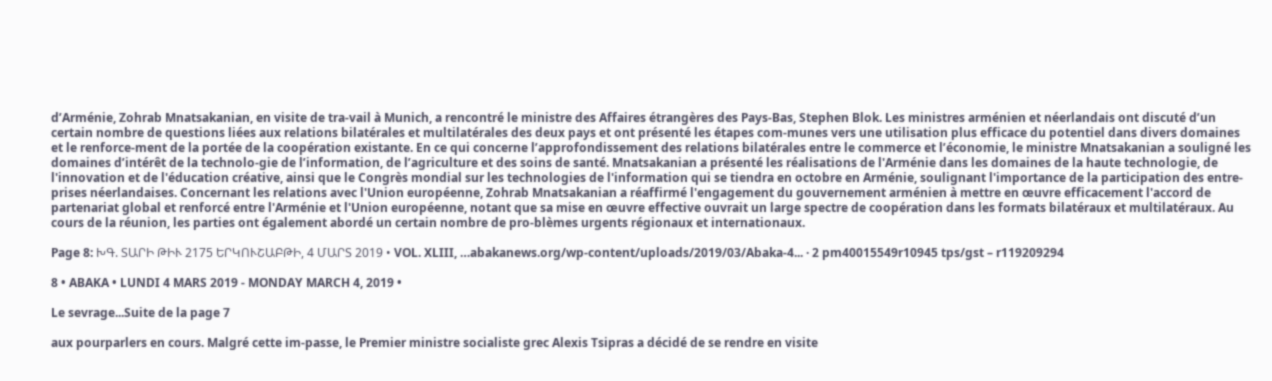d’Arménie, Zohrab Mnatsakanian, en visite de tra-vail à Munich, a rencontré le ministre des Affaires étrangères des Pays-Bas, Stephen Blok. Les ministres arménien et néerlandais ont discuté d’un certain nombre de questions liées aux relations bilatérales et multilatérales des deux pays et ont présenté les étapes com-munes vers une utilisation plus efficace du potentiel dans divers domaines et le renforce-ment de la portée de la coopération existante. En ce qui concerne l’approfondissement des relations bilatérales entre le commerce et l’économie, le ministre Mnatsakanian a souligné les domaines d’intérêt de la technolo-gie de l’information, de l’agriculture et des soins de santé. Mnatsakanian a présenté les réalisations de l'Arménie dans les domaines de la haute technologie, de l'innovation et de l'éducation créative, ainsi que le Congrès mondial sur les technologies de l'information qui se tiendra en octobre en Arménie, soulignant l'importance de la participation des entre-prises néerlandaises. Concernant les relations avec l'Union européenne, Zohrab Mnatsakanian a réaffirmé l'engagement du gouvernement arménien à mettre en œuvre efficacement l'accord de partenariat global et renforcé entre l'Arménie et l'Union européenne, notant que sa mise en œuvre effective ouvrait un large spectre de coopération dans les formats bilatéraux et multilatéraux. Au cours de la réunion, les parties ont également abordé un certain nombre de pro-blèmes urgents régionaux et internationaux.

Page 8: ԽԳ. ՏԱՐԻ ԹԻՒ 2175 ԵՐԿՈՒՇԱԲԹԻ, 4 ՄԱՐՏ 2019 • VOL. XLIII, …abakanews.org/wp-content/uploads/2019/03/Abaka-4... · 2 pm40015549r10945 tps/gst – r119209294

8 • ABAKA • LUNDI 4 MARS 2019 - MONDAY MARCH 4, 2019 •

Le sevrage...Suite de la page 7

aux pourparlers en cours. Malgré cette im-passe, le Premier ministre socialiste grec Alexis Tsipras a décidé de se rendre en visite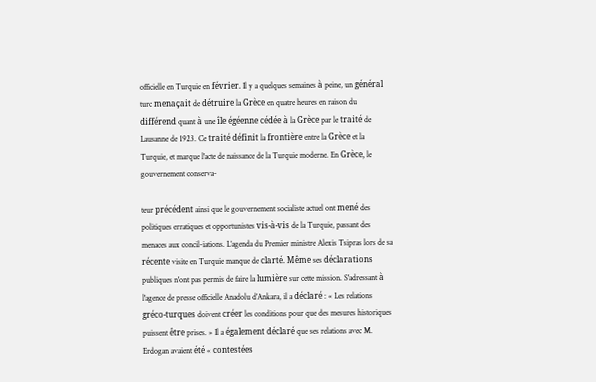officielle en Turquie en février. Il y a quelques semaines à peine, un général turc menaçait de détruire la Grèce en quatre heures en raison du différend quant à une île égéenne cédée à la Grèce par le traité de Lausanne de 1923. Ce traité définit la frontière entre la Grèce et la Turquie, et marque l'acte de naissance de la Turquie moderne. En Grèce, le gouvernement conserva-

teur précédent ainsi que le gouvernement socialiste actuel ont mené des politiques erratiques et opportunistes vis-à-vis de la Turquie, passant des menaces aux concil-iations. L’agenda du Premier ministre Alexis Tsipras lors de sa récente visite en Turquie manque de clarté. Même ses déclarations publiques n'ont pas permis de faire la lumière sur cette mission. S'adressant à l'agence de presse officielle Anadolu d’Ankara, il a déclaré : « Les relations gréco-turques doivent créer les conditions pour que des mesures historiques puissent être prises. » Il a également déclaré que ses relations avec M. Erdogan avaient été « contestées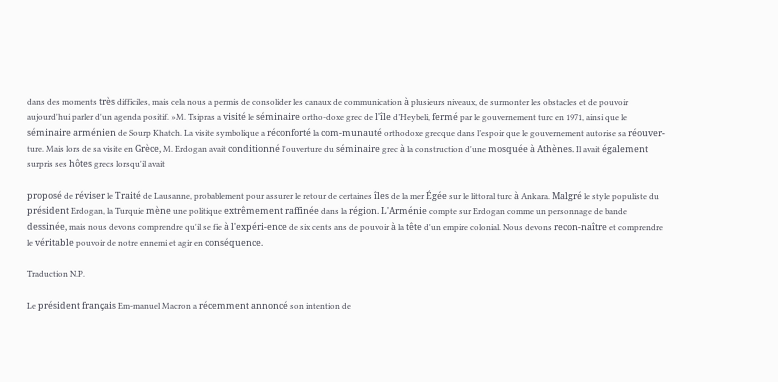dans des moments très difficiles, mais cela nous a permis de consolider les canaux de communication à plusieurs niveaux, de surmonter les obstacles et de pouvoir aujourd'hui parler d'un agenda positif. »M. Tsipras a visité le séminaire ortho-doxe grec de l'île d’Heybeli, fermé par le gouvernement turc en 1971, ainsi que le séminaire arménien de Sourp Khatch. La visite symbolique a réconforté la com-munauté orthodoxe grecque dans l’espoir que le gouvernement autorise sa réouver-ture. Mais lors de sa visite en Grèce, M. Erdogan avait conditionné l'ouverture du séminaire grec à la construction d'une mosquée à Athènes. Il avait également surpris ses hôtes grecs lorsqu'il avait

proposé de réviser le Traité de Lausanne, probablement pour assurer le retour de certaines îles de la mer Égée sur le littoral turc à Ankara. Malgré le style populiste du président Erdogan, la Turquie mène une politique extrêmement raffinée dans la région. L'Arménie compte sur Erdogan comme un personnage de bande dessinée, mais nous devons comprendre qu'il se fie à l'expéri-ence de six cents ans de pouvoir à la tête d'un empire colonial. Nous devons recon-naître et comprendre le véritable pouvoir de notre ennemi et agir en conséquence.

Traduction N.P.

Le président français Em-manuel Macron a récemment annoncé son intention de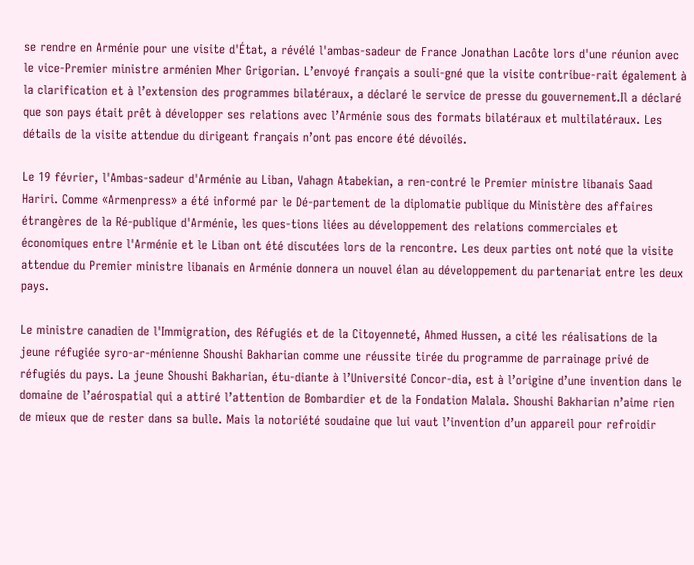se rendre en Arménie pour une visite d'État, a révélé l'ambas-sadeur de France Jonathan Lacôte lors d'une réunion avec le vice-Premier ministre arménien Mher Grigorian. L’envoyé français a souli-gné que la visite contribue-rait également à la clarification et à l’extension des programmes bilatéraux, a déclaré le service de presse du gouvernement.Il a déclaré que son pays était prêt à développer ses relations avec l’Arménie sous des formats bilatéraux et multilatéraux. Les détails de la visite attendue du dirigeant français n’ont pas encore été dévoilés.

Le 19 février, l'Ambas-sadeur d'Arménie au Liban, Vahagn Atabekian, a ren-contré le Premier ministre libanais Saad Hariri. Comme «Armenpress» a été informé par le Dé-partement de la diplomatie publique du Ministère des affaires étrangères de la Ré-publique d'Arménie, les ques-tions liées au développement des relations commerciales et économiques entre l'Arménie et le Liban ont été discutées lors de la rencontre. Les deux parties ont noté que la visite attendue du Premier ministre libanais en Arménie donnera un nouvel élan au développement du partenariat entre les deux pays.

Le ministre canadien de l'Immigration, des Réfugiés et de la Citoyenneté, Ahmed Hussen, a cité les réalisations de la jeune réfugiée syro-ar-ménienne Shoushi Bakharian comme une réussite tirée du programme de parrainage privé de réfugiés du pays. La jeune Shoushi Bakharian, étu-diante à l’Université Concor-dia, est à l’origine d’une invention dans le domaine de l’aérospatial qui a attiré l’attention de Bombardier et de la Fondation Malala. Shoushi Bakharian n’aime rien de mieux que de rester dans sa bulle. Mais la notoriété soudaine que lui vaut l’invention d’un appareil pour refroidir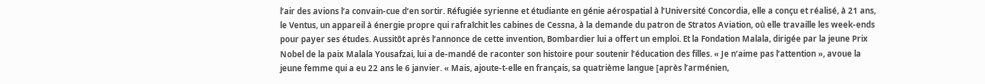l’air des avions l’a convain-cue d’en sortir. Réfugiée syrienne et étudiante en génie aérospatial à l’Université Concordia, elle a conçu et réalisé, à 21 ans, le Ventus, un appareil à énergie propre qui rafraîchit les cabines de Cessna, à la demande du patron de Stratos Aviation, où elle travaille les week-ends pour payer ses études. Aussitôt après l’annonce de cette invention, Bombardier lui a offert un emploi. Et la Fondation Malala, dirigée par la jeune Prix Nobel de la paix Malala Yousafzai, lui a de-mandé de raconter son histoire pour soutenir l’éducation des filles. « Je n’aime pas l’attention », avoue la jeune femme qui a eu 22 ans le 6 janvier. « Mais, ajoute-t-elle en français, sa quatrième langue [après l’arménien,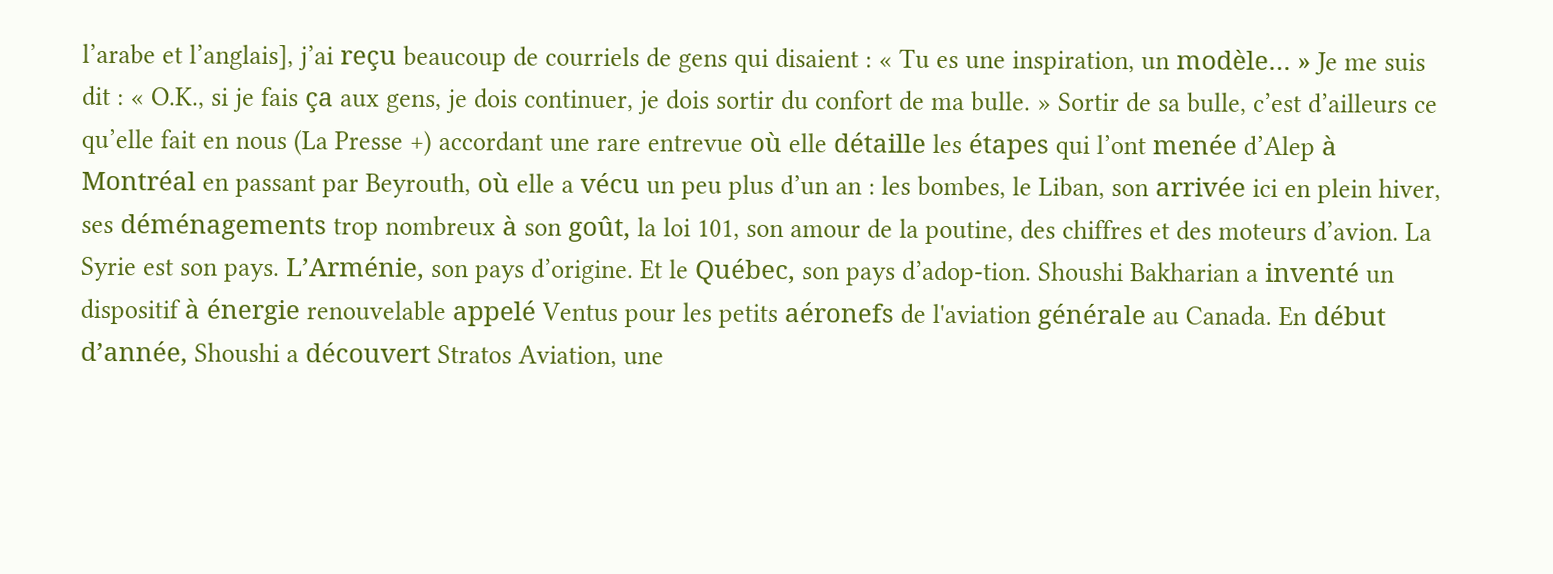l’arabe et l’anglais], j’ai reçu beaucoup de courriels de gens qui disaient : « Tu es une inspiration, un modèle… » Je me suis dit : « O.K., si je fais ça aux gens, je dois continuer, je dois sortir du confort de ma bulle. » Sortir de sa bulle, c’est d’ailleurs ce qu’elle fait en nous (La Presse +) accordant une rare entrevue où elle détaille les étapes qui l’ont menée d’Alep à Montréal en passant par Beyrouth, où elle a vécu un peu plus d’un an : les bombes, le Liban, son arrivée ici en plein hiver, ses déménagements trop nombreux à son goût, la loi 101, son amour de la poutine, des chiffres et des moteurs d’avion. La Syrie est son pays. L’Arménie, son pays d’origine. Et le Québec, son pays d’adop-tion. Shoushi Bakharian a inventé un dispositif à énergie renouvelable appelé Ventus pour les petits aéronefs de l'aviation générale au Canada. En début d’année, Shoushi a découvert Stratos Aviation, une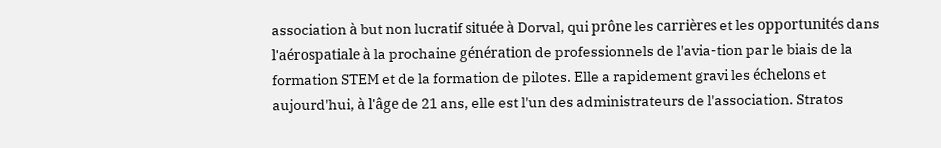association à but non lucratif située à Dorval, qui prône les carrières et les opportunités dans l'aérospatiale à la prochaine génération de professionnels de l'avia-tion par le biais de la formation STEM et de la formation de pilotes. Elle a rapidement gravi les échelons et aujourd'hui, à l'âge de 21 ans, elle est l'un des administrateurs de l'association. Stratos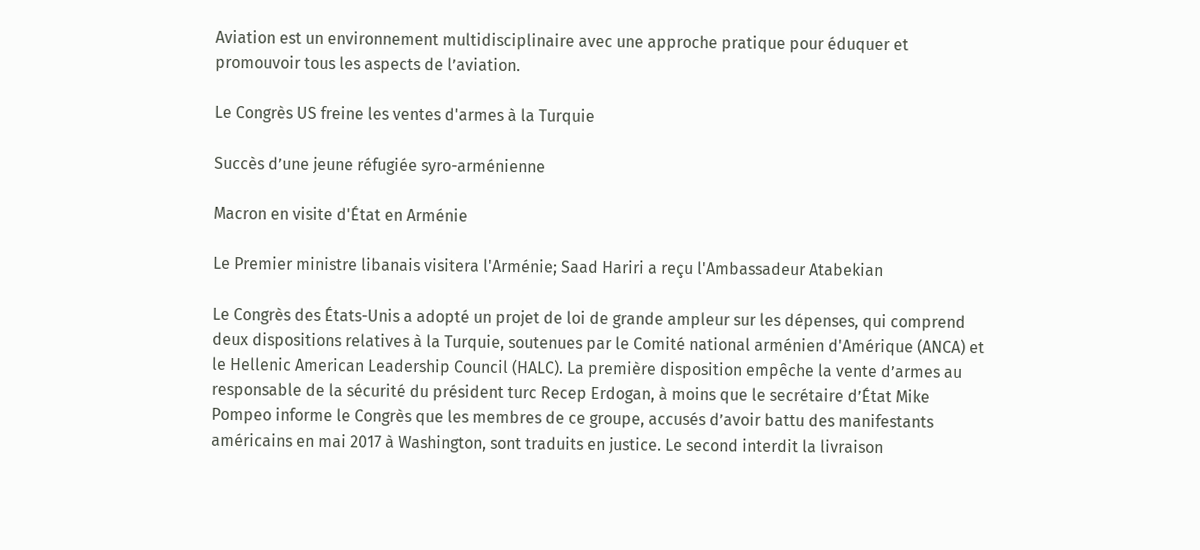Aviation est un environnement multidisciplinaire avec une approche pratique pour éduquer et promouvoir tous les aspects de l’aviation.

Le Congrès US freine les ventes d'armes à la Turquie

Succès d’une jeune réfugiée syro-arménienne

Macron en visite d'État en Arménie

Le Premier ministre libanais visitera l'Arménie; Saad Hariri a reçu l'Ambassadeur Atabekian

Le Congrès des États-Unis a adopté un projet de loi de grande ampleur sur les dépenses, qui comprend deux dispositions relatives à la Turquie, soutenues par le Comité national arménien d'Amérique (ANCA) et le Hellenic American Leadership Council (HALC). La première disposition empêche la vente d’armes au responsable de la sécurité du président turc Recep Erdogan, à moins que le secrétaire d’État Mike Pompeo informe le Congrès que les membres de ce groupe, accusés d’avoir battu des manifestants américains en mai 2017 à Washington, sont traduits en justice. Le second interdit la livraison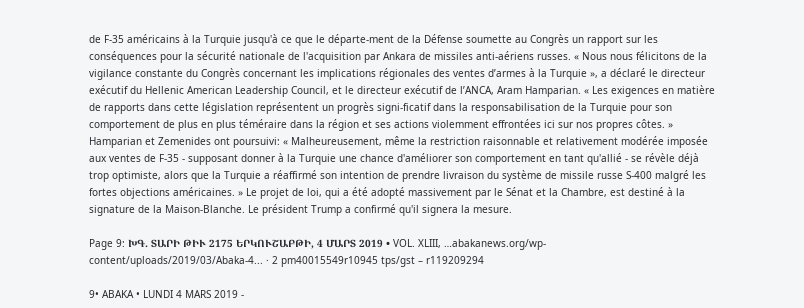de F-35 américains à la Turquie jusqu'à ce que le départe-ment de la Défense soumette au Congrès un rapport sur les conséquences pour la sécurité nationale de l'acquisition par Ankara de missiles anti-aériens russes. « Nous nous félicitons de la vigilance constante du Congrès concernant les implications régionales des ventes d’armes à la Turquie », a déclaré le directeur exécutif du Hellenic American Leadership Council, et le directeur exécutif de l’ANCA, Aram Hamparian. « Les exigences en matière de rapports dans cette législation représentent un progrès signi-ficatif dans la responsabilisation de la Turquie pour son comportement de plus en plus téméraire dans la région et ses actions violemment effrontées ici sur nos propres côtes. » Hamparian et Zemenides ont poursuivi: « Malheureusement, même la restriction raisonnable et relativement modérée imposée aux ventes de F-35 - supposant donner à la Turquie une chance d'améliorer son comportement en tant qu'allié - se révèle déjà trop optimiste, alors que la Turquie a réaffirmé son intention de prendre livraison du système de missile russe S-400 malgré les fortes objections américaines. » Le projet de loi, qui a été adopté massivement par le Sénat et la Chambre, est destiné à la signature de la Maison-Blanche. Le président Trump a confirmé qu'il signera la mesure.

Page 9: ԽԳ. ՏԱՐԻ ԹԻՒ 2175 ԵՐԿՈՒՇԱԲԹԻ, 4 ՄԱՐՏ 2019 • VOL. XLIII, …abakanews.org/wp-content/uploads/2019/03/Abaka-4... · 2 pm40015549r10945 tps/gst – r119209294

9• ABAKA • LUNDI 4 MARS 2019 -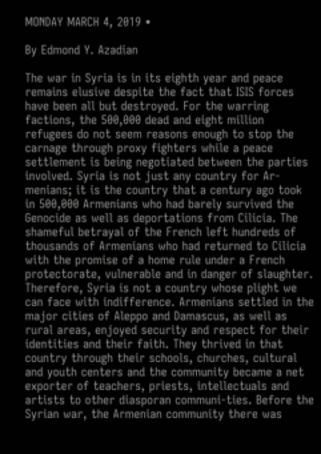MONDAY MARCH 4, 2019 •

By Edmond Y. Azadian

The war in Syria is in its eighth year and peace remains elusive despite the fact that ISIS forces have been all but destroyed. For the warring factions, the 500,000 dead and eight million refugees do not seem reasons enough to stop the carnage through proxy fighters while a peace settlement is being negotiated between the parties involved. Syria is not just any country for Ar-menians; it is the country that a century ago took in 500,000 Armenians who had barely survived the Genocide as well as deportations from Cilicia. The shameful betrayal of the French left hundreds of thousands of Armenians who had returned to Cilicia with the promise of a home rule under a French protectorate, vulnerable and in danger of slaughter. Therefore, Syria is not a country whose plight we can face with indifference. Armenians settled in the major cities of Aleppo and Damascus, as well as rural areas, enjoyed security and respect for their identities and their faith. They thrived in that country through their schools, churches, cultural and youth centers and the community became a net exporter of teachers, priests, intellectuals and artists to other diasporan communi-ties. Before the Syrian war, the Armenian community there was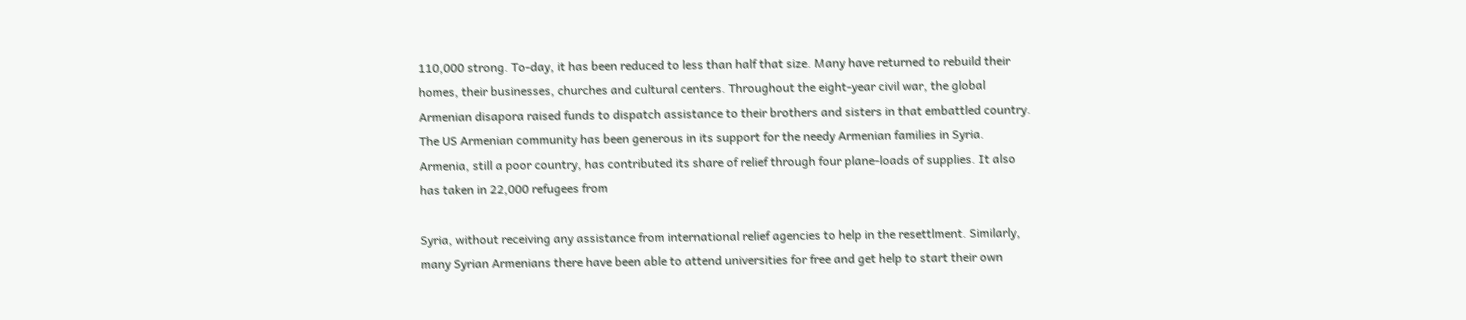110,000 strong. To-day, it has been reduced to less than half that size. Many have returned to rebuild their homes, their businesses, churches and cultural centers. Throughout the eight-year civil war, the global Armenian disapora raised funds to dispatch assistance to their brothers and sisters in that embattled country. The US Armenian community has been generous in its support for the needy Armenian families in Syria. Armenia, still a poor country, has contributed its share of relief through four plane-loads of supplies. It also has taken in 22,000 refugees from

Syria, without receiving any assistance from international relief agencies to help in the resettlment. Similarly, many Syrian Armenians there have been able to attend universities for free and get help to start their own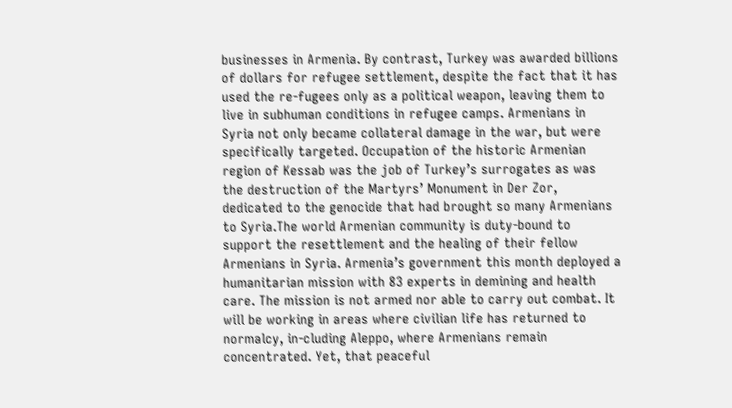businesses in Armenia. By contrast, Turkey was awarded billions of dollars for refugee settlement, despite the fact that it has used the re-fugees only as a political weapon, leaving them to live in subhuman conditions in refugee camps. Armenians in Syria not only became collateral damage in the war, but were specifically targeted. Occupation of the historic Armenian region of Kessab was the job of Turkey’s surrogates as was the destruction of the Martyrs’ Monument in Der Zor, dedicated to the genocide that had brought so many Armenians to Syria.The world Armenian community is duty-bound to support the resettlement and the healing of their fellow Armenians in Syria. Armenia’s government this month deployed a humanitarian mission with 83 experts in demining and health care. The mission is not armed nor able to carry out combat. It will be working in areas where civilian life has returned to normalcy, in-cluding Aleppo, where Armenians remain concentrated. Yet, that peaceful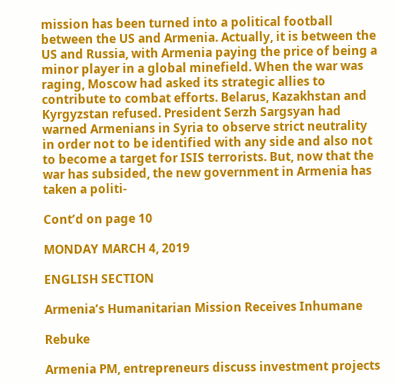mission has been turned into a political football between the US and Armenia. Actually, it is between the US and Russia, with Armenia paying the price of being a minor player in a global minefield. When the war was raging, Moscow had asked its strategic allies to contribute to combat efforts. Belarus, Kazakhstan and Kyrgyzstan refused. President Serzh Sargsyan had warned Armenians in Syria to observe strict neutrality in order not to be identified with any side and also not to become a target for ISIS terrorists. But, now that the war has subsided, the new government in Armenia has taken a politi-

Cont’d on page 10

MONDAY MARCH 4, 2019

ENGLISH SECTION

Armenia’s Humanitarian Mission Receives Inhumane

Rebuke

Armenia PM, entrepreneurs discuss investment projects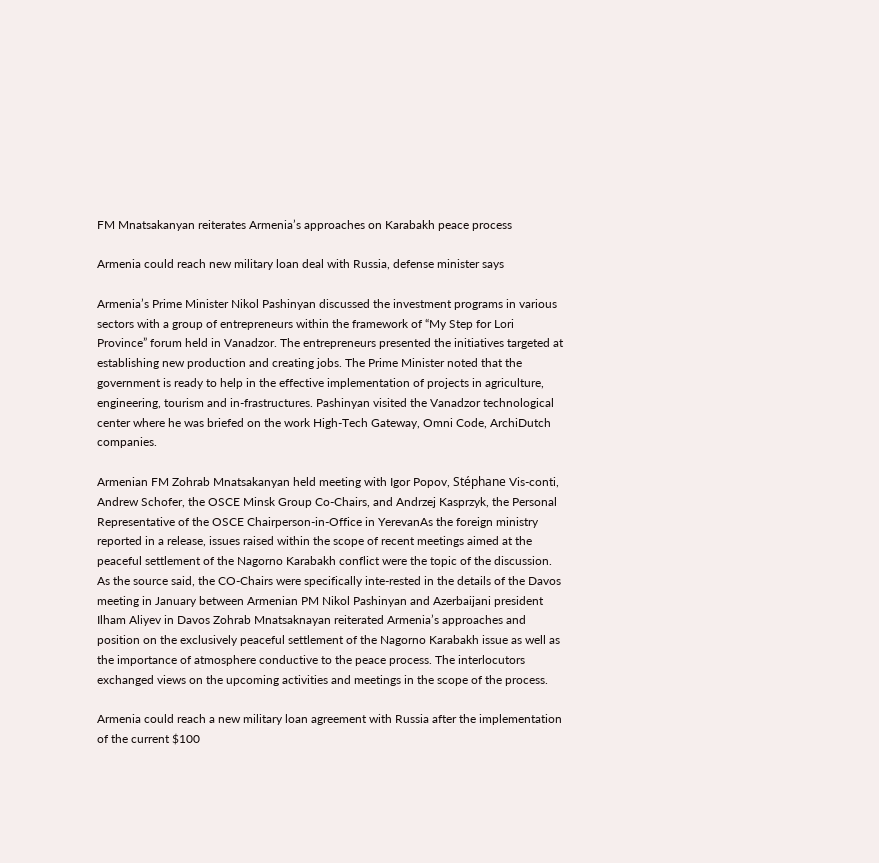FM Mnatsakanyan reiterates Armenia’s approaches on Karabakh peace process

Armenia could reach new military loan deal with Russia, defense minister says

Armenia’s Prime Minister Nikol Pashinyan discussed the investment programs in various sectors with a group of entrepreneurs within the framework of “My Step for Lori Province” forum held in Vanadzor. The entrepreneurs presented the initiatives targeted at establishing new production and creating jobs. The Prime Minister noted that the government is ready to help in the effective implementation of projects in agriculture, engineering, tourism and in-frastructures. Pashinyan visited the Vanadzor technological center where he was briefed on the work High-Tech Gateway, Omni Code, ArchiDutch companies.

Armenian FM Zohrab Mnatsakanyan held meeting with Igor Popov, Stéphane Vis-conti, Andrew Schofer, the OSCE Minsk Group Co-Chairs, and Andrzej Kasprzyk, the Personal Representative of the OSCE Chairperson-in-Office in YerevanAs the foreign ministry reported in a release, issues raised within the scope of recent meetings aimed at the peaceful settlement of the Nagorno Karabakh conflict were the topic of the discussion. As the source said, the CO-Chairs were specifically inte-rested in the details of the Davos meeting in January between Armenian PM Nikol Pashinyan and Azerbaijani president Ilham Aliyev in Davos Zohrab Mnatsaknayan reiterated Armenia’s approaches and position on the exclusively peaceful settlement of the Nagorno Karabakh issue as well as the importance of atmosphere conductive to the peace process. The interlocutors exchanged views on the upcoming activities and meetings in the scope of the process.

Armenia could reach a new military loan agreement with Russia after the implementation of the current $100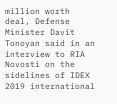million worth deal, Defense Minister Davit Tonoyan said in an interview to RIA Novosti on the sidelines of IDEX 2019 international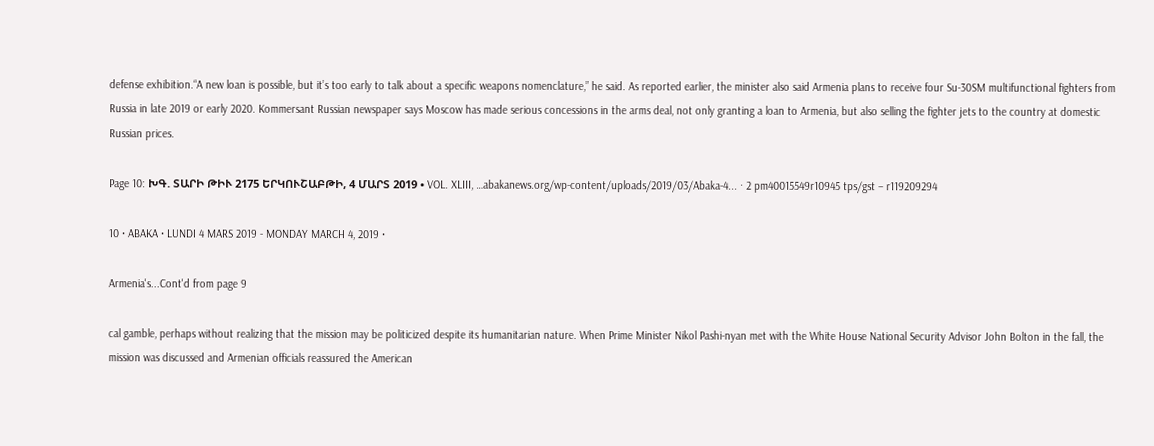defense exhibition.“A new loan is possible, but it’s too early to talk about a specific weapons nomenclature,” he said. As reported earlier, the minister also said Armenia plans to receive four Su-30SM multifunctional fighters from Russia in late 2019 or early 2020. Kommersant Russian newspaper says Moscow has made serious concessions in the arms deal, not only granting a loan to Armenia, but also selling the fighter jets to the country at domestic Russian prices.

Page 10: ԽԳ. ՏԱՐԻ ԹԻՒ 2175 ԵՐԿՈՒՇԱԲԹԻ, 4 ՄԱՐՏ 2019 • VOL. XLIII, …abakanews.org/wp-content/uploads/2019/03/Abaka-4... · 2 pm40015549r10945 tps/gst – r119209294

10 • ABAKA • LUNDI 4 MARS 2019 - MONDAY MARCH 4, 2019 •

Armenia's...Cont'd from page 9

cal gamble, perhaps without realizing that the mission may be politicized despite its humanitarian nature. When Prime Minister Nikol Pashi-nyan met with the White House National Security Advisor John Bolton in the fall, the mission was discussed and Armenian officials reassured the American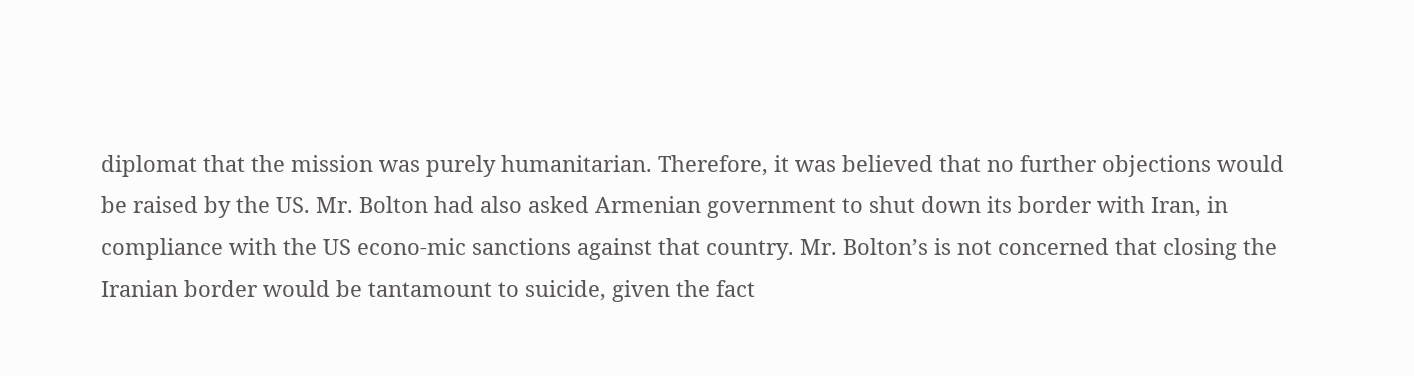diplomat that the mission was purely humanitarian. Therefore, it was believed that no further objections would be raised by the US. Mr. Bolton had also asked Armenian government to shut down its border with Iran, in compliance with the US econo-mic sanctions against that country. Mr. Bolton’s is not concerned that closing the Iranian border would be tantamount to suicide, given the fact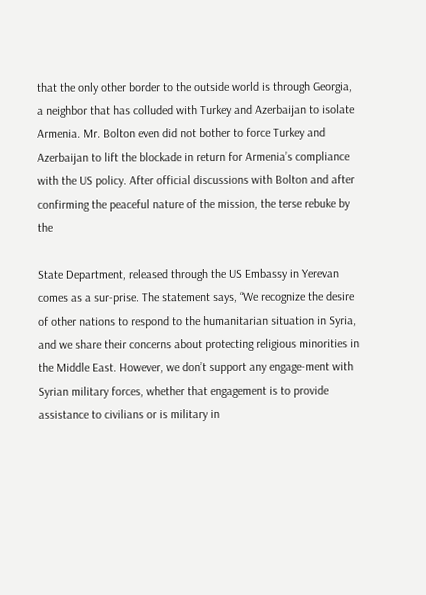that the only other border to the outside world is through Georgia, a neighbor that has colluded with Turkey and Azerbaijan to isolate Armenia. Mr. Bolton even did not bother to force Turkey and Azerbaijan to lift the blockade in return for Armenia’s compliance with the US policy. After official discussions with Bolton and after confirming the peaceful nature of the mission, the terse rebuke by the

State Department, released through the US Embassy in Yerevan comes as a sur-prise. The statement says, “We recognize the desire of other nations to respond to the humanitarian situation in Syria, and we share their concerns about protecting religious minorities in the Middle East. However, we don’t support any engage-ment with Syrian military forces, whether that engagement is to provide assistance to civilians or is military in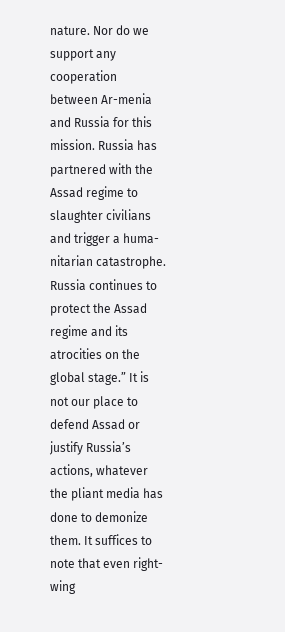nature. Nor do we support any cooperation between Ar-menia and Russia for this mission. Russia has partnered with the Assad regime to slaughter civilians and trigger a huma-nitarian catastrophe. Russia continues to protect the Assad regime and its atrocities on the global stage.” It is not our place to defend Assad or justify Russia’s actions, whatever the pliant media has done to demonize them. It suffices to note that even right-wing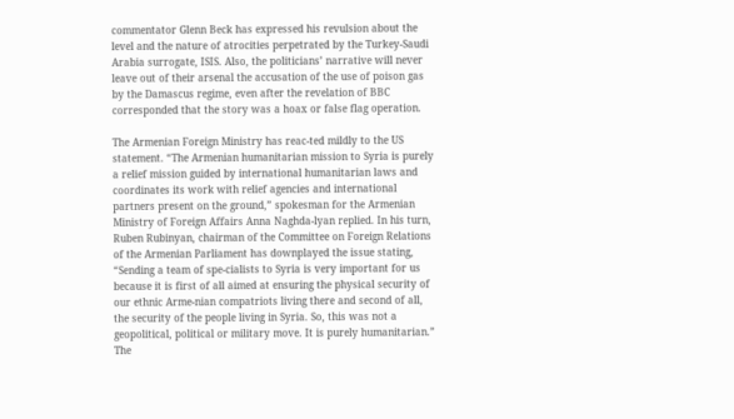commentator Glenn Beck has expressed his revulsion about the level and the nature of atrocities perpetrated by the Turkey-Saudi Arabia surrogate, ISIS. Also, the politicians’ narrative will never leave out of their arsenal the accusation of the use of poison gas by the Damascus regime, even after the revelation of BBC corresponded that the story was a hoax or false flag operation.

The Armenian Foreign Ministry has reac-ted mildly to the US statement. “The Armenian humanitarian mission to Syria is purely a relief mission guided by international humanitarian laws and coordinates its work with relief agencies and international partners present on the ground,” spokesman for the Armenian Ministry of Foreign Affairs Anna Naghda-lyan replied. In his turn, Ruben Rubinyan, chairman of the Committee on Foreign Relations of the Armenian Parliament has downplayed the issue stating, “Sending a team of spe-cialists to Syria is very important for us because it is first of all aimed at ensuring the physical security of our ethnic Arme-nian compatriots living there and second of all, the security of the people living in Syria. So, this was not a geopolitical, political or military move. It is purely humanitarian.” The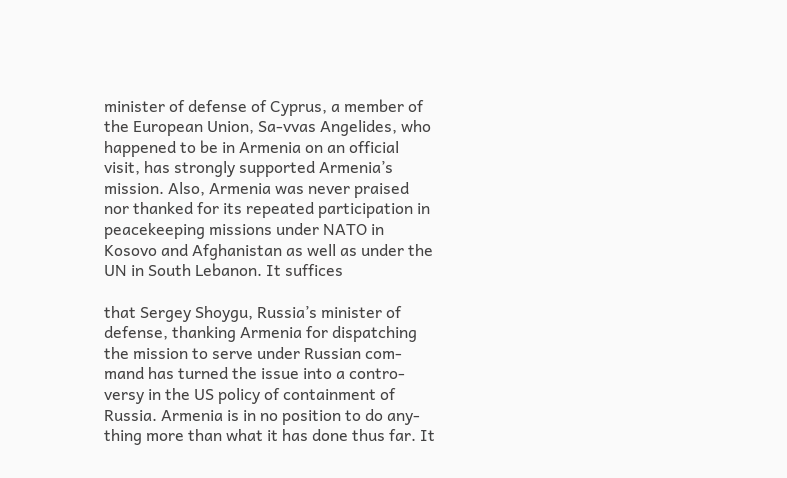minister of defense of Cyprus, a member of the European Union, Sa-vvas Angelides, who happened to be in Armenia on an official visit, has strongly supported Armenia’s mission. Also, Armenia was never praised nor thanked for its repeated participation in peacekeeping missions under NATO in Kosovo and Afghanistan as well as under the UN in South Lebanon. It suffices

that Sergey Shoygu, Russia’s minister of defense, thanking Armenia for dispatching the mission to serve under Russian com-mand has turned the issue into a contro-versy in the US policy of containment of Russia. Armenia is in no position to do any-thing more than what it has done thus far. It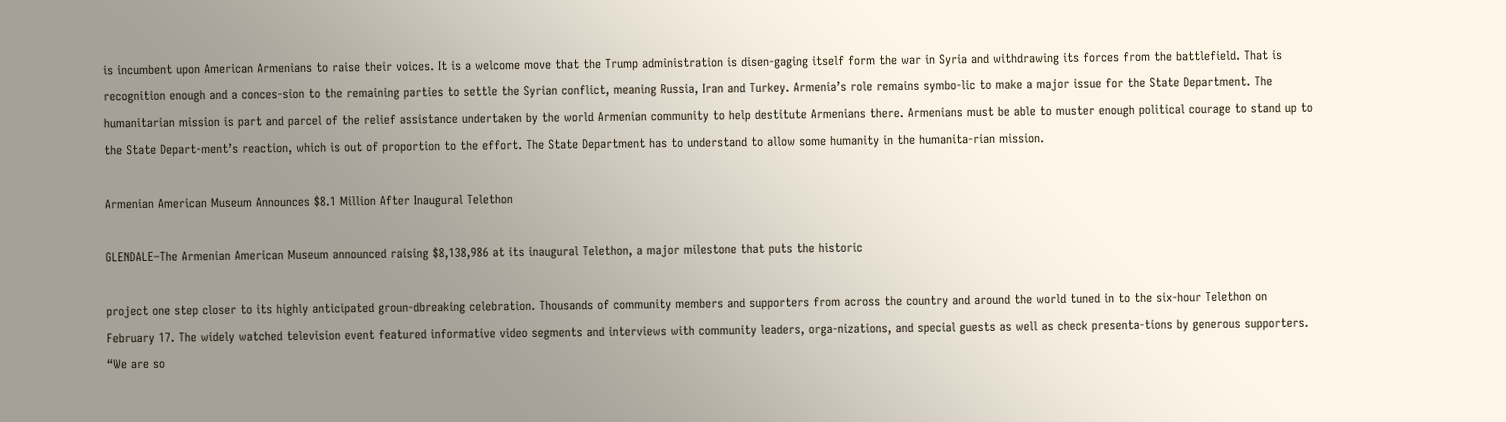is incumbent upon American Armenians to raise their voices. It is a welcome move that the Trump administration is disen-gaging itself form the war in Syria and withdrawing its forces from the battlefield. That is recognition enough and a conces-sion to the remaining parties to settle the Syrian conflict, meaning Russia, Iran and Turkey. Armenia’s role remains symbo-lic to make a major issue for the State Department. The humanitarian mission is part and parcel of the relief assistance undertaken by the world Armenian community to help destitute Armenians there. Armenians must be able to muster enough political courage to stand up to the State Depart-ment’s reaction, which is out of proportion to the effort. The State Department has to understand to allow some humanity in the humanita-rian mission.

Armenian American Museum Announces $8.1 Million After Inaugural Telethon

GLENDALE–The Armenian American Museum announced raising $8,138,986 at its inaugural Telethon, a major milestone that puts the historic

project one step closer to its highly anticipated groun-dbreaking celebration. Thousands of community members and supporters from across the country and around the world tuned in to the six-hour Telethon on February 17. The widely watched television event featured informative video segments and interviews with community leaders, orga-nizations, and special guests as well as check presenta-tions by generous supporters. “We are so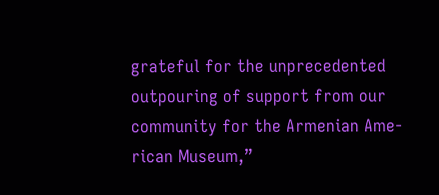grateful for the unprecedented outpouring of support from our community for the Armenian Ame-rican Museum,”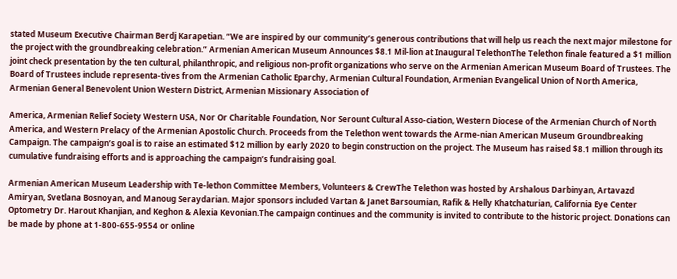stated Museum Executive Chairman Berdj Karapetian. “We are inspired by our community’s generous contributions that will help us reach the next major milestone for the project with the groundbreaking celebration.” Armenian American Museum Announces $8.1 Mil-lion at Inaugural TelethonThe Telethon finale featured a $1 million joint check presentation by the ten cultural, philanthropic, and religious non-profit organizations who serve on the Armenian American Museum Board of Trustees. The Board of Trustees include representa-tives from the Armenian Catholic Eparchy, Armenian Cultural Foundation, Armenian Evangelical Union of North America, Armenian General Benevolent Union Western District, Armenian Missionary Association of

America, Armenian Relief Society Western USA, Nor Or Charitable Foundation, Nor Serount Cultural Asso-ciation, Western Diocese of the Armenian Church of North America, and Western Prelacy of the Armenian Apostolic Church. Proceeds from the Telethon went towards the Arme-nian American Museum Groundbreaking Campaign. The campaign’s goal is to raise an estimated $12 million by early 2020 to begin construction on the project. The Museum has raised $8.1 million through its cumulative fundraising efforts and is approaching the campaign’s fundraising goal.

Armenian American Museum Leadership with Te-lethon Committee Members, Volunteers & CrewThe Telethon was hosted by Arshalous Darbinyan, Artavazd Amiryan, Svetlana Bosnoyan, and Manoug Seraydarian. Major sponsors included Vartan & Janet Barsoumian, Rafik & Helly Khatchaturian, California Eye Center Optometry Dr. Harout Khanjian, and Keghon & Alexia Kevonian.The campaign continues and the community is invited to contribute to the historic project. Donations can be made by phone at 1-800-655-9554 or online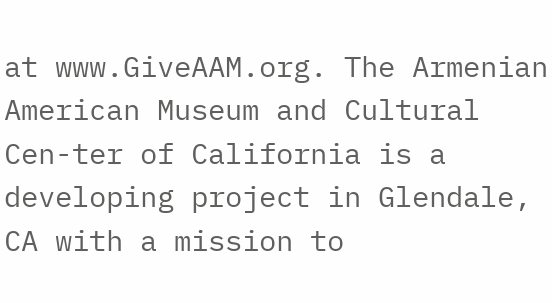at www.GiveAAM.org. The Armenian American Museum and Cultural Cen-ter of California is a developing project in Glendale, CA with a mission to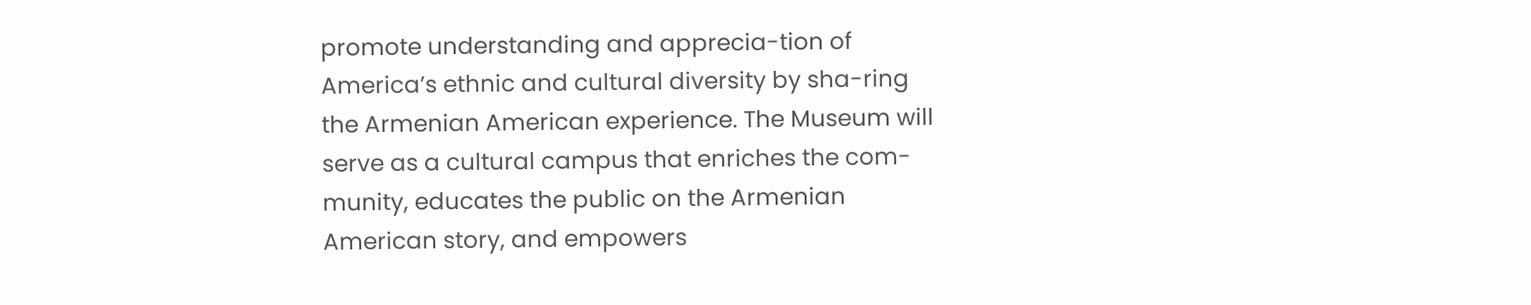promote understanding and apprecia-tion of America’s ethnic and cultural diversity by sha-ring the Armenian American experience. The Museum will serve as a cultural campus that enriches the com-munity, educates the public on the Armenian American story, and empowers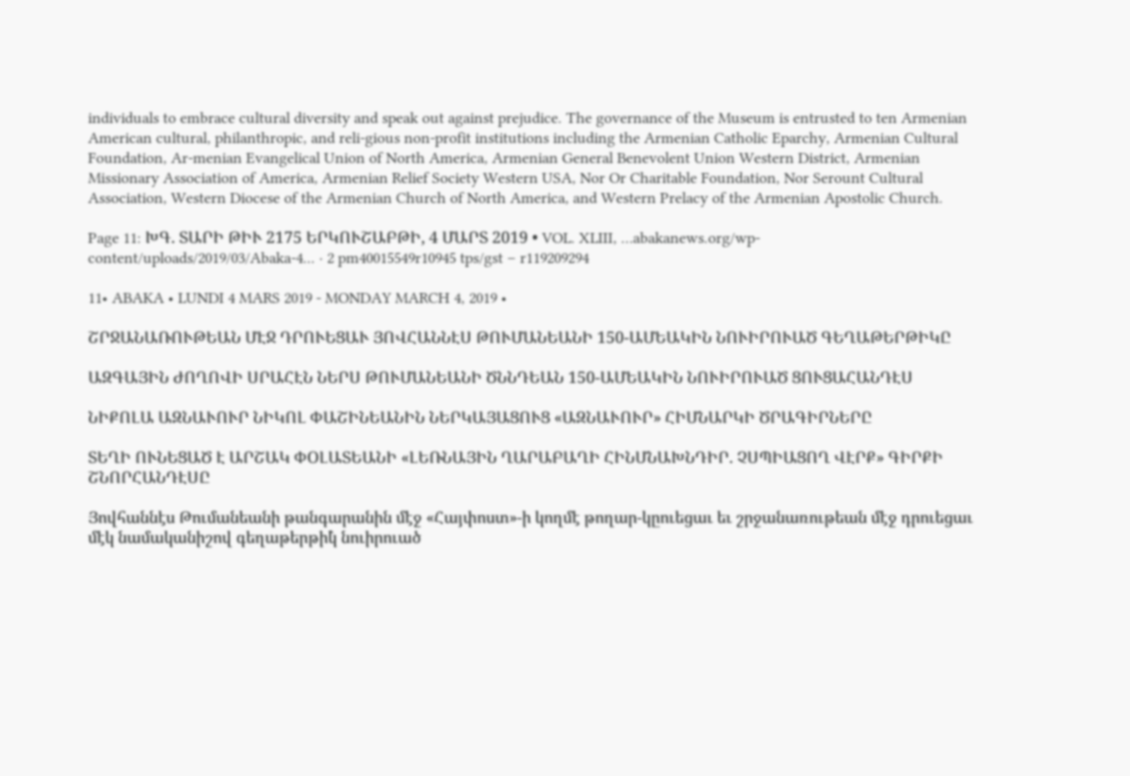individuals to embrace cultural diversity and speak out against prejudice. The governance of the Museum is entrusted to ten Armenian American cultural, philanthropic, and reli-gious non-profit institutions including the Armenian Catholic Eparchy, Armenian Cultural Foundation, Ar-menian Evangelical Union of North America, Armenian General Benevolent Union Western District, Armenian Missionary Association of America, Armenian Relief Society Western USA, Nor Or Charitable Foundation, Nor Serount Cultural Association, Western Diocese of the Armenian Church of North America, and Western Prelacy of the Armenian Apostolic Church.

Page 11: ԽԳ. ՏԱՐԻ ԹԻՒ 2175 ԵՐԿՈՒՇԱԲԹԻ, 4 ՄԱՐՏ 2019 • VOL. XLIII, …abakanews.org/wp-content/uploads/2019/03/Abaka-4... · 2 pm40015549r10945 tps/gst – r119209294

11• ABAKA • LUNDI 4 MARS 2019 - MONDAY MARCH 4, 2019 •

ՇՐՋԱՆԱՌՈՒԹԵԱՆ ՄԷՋ ԴՐՈՒԵՑԱՒ ՅՈՎՀԱՆՆԷՍ ԹՈՒՄԱՆԵԱՆԻ 150-ԱՄԵԱԿԻՆ ՆՈՒԻՐՈՒԱԾ ԳԵՂԱԹԵՐԹԻԿԸ

ԱԶԳԱՅԻՆ ԺՈՂՈՎԻ ՍՐԱՀԷՆ ՆԵՐՍ ԹՈՒՄԱՆԵԱՆԻ ԾՆՆԴԵԱՆ 150-ԱՄԵԱԿԻՆ ՆՈՒԻՐՈՒԱԾ ՑՈՒՑԱՀԱՆԴԷՍ

ՆԻՔՈԼԱ ԱԶՆԱՒՈՒՐ ՆԻԿՈԼ ՓԱՇԻՆԵԱՆԻՆ ՆԵՐԿԱՅԱՑՈՒՑ «ԱԶՆԱՒՈՒՐ» ՀԻՄՆԱՐԿԻ ԾՐԱԳԻՐՆԵՐԸ

ՏԵՂԻ ՈՒՆԵՑԱԾ Է ԱՐՇԱԿ ՓՕԼԱՏԵԱՆԻ «ԼԵՌՆԱՅԻՆ ՂԱՐԱԲԱՂԻ ՀԻՆՄՆԱԽՆԴԻՐ. ՉՍՊԻԱՑՈՂ ՎԷՐՔ» ԳԻՐՔԻ ՇՆՈՐՀԱՆԴԷՍԸ

Յովհաննէս Թումանեանի թանգարանին մէջ «Հայփոստ»-ի կողմէ թողար-կըուեցաւ եւ շրջանառութեան մէջ դրուեցաւ մէկ նամականիշով գեղաթերթիկ̀ նուիրուած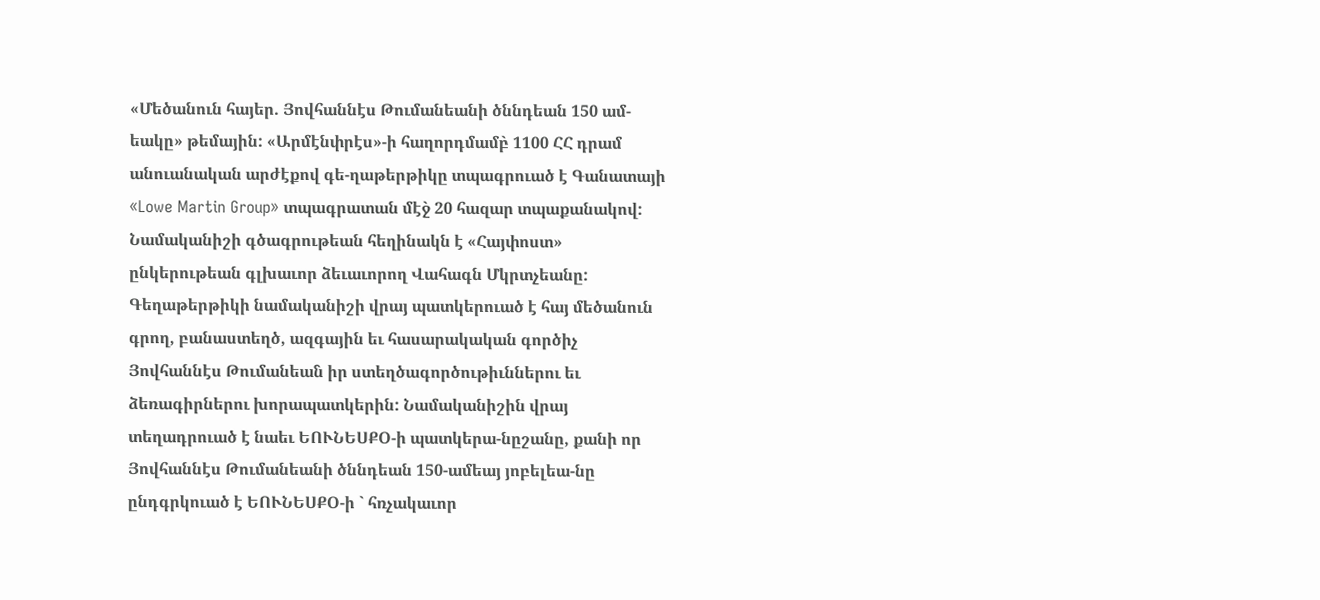«Մեծանուն հայեր. Յովհաննէս Թումանեանի ծննդեան 150 ամ-եակը» թեմային: «Արմէնփրէս»-ի հաղորդմամբ̀ 1100 ՀՀ դրամ անուանական արժէքով գե-ղաթերթիկը տպագրուած է Գանատայի «Lowe Martin Group» տպագրատան մէջ̀ 20 հազար տպաքանակով: Նամականիշի գծագրութեան հեղինակն է «Հայփոստ» ընկերութեան գլխաւոր ձեւաւորող Վահագն Մկրտչեանը: Գեղաթերթիկի նամականիշի վրայ պատկերուած է հայ մեծանուն գրող, բանաստեղծ, ազգային եւ հասարակական գործիչ Յովհաննէս Թումանեան̀ իր ստեղծագործութիւններու եւ ձեռագիրներու խորապատկերին: Նամականիշին վրայ տեղադրուած է նաեւ ԵՈՒՆԵՍՔՕ-ի պատկերա-նըշանը, քանի որ Յովհաննէս Թումանեանի ծննդեան 150-ամեայ յոբելեա-նը ընդգրկուած է ԵՈՒՆԵՍՔՕ-ի ` հռչակաւոր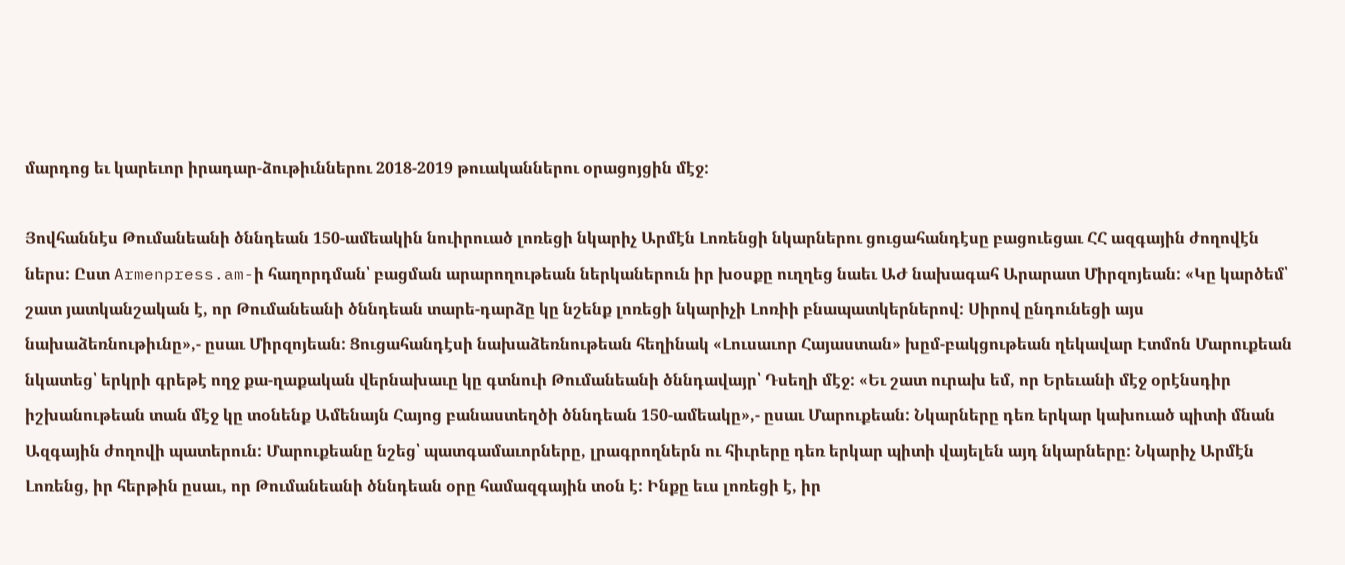մարդոց եւ կարեւոր իրադար-ձութիւններու 2018-2019 թուականներու օրացոյցին մէջ:

Յովհաննէս Թումանեանի ծննդեան 150-ամեակին նուիրուած լոռեցի նկարիչ Արմէն Լոռենցի նկարներու ցուցահանդէսը բացուեցաւ ՀՀ ազգային ժողովէն ներս: Ըստ Armenpress.am-ի հաղորդման՝ բացման արարողութեան ներկաներուն իր խօսքը ուղղեց նաեւ ԱԺ նախագահ Արարատ Միրզոյեան: «Կը կարծեմ՝ շատ յատկանշական է, որ Թումանեանի ծննդեան տարե-դարձը կը նշենք լոռեցի նկարիչի Լոռիի բնապատկերներով: Սիրով ընդունեցի այս նախաձեռնութիւնը»,- ըսաւ Միրզոյեան: Ցուցահանդէսի նախաձեռնութեան հեղինակ «Լուսաւոր Հայաստան» խըմ-բակցութեան ղեկավար Էտմոն Մարուքեան նկատեց՝ երկրի գրեթէ ողջ քա-ղաքական վերնախաւը կը գտնուի Թումանեանի ծննդավայր՝ Դսեղի մէջ: «Եւ շատ ուրախ եմ, որ Երեւանի մէջ օրէնսդիր իշխանութեան տան մէջ կը տօնենք Ամենայն Հայոց բանաստեղծի ծննդեան 150-ամեակը»,- ըսաւ Մարուքեան: Նկարները դեռ երկար կախուած պիտի մնան Ազգային ժողովի պատերուն: Մարուքեանը նշեց՝ պատգամաւորները, լրագրողներն ու հիւրերը դեռ երկար պիտի վայելեն այդ նկարները: Նկարիչ Արմէն Լոռենց, իր հերթին ըսաւ, որ Թումանեանի ծննդեան օրը համազգային տօն է: Ինքը եւս լոռեցի է, իր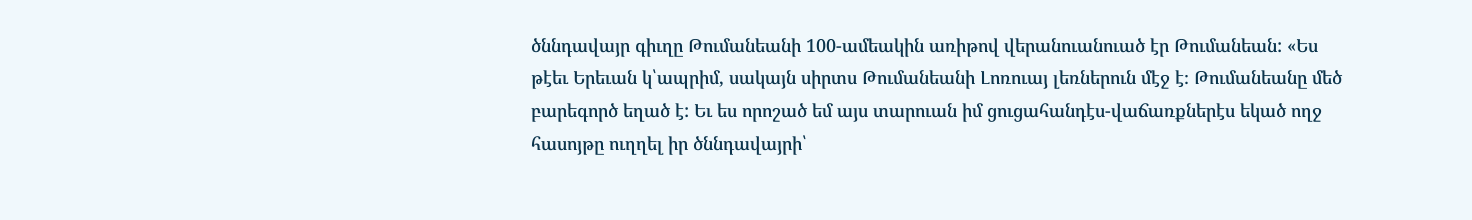ծննդավայր գիւղը Թումանեանի 100-ամեակին առիթով վերանուանուած էր Թումանեան: «Ես թէեւ Երեւան կ՝ապրիմ, սակայն սիրտս Թումանեանի Լոռուայ լեռներուն մէջ է։ Թումանեանը մեծ բարեգործ եղած է: Եւ ես որոշած եմ այս տարուան իմ ցուցահանդէս-վաճառքներէս եկած ողջ հասոյթը ուղղել իր ծննդավայրի՝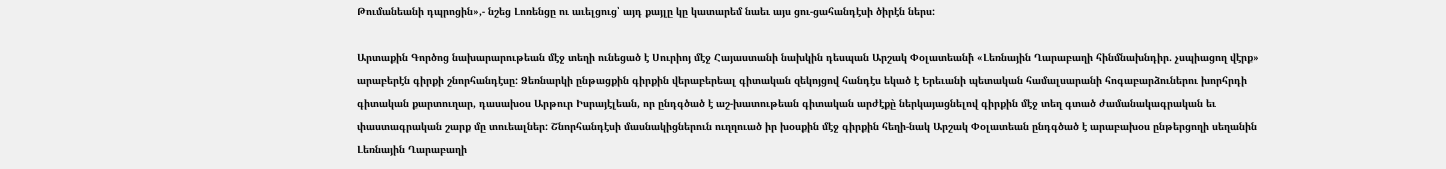Թումանեանի դպրոցին»,- նշեց Լոռենցը ու աւելցուց՝ այդ քայլը կը կատարեմ նաեւ այս ցու-ցահանդէսի ծիրէն ներս:

Արտաքին Գործոց նախարարութեան մէջ տեղի ունեցած է Սուրիոյ մէջ Հայաստանի նախկին դեսպան Արշակ Փօլատեանի̀ «Լեռնային Ղարաբաղի հինմնախնդիր. չսպիացող վէրք» արաբերէն գիրքի շնորհանդէսը: Ձեռնարկի ընթացքին գիրքին վերաբերեալ գիտական զեկոյցով հանդէս եկած է Երեւանի պետական համալսարանի հոգաբարձուներու խորհրդի գիտական քարտուղար, դասախօս Արթուր Իսրայէլեան, որ ընդգծած է աշ-խատութեան գիտական արժէքը̀ ներկայացնելով գիրքին մէջ տեղ գտած ժամանակագրական եւ փաստագրական շարք մը տուեալներ: Շնորհանդէսի մասնակիցներուն ուղղուած իր խօսքին մէջ գիրքին հեղի-նակ Արշակ Փօլատեան ընդգծած է արաբախօս ընթերցողի սեղանին Լեռնային Ղարաբաղի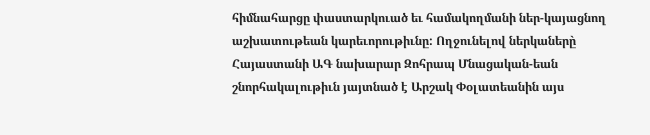հիմնահարցը փաստարկուած եւ համակողմանի ներ-կայացնող աշխատութեան կարեւորութիւնը: Ողջունելով ներկաները̀ Հայաստանի ԱԳ նախարար Զոհրապ Մնացական-եան շնորհակալութիւն յայտնած է Արշակ Փօլատեանին այս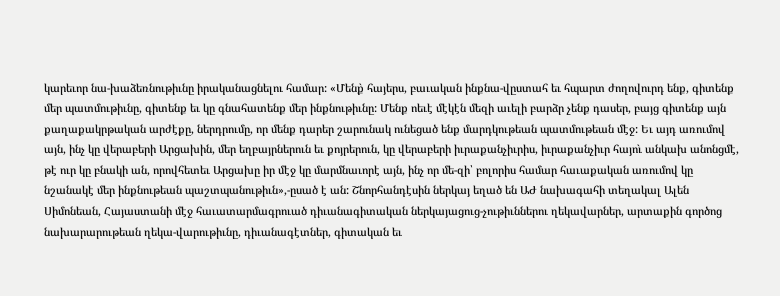կարեւոր նա-խաձեռնութիւնը իրականացնելու համար: «Մենք̀ հայերս, բաւական ինքնա-վըստահ եւ հպարտ ժողովուրդ ենք, գիտենք մեր պատմութիւնը, գիտենք եւ կը գնահատենք մեր ինքնութիւնը: Մենք ոեւէ մէկէն մեզի աւելի բարձր չենք դասեր, բայց գիտենք այն քաղաքակրթական արժէքը, ներդրումը, որ մենք դարեր շարունակ ունեցած ենք մարդկութեան պատմութեան մէջ: Եւ այդ առումով այն, ինչ կը վերաբերի Արցախին, մեր եղբայրներուն եւ քոյրերուն, կը վերաբերի իւրաքանչիւրիս, իւրաքանչիւր հայու̀ անկախ անոնցմէ, թէ ուր կը բնակի ան, որովհետեւ Արցախը իր մէջ կը մարմնաւորէ այն, ինչ որ մե-զի՝ բոլորիս համար հաւաքական առումով կը նշանակէ մեր ինքնութեան պաշտպանութիւն»,-ըսած է ան: Շնորհանդէսին ներկայ եղած են ԱԺ նախագահի տեղակալ Ալեն Սիմոնեան, Հայաստանի մէջ հաւատարմագրուած դիւանագիտական ներկայացուց-չութիւններու ղեկավարներ, արտաքին գործոց նախարարութեան ղեկա-վարութիւնը, դիւանագէտներ, գիտական եւ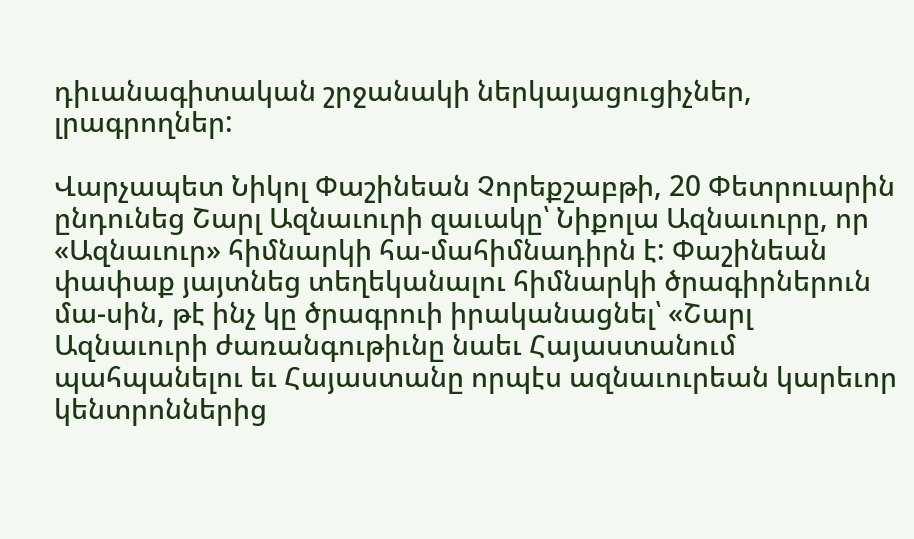դիւանագիտական շրջանակի ներկայացուցիչներ, լրագրողներ:

Վարչապետ Նիկոլ Փաշինեան Չորեքշաբթի, 20 Փետրուարին ընդունեց Շարլ Ազնաւուրի զաւակը՝ Նիքոլա Ազնաւուրը, որ «Ազնաւուր» հիմնարկի հա-մահիմնադիրն է: Փաշինեան փափաք յայտնեց տեղեկանալու հիմնարկի ծրագիրներուն մա-սին, թէ ինչ կը ծրագրուի իրականացնել՝ «Շարլ Ազնաւուրի ժառանգութիւնը նաեւ Հայաստանում պահպանելու եւ Հայաստանը որպէս ազնաւուրեան կարեւոր կենտրոններից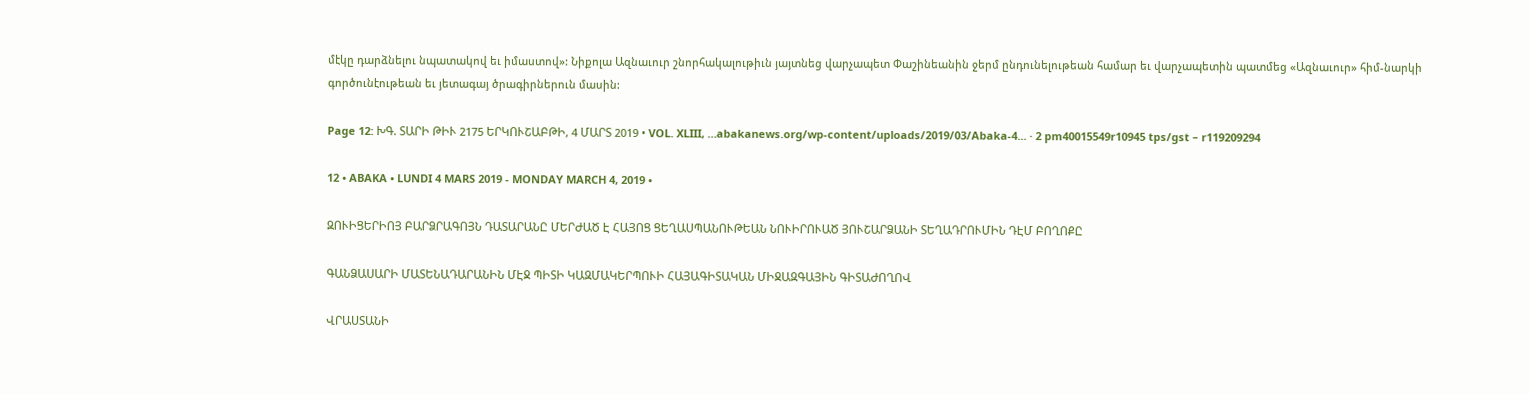մէկը դարձնելու նպատակով եւ իմաստով»: Նիքոլա Ազնաւուր շնորհակալութիւն յայտնեց վարչապետ Փաշինեանին ջերմ ընդունելութեան համար եւ վարչապետին պատմեց «Ազնաւուր» հիմ-նարկի գործունէութեան եւ յետագայ ծրագիրներուն մասին:

Page 12: ԽԳ. ՏԱՐԻ ԹԻՒ 2175 ԵՐԿՈՒՇԱԲԹԻ, 4 ՄԱՐՏ 2019 • VOL. XLIII, …abakanews.org/wp-content/uploads/2019/03/Abaka-4... · 2 pm40015549r10945 tps/gst – r119209294

12 • ABAKA • LUNDI 4 MARS 2019 - MONDAY MARCH 4, 2019 •

ԶՈՒԻՑԵՐԻՈՅ ԲԱՐՁՐԱԳՈՅՆ ԴԱՏԱՐԱՆԸ ՄԵՐԺԱԾ Է ՀԱՅՈՑ ՑԵՂԱՍՊԱՆՈՒԹԵԱՆ ՆՈՒԻՐՈՒԱԾ ՅՈՒՇԱՐՁԱՆԻ ՏԵՂԱԴՐՈՒՄԻՆ ԴԷՄ ԲՈՂՈՔԸ

ԳԱՆՁԱՍԱՐԻ ՄԱՏԵՆԱԴԱՐԱՆԻՆ ՄԷՋ ՊԻՏԻ ԿԱԶՄԱԿԵՐՊՈՒԻ ՀԱՅԱԳԻՏԱԿԱՆ ՄԻՋԱԶԳԱՅԻՆ ԳԻՏԱԺՈՂՈՎ

ՎՐԱՍՏԱՆԻ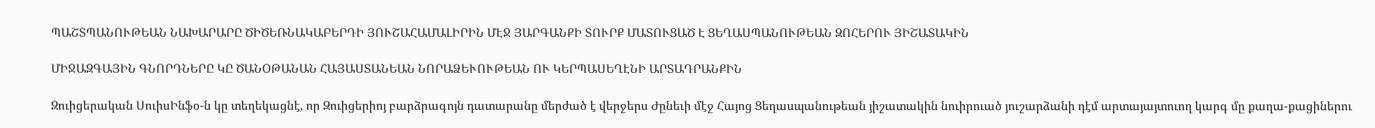ՊԱՇՏՊԱՆՈՒԹԵԱՆ ՆԱԽԱՐԱՐԸ ԾԻԾԵՌՆԱԿԱԲԵՐԴԻ ՅՈՒՇԱՀԱՄԱԼԻՐԻՆ ՄԷՋ ՅԱՐԳԱՆՔԻ ՏՈՒՐՔ ՄԱՏՈՒՑԱԾ Է ՑԵՂԱՍՊԱՆՈՒԹԵԱՆ ԶՈՀԵՐՈՒ ՅԻՇԱՏԱԿԻՆ

ՄԻՋԱԶԳԱՅԻՆ ԳՆՈՐԴՆԵՐԸ ԿԸ ԾԱՆՕԹԱՆԱՆ ՀԱՅԱՍՏԱՆԵԱՆ ՆՈՐԱՁԵՒՈՒԹԵԱՆ ՈՒ ԿԵՐՊԱՍԵՂԷՆԻ ԱՐՏԱԴՐԱՆՔԻՆ

Զուիցերական ՍուիսԻնֆօ-ն կը տեղեկացնէ, որ Զուիցերիոյ բարձրագոյն դատարանը մերժած է վերջերս Ժընեւի մէջ Հայոց Ցեղասպանութեան յիշատակին նուիրուած յուշարձանի դէմ արտայայտուող կարգ մը քաղա-քացիներու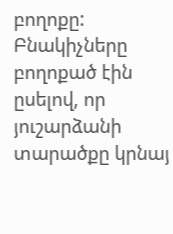բողոքը: Բնակիչները բողոքած էին ըսելով, որ յուշարձանի տարածքը կրնայ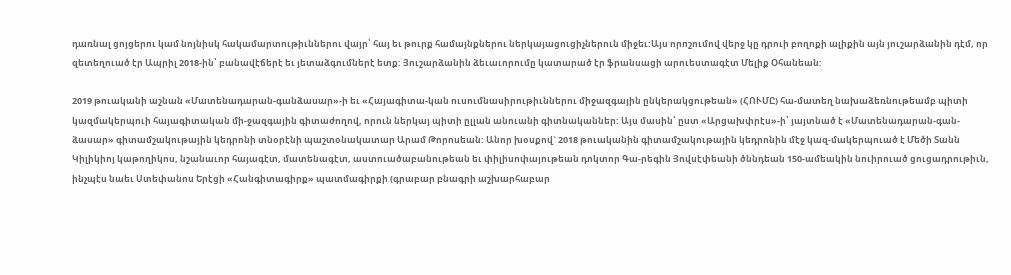դառնալ ցոյցերու կամ նոյնիսկ հակամարտութիւններու վայր՝ հայ եւ թուրք համայնքներու ներկայացուցիչներուն միջեւ:Այս որոշումով վերջ կը դրուի բողոքի ալիքին այն յուշարձանին դէմ, որ զետեղուած էր Ապրիլ 2018-ին՝ բանավէճերէ եւ յետաձգումներէ ետք: Յուշարձանին ձեւաւորումը կատարած էր ֆրանսացի արուեստագէտ Մելիք Օհանեան:

2019 թուականի աշնան «Մատենադարան-գանձասար»-ի եւ «Հայագիտա-կան ուսումնասիրութիւններու միջազգային ընկերակցութեան» (ՀՈՒՄԸ) հա-մատեղ նախաձեռնութեամբ պիտի կազմակերպուի հայագիտական մի-ջազգային գիտաժողով, որուն ներկայ պիտի ըլլան անուանի գիտնականներ: Այս մասին՝ ըստ «Արցախփրէս»-ի՝ յայտնած է «Մատենադարան-գան-ձասար» գիտամշակութային կեդրոնի տնօրէնի պաշտօնակատար Արամ Թորոսեան: Անոր խօսքով` 2018 թուականին գիտամշակութային կեդրոնին մէջ կազ-մակերպուած է Մեծի Տանն Կիլիկիոյ կաթողիկոս, նշանաւոր հայագէտ, մատենագէտ, աստուածաբանութեան եւ փիլիսոփայութեան դոկտոր Գա-րեգին Յովսէփեանի ծննդեան 150-ամեակին նուիրուած ցուցադրութիւն, ինչպէս նաեւ Ստեփանոս Երէցի «Հանգիտագիրք» պատմագիրքի (գրաբար բնագրի աշխարհաբար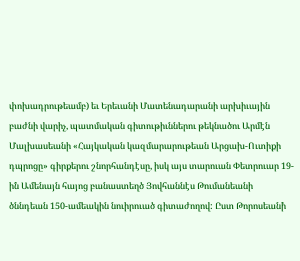փոխադրութեամբ) եւ Երեւանի Մատենադարանի արխիւային բաժնի վարիչ, պատմական գիտութիւններու թեկնածու Արմէն Մալխասեանի «Հայկական կազմարարութեան Արցախ-Ուտիքի դպրոցը» գիրքերու շնորհանդէսը, իսկ այս տարուան Փետրուար 19-ին̀ Ամենայն հայոց բանաստեղծ Յովհաննէս Թումանեանի ծննդեան 150-ամեակին նուիրուած գիտաժողով: Ըստ Թորոսեանի̀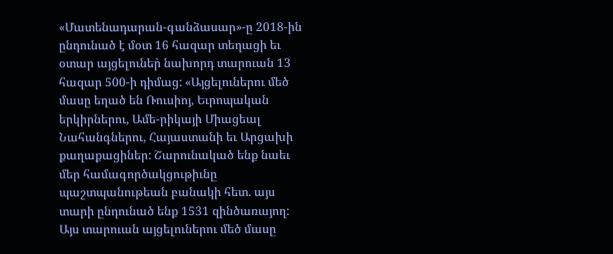«Մատենադարան-գանձասար»-ը 2018-ին ընդունած է մօտ 16 հազար տեղացի եւ օտար այցելուներ̀ նախորդ տարուան 13 հազար 500-ի դիմաց: «Այցելուներու մեծ մասը եղած են Ռուսիոյ, Եւրոպական երկիրներու, Ամե-րիկայի Միացեալ Նահանգներու, Հայաստանի եւ Արցախի քաղաքացիներ: Շարունակած ենք նաեւ մեր համագործակցութիւնը պաշտպանութեան բանակի հետ. այս տարի ընդունած ենք 1531 զինծառայող: Այս տարուան այցելուներու մեծ մասը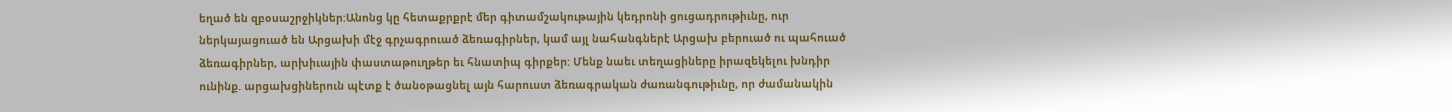եղած են զբօսաշրջիկներ:Անոնց կը հետաքրքրէ մեր գիտամշակութային կեդրոնի ցուցադրութիւնը, ուր ներկայացուած են Արցախի մէջ գրչագրուած ձեռագիրներ, կամ այլ նահանգներէ Արցախ բերուած ու պահուած ձեռագիրներ, արխիւային փաստաթուղթեր եւ հնատիպ գիրքեր: Մենք նաեւ տեղացիները իրազեկելու խնդիր ունինք. արցախցիներուն պէտք է ծանօթացնել այն հարուստ ձեռագրական ժառանգութիւնը, որ ժամանակին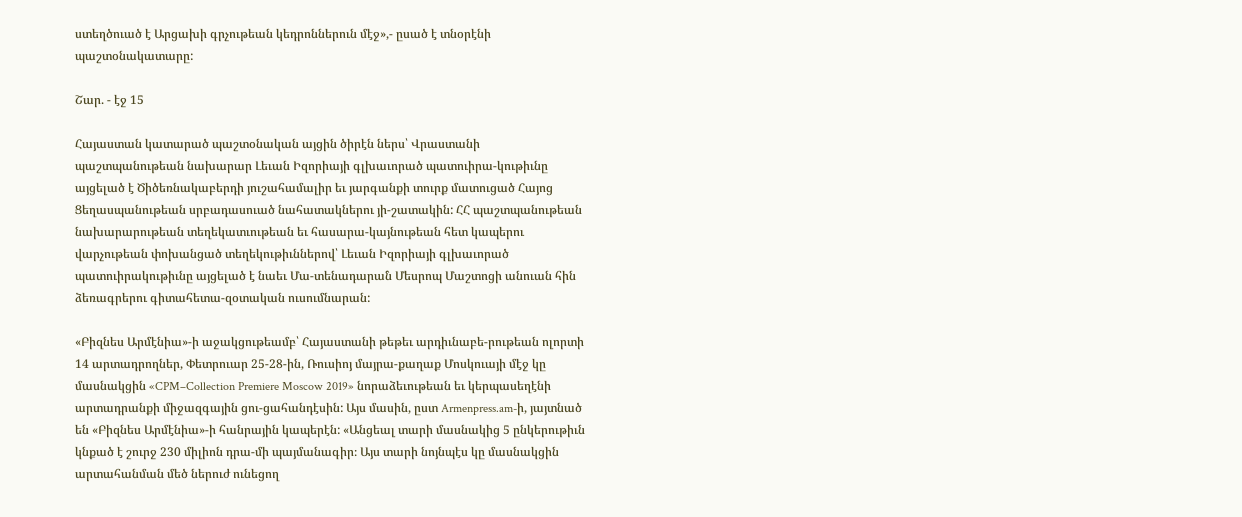ստեղծուած է Արցախի գրչութեան կեդրոններուն մէջ»,- ըսած է տնօրէնի պաշտօնակատարը:

Շար. - էջ 15

Հայաստան կատարած պաշտօնական այցին ծիրէն ներս՝ Վրաստանի պաշտպանութեան նախարար Լեւան Իզորիայի գլխաւորած պատուիրա-կութիւնը այցելած է Ծիծեռնակաբերդի յուշահամալիր եւ յարգանքի տուրք մատուցած Հայոց Ցեղասպանութեան սրբադասուած նահատակներու յի-շատակին: ՀՀ պաշտպանութեան նախարարութեան տեղեկատւութեան եւ հասարա-կայնութեան հետ կապերու վարչութեան փոխանցած տեղեկութիւններով՝ Լեւան Իզորիայի գլխաւորած պատուիրակութիւնը այցելած է նաեւ Մա-տենադարան̀ Մեսրոպ Մաշտոցի անուան հին ձեռագրերու գիտահետա-զօտական ուսումնարան:

«Բիզնես Արմէնիա»-ի աջակցութեամբ՝ Հայաստանի թեթեւ արդիւնաբե-րութեան ոլորտի 14 արտադրողներ, Փետրուար 25-28-ին, Ռուսիոյ մայրա-քաղաք Մոսկուայի մէջ կը մասնակցին «CPM–Collection Premiere Moscow 2019» նորաձեւութեան եւ կերպասեղէնի արտադրանքի միջազգային ցու-ցահանդէսին: Այս մասին, ըստ Armenpress.am-ի, յայտնած են «Բիզնես Արմէնիա»-ի հանրային կապերէն: «Անցեալ տարի մասնակից 5 ընկերութիւն կնքած է շուրջ 230 միլիոն դրա-մի պայմանագիր։ Այս տարի նոյնպէս կը մասնակցին արտահանման մեծ ներուժ ունեցող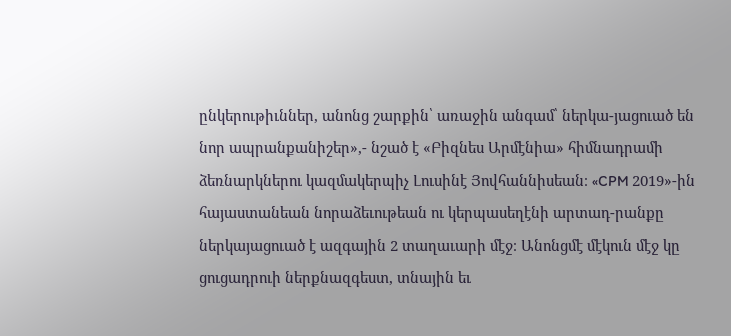ընկերութիւններ, անոնց շարքին՝ առաջին անգամ՝ ներկա-յացուած են նոր ապրանքանիշեր»,- նշած է «Բիզնես Արմէնիա» հիմնադրամի ձեռնարկներու կազմակերպիչ Լուսինէ Յովհաննիսեան։ «CPM 2019»-ին հայաստանեան նորաձեւութեան ու կերպասեղէնի արտադ-րանքը ներկայացուած է ազգային 2 տաղաւարի մէջ։ Անոնցմէ մէկուն մէջ կը ցուցադրուի ներքնազգեստ, տնային եւ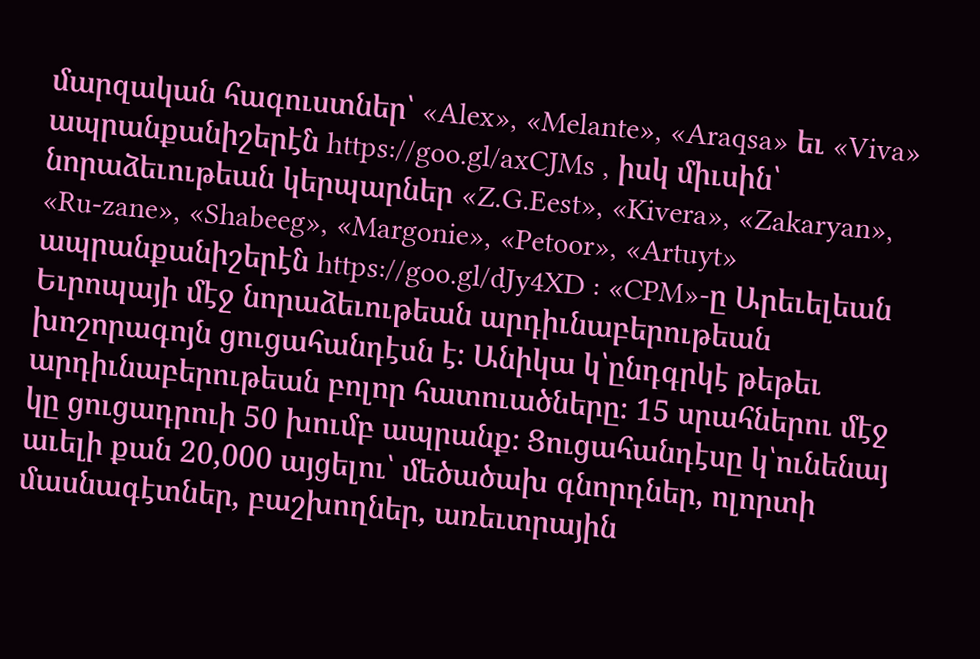մարզական հագուստներ՝ «Alex», «Melante», «Araqsa» եւ «Viva» ապրանքանիշերէն̀ https://goo.gl/axCJMs , իսկ միւսին՝ նորաձեւութեան կերպարներ «Z.G.Eest», «Kivera», «Zakaryan», «Ru-zane», «Shabeeg», «Margonie», «Petoor», «Artuyt» ապրանքանիշերէն̀ https://goo.gl/dJy4XD : «CPM»-ը Արեւելեան Եւրոպայի մէջ նորաձեւութեան արդիւնաբերութեան խոշորագոյն ցուցահանդէսն է։ Անիկա կ՝ընդգրկէ թեթեւ արդիւնաբերութեան բոլոր հատուածները։ 15 սրահներու մէջ կը ցուցադրուի 50 խումբ ապրանք։ Ցուցահանդէսը կ՝ունենայ աւելի քան 20,000 այցելու՝ մեծածախ գնորդներ, ոլորտի մասնագէտներ, բաշխողներ, առեւտրային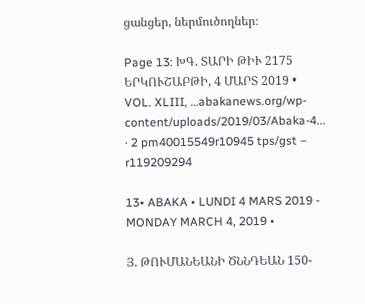ցանցեր, ներմուծողներ։

Page 13: ԽԳ. ՏԱՐԻ ԹԻՒ 2175 ԵՐԿՈՒՇԱԲԹԻ, 4 ՄԱՐՏ 2019 • VOL. XLIII, …abakanews.org/wp-content/uploads/2019/03/Abaka-4... · 2 pm40015549r10945 tps/gst – r119209294

13• ABAKA • LUNDI 4 MARS 2019 - MONDAY MARCH 4, 2019 •

Յ. ԹՈՒՄԱՆԵԱՆԻ ԾՆՆԴԵԱՆ 150-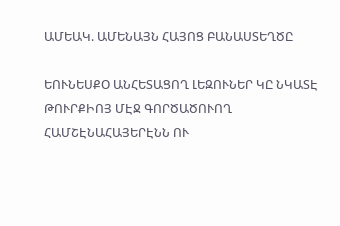ԱՄԵԱԿ. ԱՄԵՆԱՅՆ ՀԱՅՈՑ ԲԱՆԱՍՏԵՂԾԸ

ԵՈՒՆԵՍՔՕ ԱՆՀԵՏԱՑՈՂ ԼԵԶՈՒՆԵՐ ԿԸ ՆԿԱՏԷ ԹՈՒՐՔԻՈՅ ՄԷՋ ԳՈՐԾԱԾՈՒՈՂ ՀԱՄՇԷՆԱՀԱՅԵՐԷՆՆ ՈՒ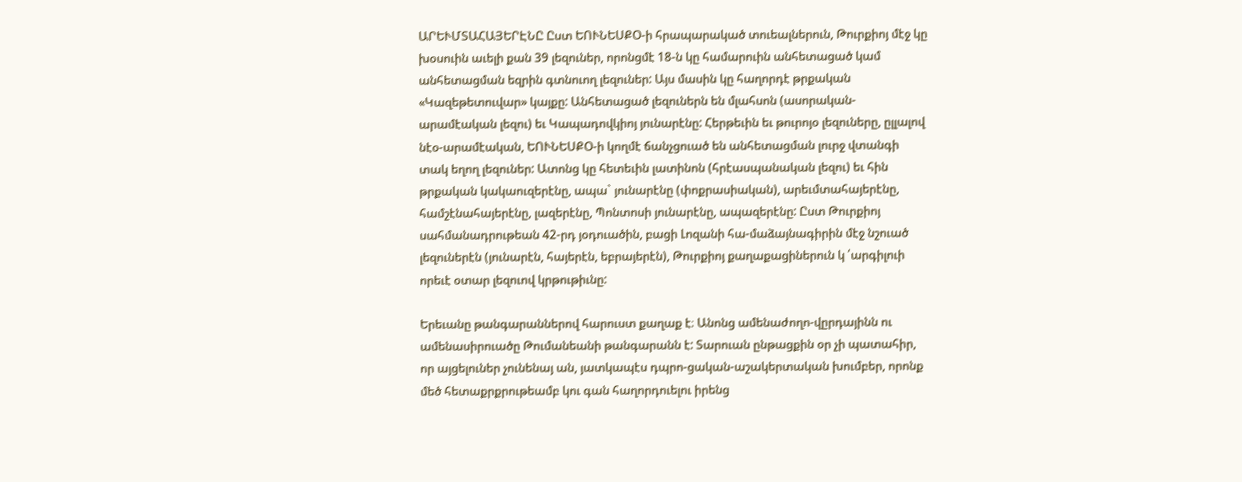ԱՐԵՒՄՏԱՀԱՅԵՐԷՆԸ Ըստ ԵՈՒՆԵՍՔՕ-ի հրապարակած տուեալներուն, Թուրքիոյ մէջ կը խօսուին աւելի քան 39 լեզուներ, որոնցմէ 18-ն կը համարուին անհետացած կամ անհետացման եզրին գտնուող լեզուներ: Այս մասին կը հաղորդէ թրքական «Կազեթետուվար» կայքը: Անհետացած լեզուներն են մլահսոն (ասորական-արամէական լեզու) եւ Կապադովկիոյ յունարէնը: Հերթեւին եւ թուրոյօ լեզուները, ըլլալով նէօ-արամէական, ԵՈՒՆԵՍՔՕ-ի կողմէ ճանչցուած են անհետացման լուրջ վտանգի տակ եղող լեզուներ: Ատոնց կը հետեւին լատինոն (հրէասպանական լեզու) եւ հին թրքական կակաուզերէնը, ապա` յունարէնը (փոքրասիական), արեւմտահայերէնը, համշէնահայերէնը, լազերէնը, Պոնտոսի յունարէնը, ապազերէնը: Ըստ Թուրքիոյ սահմանադրութեան 42-րդ յօդուածին, բացի Լոզանի հա-մաձայնագիրին մէջ նշուած լեզուներէն (յունարէն, հայերէն, եբրայերէն), Թուրքիոյ քաղաքացիներուն կ ՛արգիլուի որեւէ օտար լեզուով կրթութիւնը:

Երեւանը թանգարաններով հարուստ քաղաք է։ Անոնց ամենաժողո-վըրդայինն ու ամենասիրուածը Թումանեանի թանգարանն է: Տարուան ընթացքին օր չի պատահիր, որ այցելուներ չունենայ ան, յատկապէս դպրո-ցական-աշակերտական խումբեր, որոնք մեծ հետաքրքրութեամբ կու գան հաղորդուելու իրենց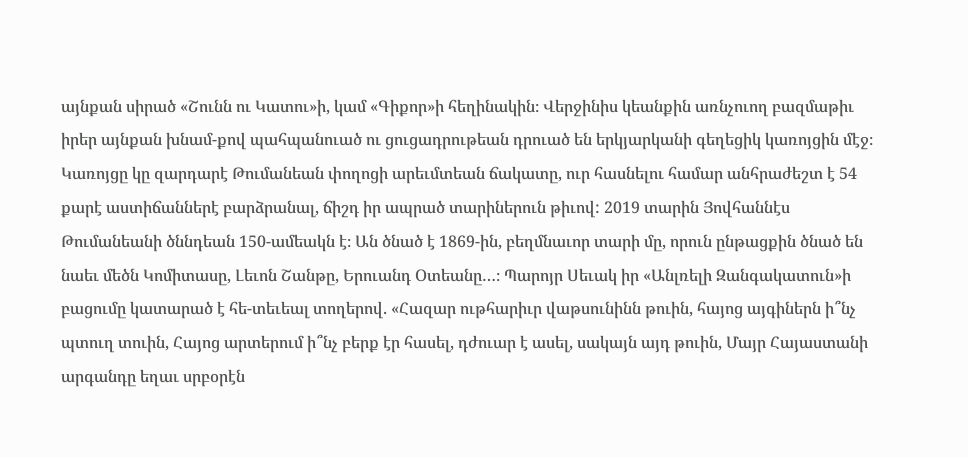այնքան սիրած «Շունն ու Կատու»ի, կամ «Գիքոր»ի հեղինակին։ Վերջինիս կեանքին առնչուող բազմաթիւ իրեր այնքան խնամ-քով պահպանուած ու ցուցադրութեան դրուած են երկյարկանի գեղեցիկ կառոյցին մէջ։ Կառոյցը կը զարդարէ Թումանեան փողոցի արեւմտեան ճակատը, ուր հասնելու համար անհրաժեշտ է 54 քարէ աստիճաններէ բարձրանալ, ճիշդ իր ապրած տարիներուն թիւով: 2019 տարին Յովհաննէս Թումանեանի ծննդեան 150-ամեակն է։ Ան ծնած է 1869-ին, բեղմնաւոր տարի մը, որուն ընթացքին ծնած են նաեւ մեծն Կոմիտասը, Լեւոն Շանթը, Երուանդ Օտեանը…։ Պարոյր Սեւակ իր «Անլռելի Զանգակատուն»ի բացումը կատարած է հե-տեւեալ տողերով. «Հազար ութհարիւր վաթսունինն թուին, հայոց այգիներն ի՞նչ պտուղ տուին, Հայոց արտերում ի՞նչ բերք էր հասել, դժուար է ասել, սակայն այդ թուին, Մայր Հայաստանի արգանդը եղաւ սրբօրէն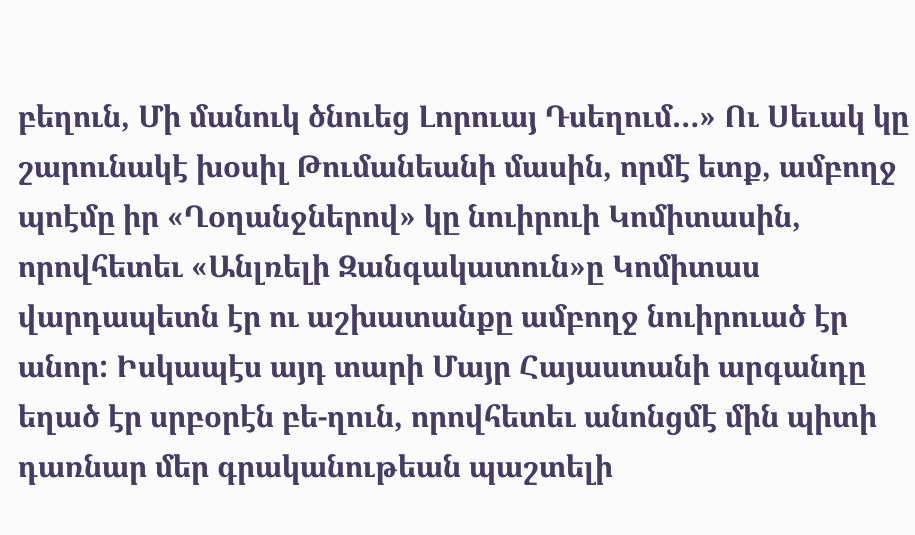բեղուն, Մի մանուկ ծնուեց Լորուայ Դսեղում…» Ու Սեւակ կը շարունակէ խօսիլ Թումանեանի մասին, որմէ ետք, ամբողջ պոէմը իր «Ղօղանջներով» կը նուիրուի Կոմիտասին, որովհետեւ «Անլռելի Զանգակատուն»ը Կոմիտաս վարդապետն էր ու աշխատանքը ամբողջ նուիրուած էր անոր: Իսկապէս այդ տարի Մայր Հայաստանի արգանդը եղած էր սրբօրէն բե-ղուն, որովհետեւ անոնցմէ մին պիտի դառնար մեր գրականութեան պաշտելի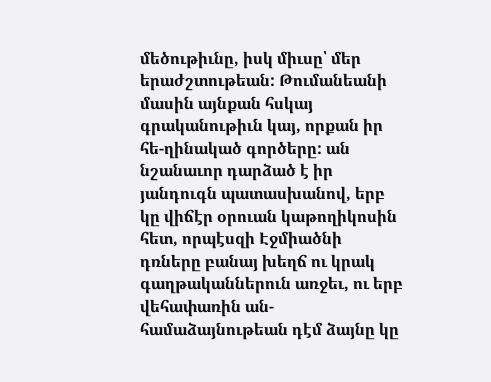մեծութիւնը, իսկ միւսը՝ մեր երաժշտութեան: Թումանեանի մասին այնքան հսկայ գրականութիւն կայ, որքան իր հե-ղինակած գործերը: ան նշանաւոր դարձած է իր յանդուգն պատասխանով, երբ կը վիճէր օրուան կաթողիկոսին հետ, որպէսզի Էջմիածնի դռները բանայ խեղճ ու կրակ գաղթականներուն առջեւ, ու երբ վեհափառին ան-համաձայնութեան դէմ ձայնը կը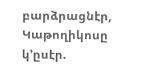բարձրացնէր, Կաթողիկոսը կ’ըսէր.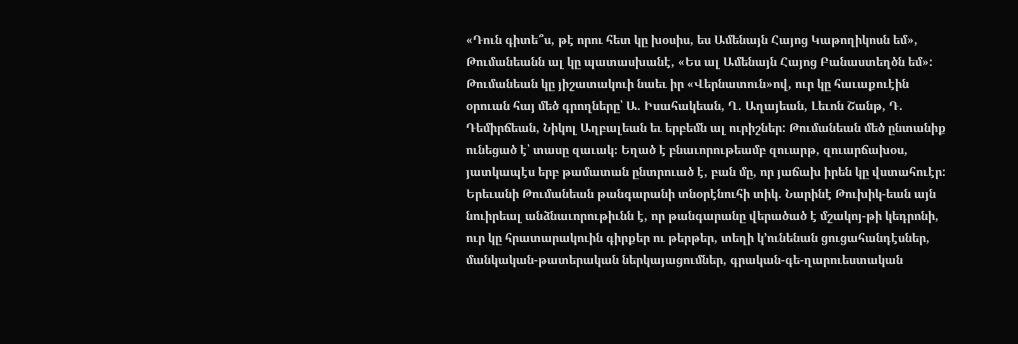«Դուն գիտե՞ս, թէ որու հետ կը խօսիս, ես Ամենայն Հայոց Կաթողիկոսն եմ», Թումանեանն ալ կը պատասխանէ, «Ես ալ Ամենայն Հայոց Բանաստեղծն եմ»: Թումանեան կը յիշատակուի նաեւ իր «Վերնատուն»ով, ուր կը հաւաքուէին օրուան հայ մեծ գրողները՝ Ա. Իսահակեան, Ղ. Աղայեան, Լեւոն Շանթ, Դ. Դեմիրճեան, Նիկոլ Աղբալեան եւ երբեմն ալ ուրիշներ: Թումանեան մեծ ընտանիք ունեցած է՝ տասը զաւակ։ Եղած է բնաւորութեամբ զուարթ, զուարճախօս, յատկապէս երբ թամատան ընտրուած է, բան մը, որ յաճախ իրեն կը վստահուէր: Երեւանի Թումանեան թանգարանի տնօրէնուհի տիկ. Նարինէ Թուխիկ-եան այն նուիրեալ անձնաւորութիւնն է, որ թանգարանը վերածած է մշակոյ-թի կեդրոնի, ուր կը հրատարակուին գիրքեր ու թերթեր, տեղի կ’ունենան ցուցահանդէսներ, մանկական-թատերական ներկայացումներ, գրական-գե-ղարուեստական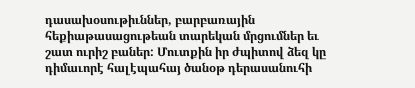դասախօսութիւններ, բարբառային հեքիաթասացութեան տարեկան մրցումներ եւ շատ ուրիշ բաներ: Մուտքին իր ժպիտով ձեզ կը դիմաւորէ հալէպահայ ծանօթ դերասանուհի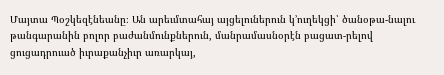Մայտա Պօշկեզէնեանը։ Ան արեւմտահայ այցելուներուն կ’ուղեկցի՝ ծանօթա-նալու թանգարանին բոլոր բաժանմունքներուն, մանրամասնօրէն բացատ-րելով ցուցադրուած իւրաքանչիւր առարկայ,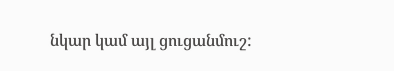նկար կամ այլ ցուցանմուշ: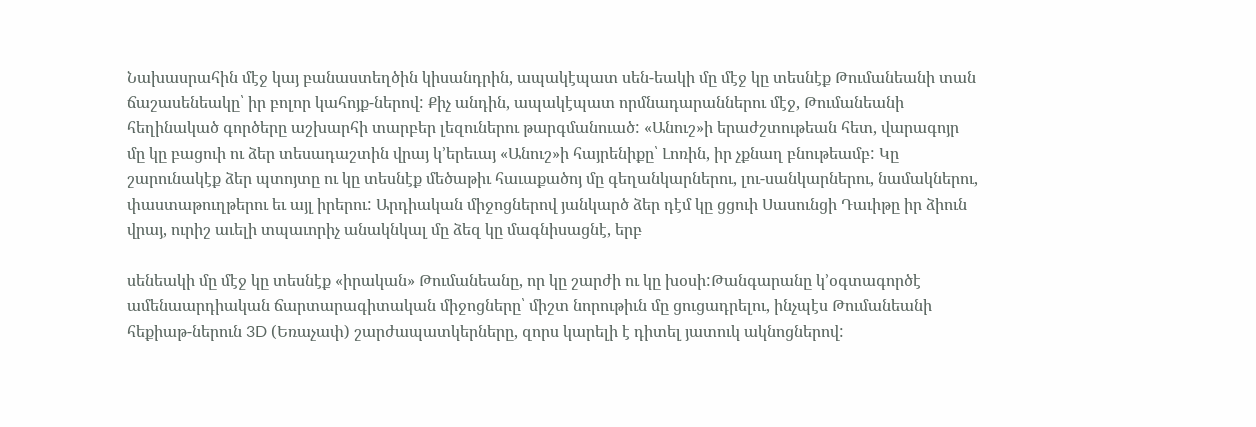Նախասրահին մէջ կայ բանաստեղծին կիսանդրին, ապակէպատ սեն-եակի մը մէջ կը տեսնէք Թումանեանի տան ճաշասենեակը՝ իր բոլոր կահոյք-ներով: Քիչ անդին, ապակէպատ որմնադարաններու մէջ, Թումանեանի հեղինակած գործերը աշխարհի տարբեր լեզուներու թարգմանուած: «Անուշ»ի երաժշտութեան հետ, վարագոյր մը կը բացուի ու ձեր տեսադաշտին վրայ կ’երեւայ «Անուշ»ի հայրենիքը՝ Լոռին, իր չքնաղ բնութեամբ: Կը շարունակէք ձեր պտոյտը ու կը տեսնէք մեծաթիւ հաւաքածոյ մը գեղանկարներու, լու-սանկարներու, նամակներու, փաստաթուղթերու եւ այլ իրերու: Արդիական միջոցներով յանկարծ ձեր դէմ կը ցցուի Սասունցի Դաւիթը իր ձիուն վրայ, ուրիշ աւելի տպաւորիչ անակնկալ մը ձեզ կը մագնիսացնէ, երբ

սենեակի մը մէջ կը տեսնէք «իրական» Թումանեանը, որ կը շարժի ու կը խօսի:Թանգարանը կ’օգտագործէ ամենաարդիական ճարտարագիտական միջոցները՝ միշտ նորութիւն մը ցուցադրելու, ինչպէս Թումանեանի հեքիաթ-ներուն 3D (Եռաչափ) շարժապատկերները, զորս կարելի է դիտել յատուկ ակնոցներով: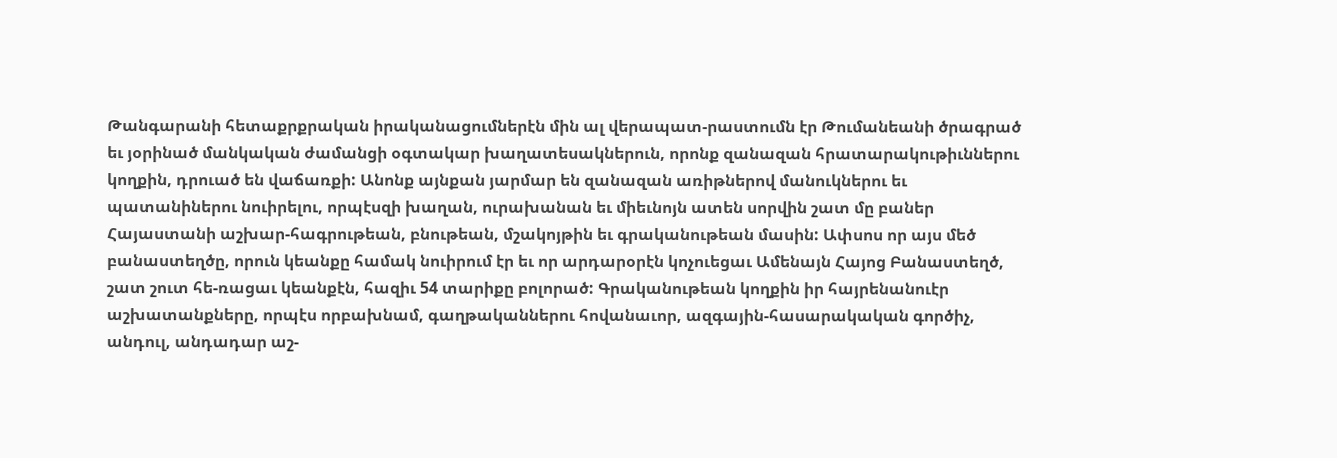Թանգարանի հետաքրքրական իրականացումներէն մին ալ վերապատ-րաստումն էր Թումանեանի ծրագրած եւ յօրինած մանկական ժամանցի օգտակար խաղատեսակներուն, որոնք զանազան հրատարակութիւններու կողքին, դրուած են վաճառքի: Անոնք այնքան յարմար են զանազան առիթներով մանուկներու եւ պատանիներու նուիրելու, որպէսզի խաղան, ուրախանան եւ միեւնոյն ատեն սորվին շատ մը բաներ Հայաստանի աշխար-հագրութեան, բնութեան, մշակոյթին եւ գրականութեան մասին: Ափսոս որ այս մեծ բանաստեղծը, որուն կեանքը համակ նուիրում էր եւ որ արդարօրէն կոչուեցաւ Ամենայն Հայոց Բանաստեղծ, շատ շուտ հե-ռացաւ կեանքէն, հազիւ 54 տարիքը բոլորած: Գրականութեան կողքին իր հայրենանուէր աշխատանքները, որպէս որբախնամ, գաղթականներու հովանաւոր, ազգային-հասարակական գործիչ, անդուլ, անդադար աշ-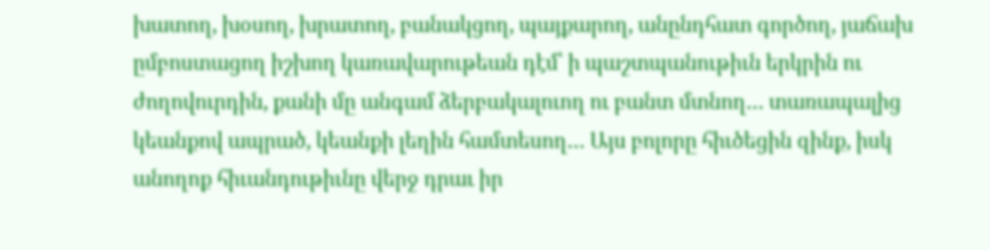խատող, խօսող, խրատող, բանակցող, պայքարող, անընդհատ գործող, յաճախ ըմբոստացող իշխող կառավարութեան դէմ՝ ի պաշտպանութիւն երկրին ու ժողովուրդին, քանի մը անգամ ձերբակալուող ու բանտ մտնող… տառապալից կեանքով ապրած, կեանքի լեղին համտեսող… Այս բոլորը հիւծեցին զինք, իսկ անողոք հիւանդութիւնը վերջ դրաւ իր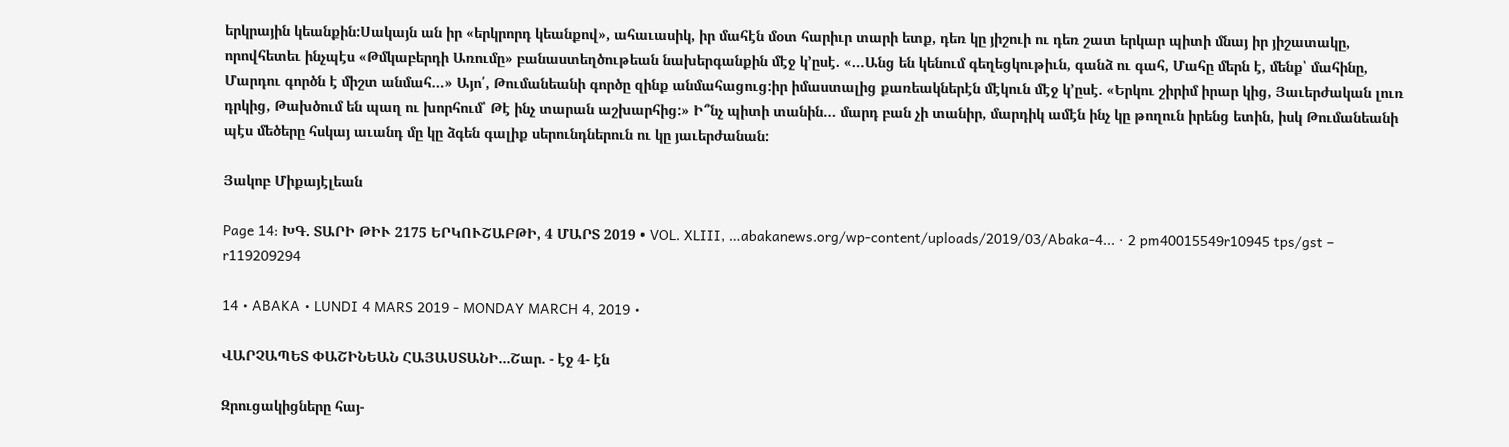երկրային կեանքին:Սակայն ան իր «երկրորդ կեանքով», ահաւասիկ, իր մահէն մօտ հարիւր տարի ետք, դեռ կը յիշուի ու դեռ շատ երկար պիտի մնայ իր յիշատակը, որովհետեւ ինչպէս «Թմկաբերդի Առումը» բանաստեղծութեան նախերգանքին մէջ կ’ըսէ. «…Անց են կենում գեղեցկութիւն, գանձ ու գահ, Մահը մերն է, մենք՝ մահինը, Մարդու գործն է միշտ անմահ…» Այո՛, Թումանեանի գործը զինք անմահացուց:իր իմաստալից քառեակներէն մէկուն մէջ կ’ըսէ. «Երկու շիրիմ իրար կից, Յաւերժական լուռ դրկից, Թախծում են պաղ ու խորհում՝ Թէ ինչ տարան աշխարհից:» Ի՞նչ պիտի տանին… մարդ բան չի տանիր, մարդիկ ամէն ինչ կը թողուն իրենց ետին, իսկ Թումանեանի պէս մեծերը հսկայ աւանդ մը կը ձգեն գալիք սերունդներուն ու կը յաւերժանան:

Յակոբ Միքայէլեան

Page 14: ԽԳ. ՏԱՐԻ ԹԻՒ 2175 ԵՐԿՈՒՇԱԲԹԻ, 4 ՄԱՐՏ 2019 • VOL. XLIII, …abakanews.org/wp-content/uploads/2019/03/Abaka-4... · 2 pm40015549r10945 tps/gst – r119209294

14 • ABAKA • LUNDI 4 MARS 2019 - MONDAY MARCH 4, 2019 •

ՎԱՐՉԱՊԵՏ ՓԱՇԻՆԵԱՆ ՀԱՅԱՍՏԱՆԻ...Շար. - էջ 4- էն

Զրուցակիցները հայ-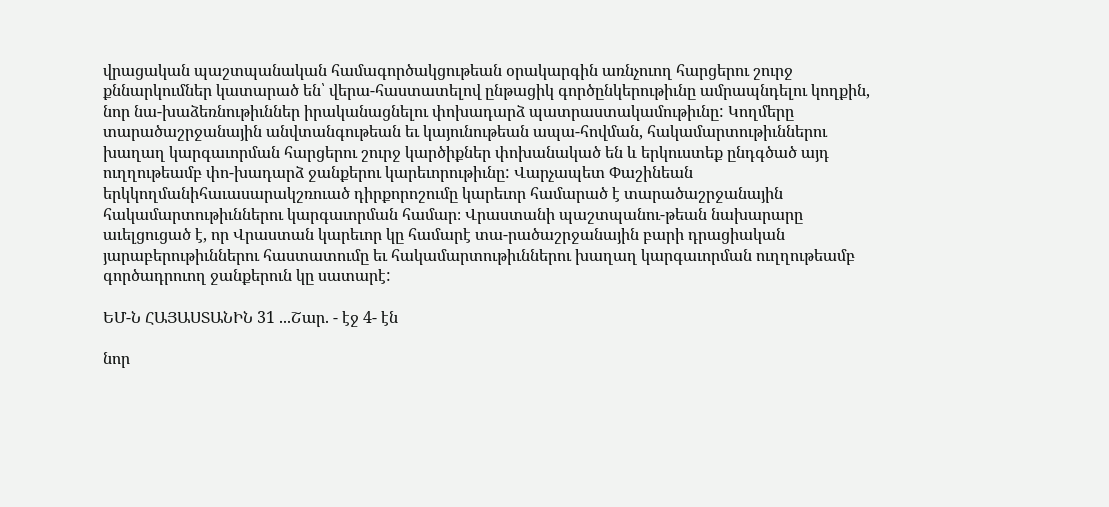վրացական պաշտպանական համագործակցութեան օրակարգին առնչուող հարցերու շուրջ քննարկումներ կատարած են՝ վերա-հաստատելով ընթացիկ գործընկերութիւնը ամրապնդելու կողքին, նոր նա-խաձեռնութիւններ իրականացնելու փոխադարձ պատրաստակամութիւնը: Կողմերը տարածաշրջանային անվտանգութեան եւ կայունութեան ապա-հովման, հակամարտութիւններու խաղաղ կարգաւորման հարցերու շուրջ կարծիքներ փոխանակած են և երկուստեք ընդգծած այդ ուղղութեամբ փո-խադարձ ջանքերու կարեւորութիւնը: Վարչապետ Փաշինեան երկկողմանիհաւասարակշռուած դիրքորոշումը կարեւոր համարած է տարածաշրջանային հակամարտութիւններու կարգաւորման համար։ Վրաստանի պաշտպանու-թեան նախարարը աւելցուցած է, որ Վրաստան կարեւոր կը համարէ տա-րածաշրջանային բարի դրացիական յարաբերութիւններու հաստատումը եւ հակամարտութիւններու խաղաղ կարգաւորման ուղղութեամբ գործադրուող ջանքերուն կը սատարէ:

ԵՄ-Ն ՀԱՅԱՍՏԱՆԻՆ 31 ...Շար. - էջ 4- էն

նոր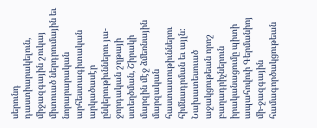սերունդ դաստիարակելուն, միջազգային շուկայ միտուած ներդրումային եւ նորարարական արհեստագիտական արկածասէր ընկերութիւններու յա-ջորդական շղթայի ստեղծման, Շիրակի մարզին մէջ ձմեռնային մարզական հաստատութիւններու հիմնադրման եւ այլն: Նախատեսուած աջակցութեան որոշ բաղադրիչներուն իրականացումը պիտի ապահովուի Գերմանիոյ մի-ջազգային համագործակցութեան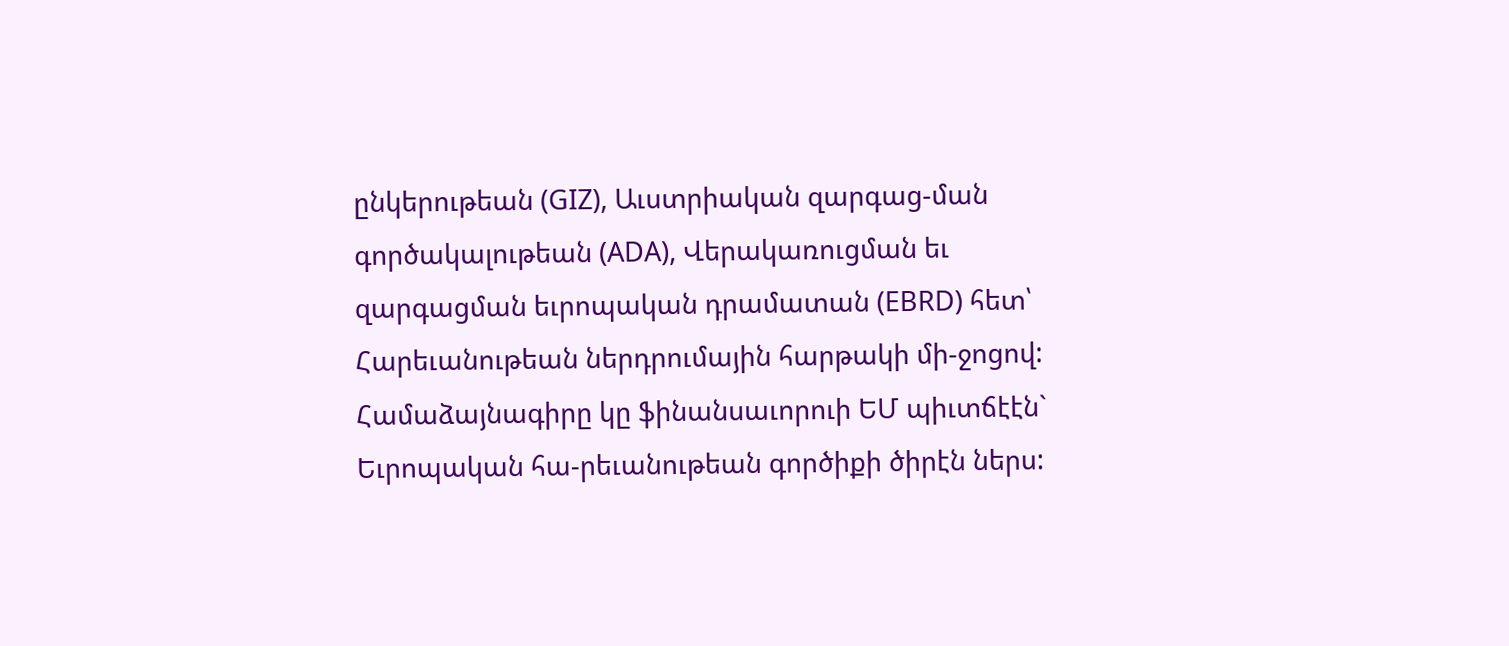ընկերութեան (GIZ), Աւստրիական զարգաց-ման գործակալութեան (ADA), Վերակառուցման եւ զարգացման եւրոպական դրամատան (EBRD) հետ՝ Հարեւանութեան ներդրումային հարթակի մի-ջոցով: Համաձայնագիրը կը ֆինանսաւորուի ԵՄ պիւտճէէն` Եւրոպական հա-րեւանութեան գործիքի ծիրէն ներս: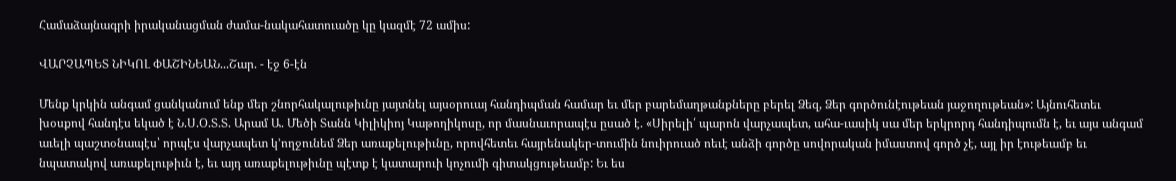Համաձայնագրի իրականացման ժամա-նակահատուածը կը կազմէ 72 ամիս:

ՎԱՐՉԱՊԵՏ ՆԻԿՈԼ ՓԱՇԻՆԵԱՆ...Շար. - էջ 6-էն

Մենք կրկին անգամ ցանկանում ենք մեր շնորհակալութիւնը յայտնել այսօրուայ հանդիպման համար եւ մեր բարեմաղթանքները բերել Ձեզ, Ձեր գործունէութեան յաջողութեան»: Այնուհետեւ խօսքով հանդէս եկած է Ն.Ս.Օ.Տ.Տ. Արամ Ա. Մեծի Տանն Կիլիկիոյ Կաթողիկոսը, որ մասնաւորապէս ըսած է. «Սիրելի՛ պարոն վարչապետ, ահա-ւասիկ սա մեր երկրորդ հանդիպումն է, եւ այս անգամ աւելի պաշտօնապէս՝ որպէս վարչապետ կ՚ողջունեմ Ձեր առաքելութիւնը, որովհետեւ հայրենակեր-տումին նուիրուած ոեւէ անձի գործը սովորական իմաստով գործ չէ, այլ իր էութեամբ եւ նպատակով առաքելութիւն է, եւ այդ առաքելութիւնը պէտք է կատարուի կոչումի գիտակցութեամբ: Եւ ես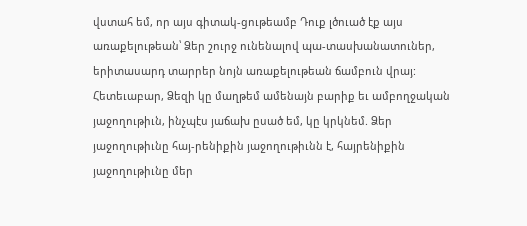վստահ եմ, որ այս գիտակ-ցութեամբ Դուք լծուած էք այս առաքելութեան՝ Ձեր շուրջ ունենալով պա-տասխանատուներ, երիտասարդ տարրեր նոյն առաքելութեան ճամբուն վրայ: Հետեւաբար, Ձեզի կը մաղթեմ ամենայն բարիք եւ ամբողջական յաջողութիւն, ինչպէս յաճախ ըսած եմ, կը կրկնեմ. Ձեր յաջողութիւնը հայ-րենիքին յաջողութիւնն է, հայրենիքին յաջողութիւնը մեր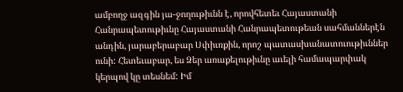ամբողջ ազգին յա-ջողութիւնն է, որովհետեւ Հայաստանի Հանրապետութիւնը Հայաստանի Հանրապետութեան սահմաններէն անդին, յարաբերաբար Սփիւռքին, որոշ պատասխանատուութիւններ ունի: Հետեւաբար, ես Ձեր առաքելութիւնը աւելի համապարփակ կերպով կը տեսնեմ: Իմ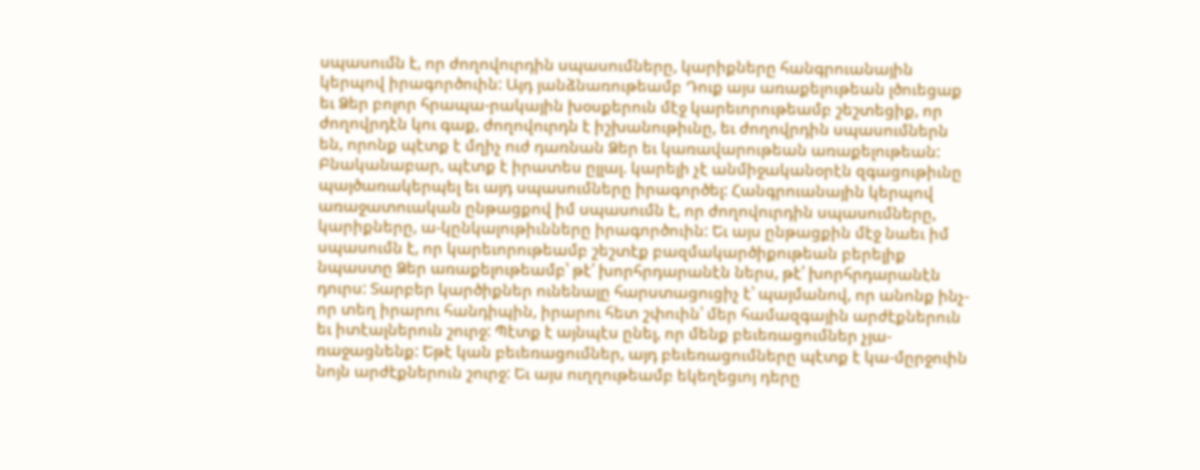սպասումն է, որ ժողովուրդին սպասումները, կարիքները հանգրուանային կերպով իրագործուին: Այդ յանձնառութեամբ Դուք այս առաքելութեան լծուեցաք եւ Ձեր բոլոր հրապա-րակային խօսքերուն մէջ կարեւորութեամբ շեշտեցիք, որ ժողովրդէն կու գաք, ժողովուրդն է իշխանութիւնը, եւ ժողովրդին սպասումներն են, որոնք պէտք է մղիչ ուժ դառնան Ձեր եւ կառավարութեան առաքելութեան: Բնականաբար, պէտք է իրատես ըլլալ. կարելի չէ անմիջականօրէն զգացութիւնը պայծառակերպել եւ այդ սպասումները իրագործել: Հանգրուանային կերպով առաջատուական ընթացքով իմ սպասումն է, որ ժողովուրդին սպասումները, կարիքները, ա-կընկալութիւնները իրագործուին: Եւ այս ընթացքին մէջ նաեւ իմ սպասումն է, որ կարեւորութեամբ շեշտէք բազմակարծիքութեան բերելիք նպաստը Ձեր առաքելութեամբ՝ թէ՛ խորհրդարանէն ներս, թէ՛ խորհրդարանէն դուրս: Տարբեր կարծիքներ ունենալը հարստացուցիչ է՝ պայմանով, որ անոնք ինչ-որ տեղ իրարու հանդիպին, իրարու հետ շփուին՝ մեր համազգային արժէքներուն եւ իտէալներուն շուրջ: Պէտք է այնպէս ընել, որ մենք բեւեռացումներ չյա-ռաջացնենք: Եթէ կան բեւեռացումներ, այդ բեւեռացումները պէտք է կա-մըրջուին նոյն արժէքներուն շուրջ: Եւ այս ուղղութեամբ եկեղեցւոյ դերը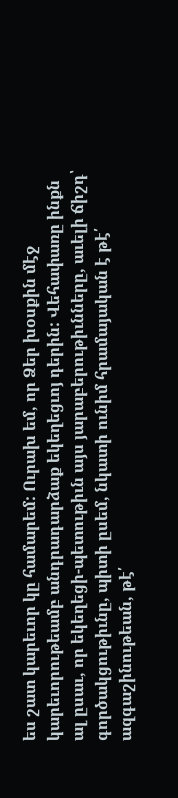ես շատ կարեւոր կը համարեմ: Ուրախ եմ, որ Ձեր խօսքին մէջ կարեւորութեամբ անդրադարձաք եկեղեցւոյ դերին: Վեհափառը ինքն ալ ըսաւ, որ եկեղեցի-պետութիւն այս յարաբերութիւնները, աւելի ճիշդ՝ գործակցութիւնը, պիտի ըսեմ, նկատի ունիմ հրամայական է թէ՛ ազգաշինութեան, թէ՛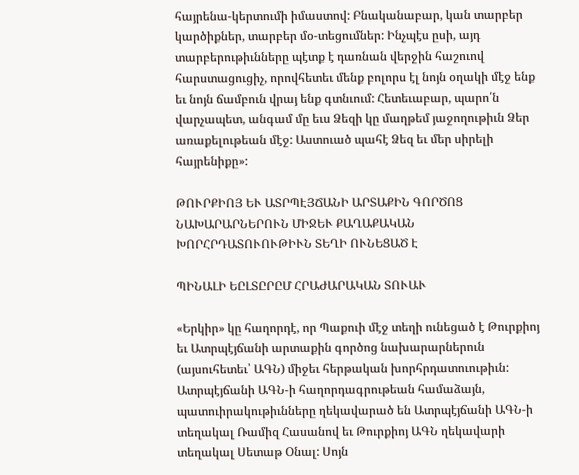հայրենա-կերտումի իմաստով: Բնականաբար, կան տարբեր կարծիքներ, տարբեր մօ-տեցումներ: Ինչպէս ըսի, այդ տարբերութիւնները պէտք է դառնան վերջին հաշուով հարստացուցիչ, որովհետեւ մենք բոլորս էլ նոյն օղակի մէջ ենք եւ նոյն ճամբուն վրայ ենք գտնւում: Հետեւաբար, պարո՛ն վարչապետ, անգամ մը եւս Ձեզի կը մաղթեմ յաջողութիւն Ձեր առաքելութեան մէջ: Աստուած պահէ Ձեզ եւ մեր սիրելի հայրենիքը»:

ԹՈՒՐՔԻՈՅ ԵՒ ԱՏՐՊԷՅՃԱՆԻ ԱՐՏԱՔԻՆ ԳՈՐԾՈՑ ՆԱԽԱՐԱՐՆԵՐՈՒՆ ՄԻՋԵՒ ՔԱՂԱՔԱԿԱՆ ԽՈՐՀՐԴԱՏՈՒՈՒԹԻՒՆ ՏԵՂԻ ՈՒՆԵՑԱԾ Է

ՊԻՆԱԼԻ ԵԸԼՏԸՐԸՄ ՀՐԱԺԱՐԱԿԱՆ ՏՈՒԱՒ

«Երկիր» կը հաղորդէ, որ Պաքուի մէջ տեղի ունեցած է Թուրքիոյ եւ Ատրպէյճանի արտաքին գործոց նախարարներուն (այսուհետեւ՝ ԱԳՆ) միջեւ հերթական խորհրդատուութիւն: Ատրպէյճանի ԱԳՆ-ի հաղորդագրութեան համաձայն, պատուիրակութիւնները ղեկավարած են Ատրպէյճանի ԱԳՆ-ի տեղակալ Ռամիզ Հասանով եւ Թուրքիոյ ԱԳՆ ղեկավարի տեղակալ Սետաթ Օնալ: Սոյն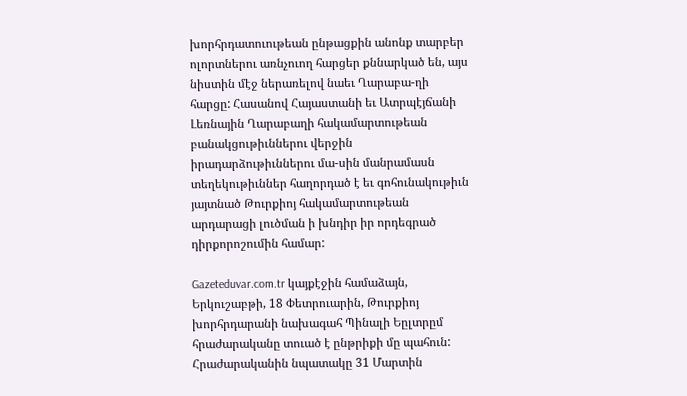խորհրդատուութեան ընթացքին անոնք տարբեր ոլորտներու առնչուող հարցեր քննարկած են, այս նիստին մէջ ներառելով նաեւ Ղարաբա-ղի հարցը: Հասանով Հայաստանի եւ Ատրպէյճանի Լեռնային Ղարաբաղի հակամարտութեան բանակցութիւններու վերջին իրադարձութիւններու մա-սին մանրամասն տեղեկութիւններ հաղորդած է եւ գոհունակութիւն յայտնած Թուրքիոյ հակամարտութեան արդարացի լուծման ի խնդիր իր որդեգրած դիրքորոշումին համար:

Gazeteduvar.com.tr կայքէջին համաձայն, Երկուշաբթի, 18 Փետրուարին, Թուրքիոյ խորհրդարանի նախագահ Պինալի Եըլտրըմ հրաժարականը տուած է ընթրիքի մը պահուն: Հրաժարականին նպատակը 31 Մարտին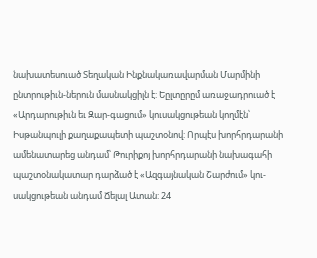նախատեսուած Տեղական Ինքնակառավարման Մարմինի ընտրութիւն-ներուն մասնակցիլն է: Եըլտըրըմ առաջադրուած է «Արդարութիւն եւ Զար-գացում» կուսակցութեան կողմէն՝ Իսթանպուլի քաղաքապետի պաշտօնով: Որպէս խորհրդարանի ամենատարեց անդամ՝ Թուրիքոյ խորհրդարանի նախագահի պաշտօնակատար դարձած է «Ազգայնական Շարժում» կու-սակցութեան անդամ Ճելալ Ատան: 24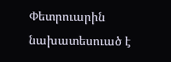Փետրուարին նախատեսուած է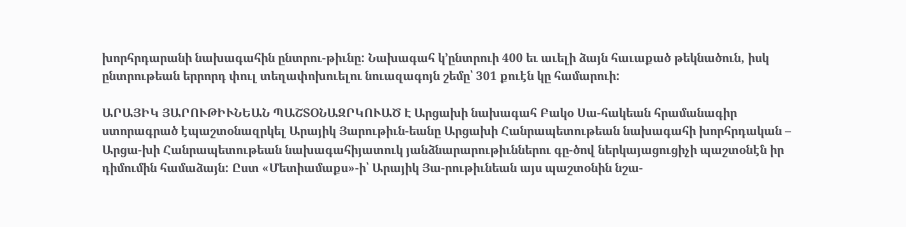խորհրդարանի նախագահին ընտրու-թիւնը: Նախագահ կ’ընտրուի 400 եւ աւելի ձայն հաւաքած թեկնածուն, իսկ ընտրութեան երրորդ փուլ տեղափոխուելու նուազագոյն շեմը՝ 301 քուէն կը համարուի:

ԱՐԱՅԻԿ ՅԱՐՈՒԹԻՒՆԵԱՆ ՊԱՇՏՕՆԱԶՐԿՈՒԱԾ Է Արցախի նախագահ Բակօ Սա-հակեան հրամանագիր ստորագրած էպաշտօնազրկել Արայիկ Յարութիւն-եանը Արցախի Հանրապետութեան նախագահի խորհրդական – Արցա-խի Հանրապետութեան նախագահիյատուկ յանձնարարութիւններու գը-ծով ներկայացուցիչի պաշտօնէն̀ իր դիմումին համաձայն: Ըստ «Մետիամաքս»-ի՝ Արայիկ Յա-րութիւնեան այս պաշտօնին նշա-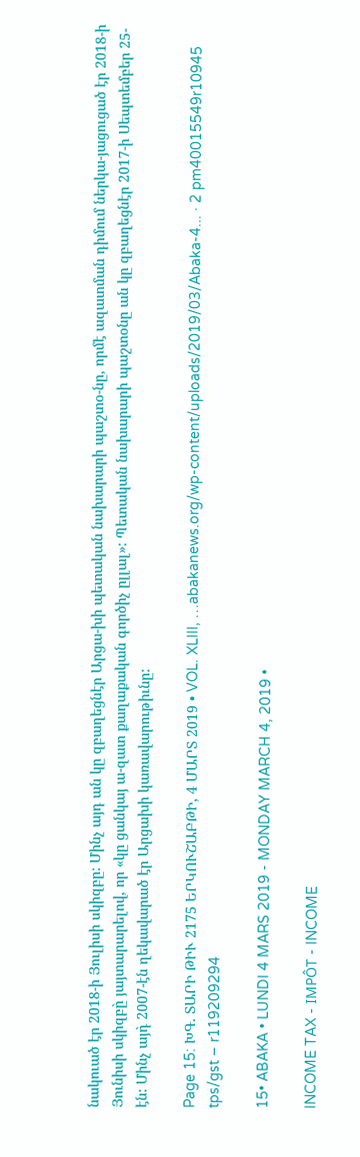նակուած էր 2018-ի Յուլիսի սկիզբը: Մինչ այդ ան կը զբաղեցնէր Արցա-խի պետական նախարարի պաշտօ-նը, որմէ ազատման դիմում ներկա-յացուցած էր 2018-ի Յունիսի սկիզբը̀ յայտարարելով, որ «կը ցանկայ ա-զատ քաղաքական գործիչ ըլլալ»: Պետական նախարարի պաշտօնը ան կը զբաղեցնէր 2017-ի Սեպտեմբեր 25-էն: Մինչ այդ̀ 2007-էն ղեկավարած էր Արցախի կառավարութիւնը:

Page 15: ԽԳ. ՏԱՐԻ ԹԻՒ 2175 ԵՐԿՈՒՇԱԲԹԻ, 4 ՄԱՐՏ 2019 • VOL. XLIII, …abakanews.org/wp-content/uploads/2019/03/Abaka-4... · 2 pm40015549r10945 tps/gst – r119209294

15• ABAKA • LUNDI 4 MARS 2019 - MONDAY MARCH 4, 2019 •

INCOME TAX - IMPÔT - INCOME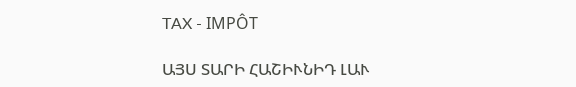TAX - IMPÔT

ԱՅՍ ՏԱՐԻ ՀԱՇԻՒՆԻԴ ԼԱՒ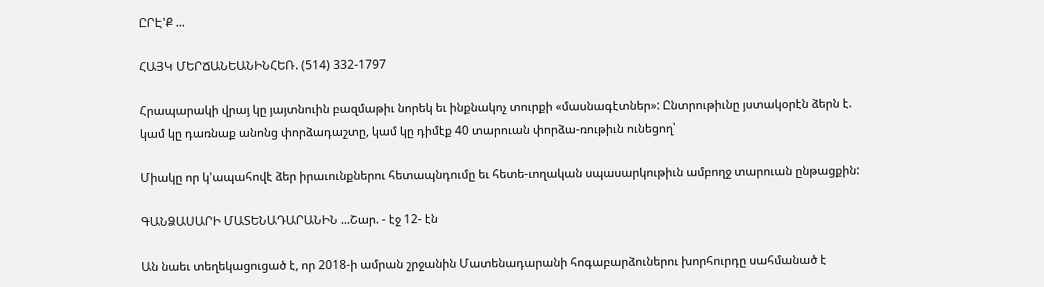ԸՐԷ'Ք ...

ՀԱՅԿ ՄԵՐՃԱՆԵԱՆԻՆՀԵՌ. (514) 332-1797

Հրապարակի վրայ կը յայտնուին բազմաթիւ նորեկ եւ ինքնակոչ տուրքի «մասնագէտներ»: Ընտրութիւնը յստակօրէն ձերն է. կամ կը դառնաք անոնց փորձադաշտը, կամ կը դիմէք 40 տարուան փորձա-ռութիւն ունեցող՝

Միակը որ կ'ապահովէ ձեր իրաւունքներու հետապնդումը եւ հետե-ւողական սպասարկութիւն ամբողջ տարուան ընթացքին:

ԳԱՆՁԱՍԱՐԻ ՄԱՏԵՆԱԴԱՐԱՆԻՆ ...Շար. - էջ 12- էն

Ան նաեւ տեղեկացուցած է, որ 2018-ի ամրան շրջանին Մատենադարանի հոգաբարձուներու խորհուրդը սահմանած է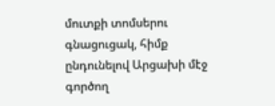մուտքի տոմսերու գնացուցակ, հիմք ընդունելով Արցախի մէջ գործող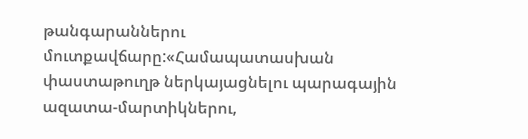թանգարաններու մուտքավճարը:«Համապատասխան փաստաթուղթ ներկայացնելու պարագային ազատա-մարտիկներու,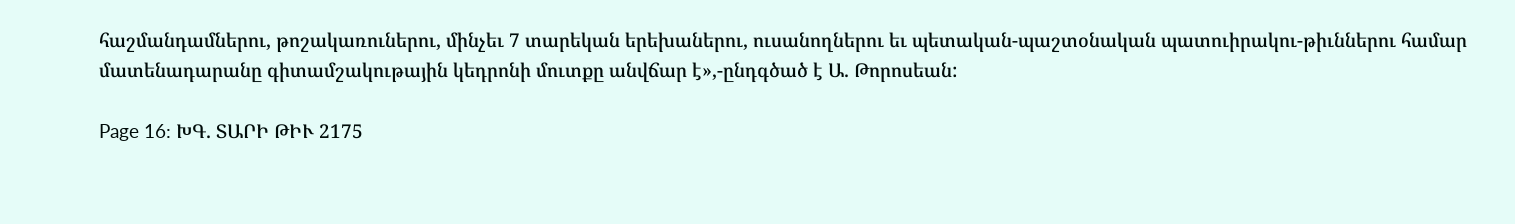հաշմանդամներու, թոշակառուներու, մինչեւ 7 տարեկան երեխաներու, ուսանողներու եւ պետական-պաշտօնական պատուիրակու-թիւններու համար մատենադարանը գիտամշակութային կեդրոնի մուտքը անվճար է»,-ընդգծած է Ա. Թորոսեան:

Page 16: ԽԳ. ՏԱՐԻ ԹԻՒ 2175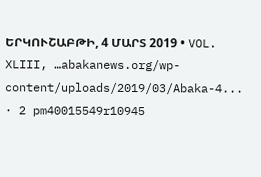ԵՐԿՈՒՇԱԲԹԻ, 4 ՄԱՐՏ 2019 • VOL. XLIII, …abakanews.org/wp-content/uploads/2019/03/Abaka-4... · 2 pm40015549r10945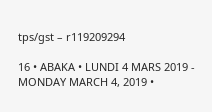tps/gst – r119209294

16 • ABAKA • LUNDI 4 MARS 2019 - MONDAY MARCH 4, 2019 •